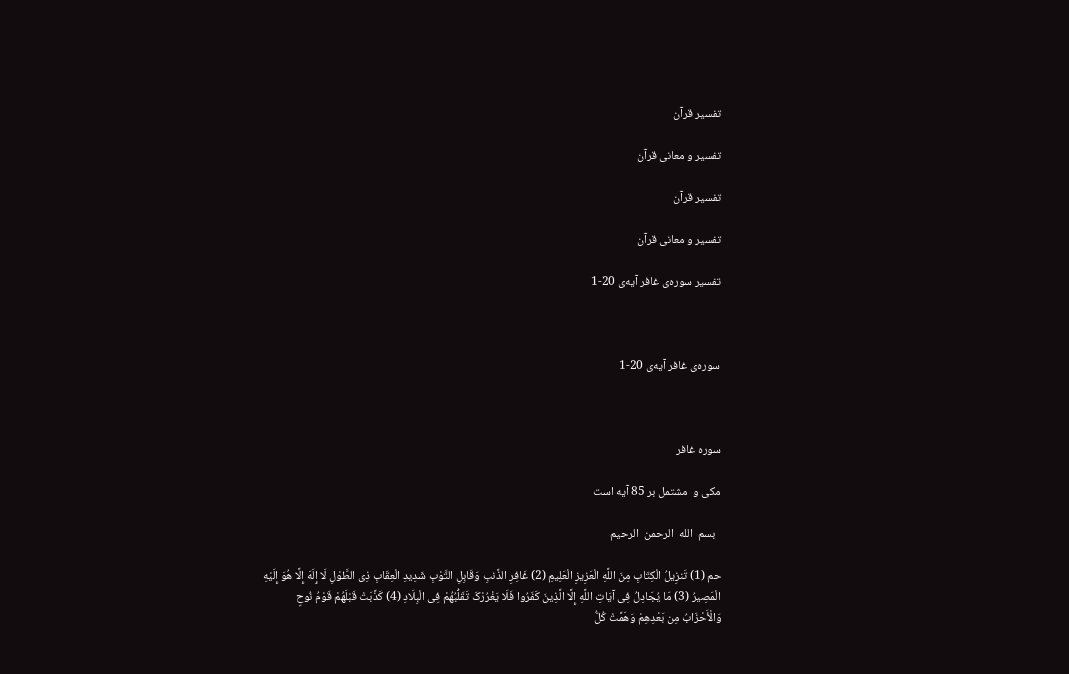تفسیر قرآن

تفسیر و معانی قرآن

تفسیر قرآن

تفسیر و معانی قرآن

تفسیر سوره‌ی غافر آیه‌ی 20-1



سوره‌ی غافر آیه‌ی 20-1



سوره غافر

مکی ‌و  مشتمل ‌بر 85 آیه است

  بسم  الله  الرحمن  الرحیم

حم (1) تَنزِیلُ الْکِتَابِ مِنَ اللَّهِ الْعَزِیزِ الْعَلِیمِ (2) غَافِرِ الذَّنبِ وَقَابِلِ التَّوْبِ شَدِیدِ الْعِقَابِ ذِی الطَّوْلِ لَا إِلَهَ إِلَّا هُوَ إِلَیْهِ الْمَصِیرُ (3) مَا یُجَادِلُ فِی آیَاتِ اللَّهِ إِلَّا الَّذِینَ کَفَرُوا فَلَا یَغْرُرْکَ تَقَلُّبُهُمْ فِی الْبِلَادِ (4) کَذَّبَتْ قَبْلَهُمْ قَوْمُ نُوحٍ وَالْأَحْزَابُ مِن بَعْدِهِمْ وَهَمَّتْ کُلُّ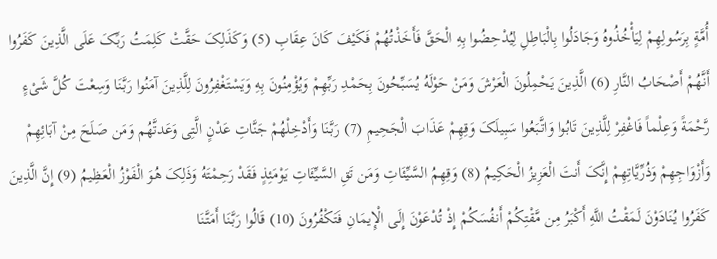أُمَّةٍ بِرَسُولِهِمْ لِیَأْخُذُوهُ وَجَادَلُوا بِالْبَاطِلِ لِیُدْحِضُوا بِهِ الْحَقَّ فَأَخَذْتُهُمْ فَکَیْفَ کَانَ عِقَابِ (5) وَکَذَلِکَ حَقَّتْ کَلِمَتُ رَبِّکَ عَلَى الَّذِینَ کَفَرُوا أَنَّهُمْ أَصْحَابُ النَّارِ (6) الَّذِینَ یَحْمِلُونَ الْعَرْشَ وَمَنْ حَوْلَهُ یُسَبِّحُونَ بِحَمْدِ رَبِّهِمْ وَیُؤْمِنُونَ بِهِ وَیَسْتَغْفِرُونَ لِلَّذِینَ آمَنُوا رَبَّنَا وَسِعْتَ کُلَّ شَیْءٍ رَّحْمَةً وَعِلْماً فَاغْفِرْ لِلَّذِینَ تَابُوا وَاتَّبَعُوا سَبِیلَکَ وَقِهِمْ عَذَابَ الْجَحِیمِ (7) رَبَّنَا وَأَدْخِلْهُمْ جَنَّاتِ عَدْنٍ الَّتِی وَعَدتَّهُم وَمَن صَلَحَ مِنْ آبَائِهِمْ وَأَزْوَاجِهِمْ وَذُرِّیَّاتِهِمْ إِنَّکَ أَنتَ الْعَزِیزُ الْحَکِیمُ (8) وَقِهِمُ السَّیِّئَاتِ وَمَن تَقِ السَّیِّئَاتِ یَوْمَئِذٍ فَقَدْ رَحِمْتَهُ وَذَلِکَ هُوَ الْفَوْزُ الْعَظِیمُ (9) إِنَّ الَّذِینَ کَفَرُوا یُنَادَوْنَ لَمَقْتُ اللَّهِ أَکْبَرُ مِن مَّقْتِکُمْ أَنفُسَکُمْ إِذْ تُدْعَوْنَ إِلَى الْإِیمَانِ فَتَکْفُرُونَ (10) قَالُوا رَبَّنَا أَمَتَّنَا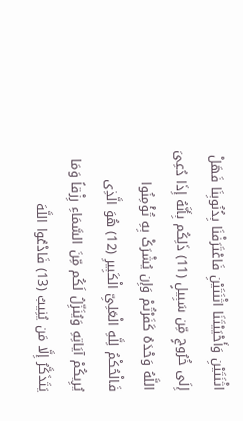اثْنَتَیْنِ وَأَحْیَیْتَنَا اثْنَتَیْنِ فَاعْتَرَفْنَا بِذُنُوبِنَا فَهَلْ إِلَى خُرُوجٍ مِّن سَبِیلٍ (11) ذَلِکُم بِأَنَّهُ إِذَا دُعِیَ اللَّهُ وَحْدَهُ کَفَرْتُمْ وَإِن یُشْرَکْ بِهِ تُؤْمِنُوا فَالْحُکْمُ لِلَّهِ الْعَلِیِّ الْکَبِیرِ (12) هُوَ الَّذِی یُرِیکُمْ آیَاتِهِ وَیُنَزِّلُ لَکُم مِّنَ السَّمَاءِ رِزْقاً وَمَا یَتَذَکَّرُ إِلَّا مَن یُنِیبُ (13) فَادْعُوا اللَّهَ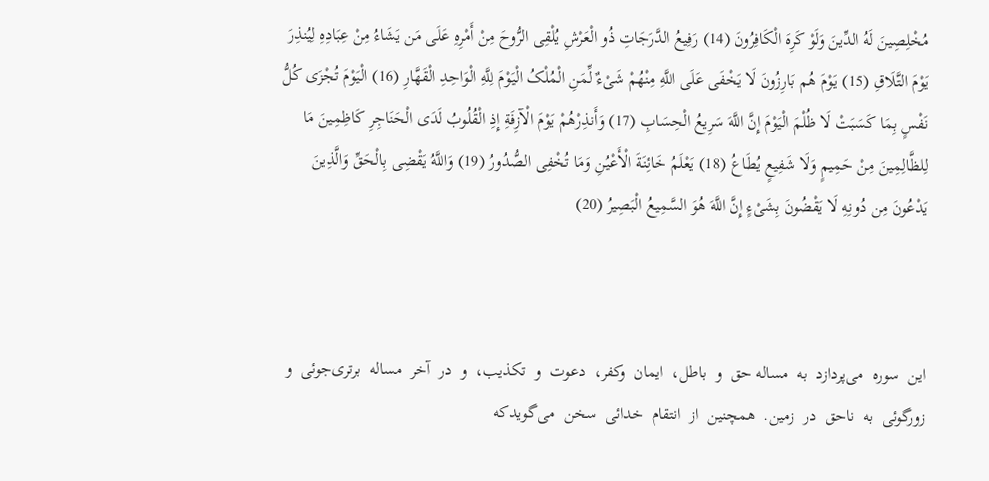مُخْلِصِینَ لَهُ الدِّینَ وَلَوْ کَرِهَ الْکَافِرُونَ (14) رَفِیعُ الدَّرَجَاتِ ذُو الْعَرْشِ یُلْقِی الرُّوحَ مِنْ أَمْرِهِ عَلَى مَن یَشَاءُ مِنْ عِبَادِهِ لِیُنذِرَ یَوْمَ التَّلَاقِ (15) یَوْمَ هُم بَارِزُونَ لَا یَخْفَى عَلَى اللَّهِ مِنْهُمْ شَیْءٌ لِّمَنِ الْمُلْکُ الْیَوْمَ لِلَّهِ الْوَاحِدِ الْقَهَّارِ (16) الْیَوْمَ تُجْزَى کُلُّ نَفْسٍ بِمَا کَسَبَتْ لَا ظُلْمَ الْیَوْمَ إِنَّ اللَّهَ سَرِیعُ الْحِسَابِ (17) وَأَنذِرْهُمْ یَوْمَ الْآزِفَةِ إِذِ الْقُلُوبُ لَدَى الْحَنَاجِرِ کَاظِمِینَ مَا لِلظَّالِمِینَ مِنْ حَمِیمٍ وَلَا شَفِیعٍ یُطَاعُ (18) یَعْلَمُ خَائِنَةَ الْأَعْیُنِ وَمَا تُخْفِی الصُّدُورُ (19) وَاللَّهُ یَقْضِی بِالْحَقِّ وَالَّذِینَ یَدْعُونَ مِن دُونِهِ لَا یَقْضُونَ بِشَیْءٍ إِنَّ اللَّهَ هُوَ السَّمِیعُ الْبَصِیرُ (20)



این  سوره  می‌پردازد  به  مساله حق  و  باطل،  ایمان  وکفر،  دعوت  و  تکذیب‌،  و  در  آخر  مساله  برتری‌جوئی  و  زورگوئی  به  ناحق  در  زمین‌.  همچنین  از  انتقام  خدائی  سخن  می‌گویدکه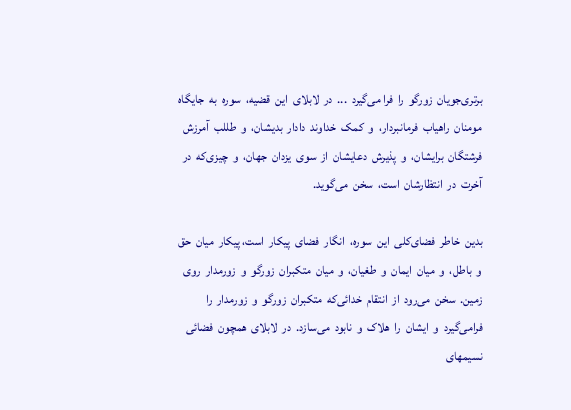برتری‌جویان  زورگو  را  فرا می‌گیرد  ...  در  لابلای  این  قضیه‌،  سوره  به  جایگاه  مومنان  راهیاب  فرمانبردار،  و  کمک  خداوند  دادار  بدیشان،  و  طللب  آمرزش  فرشتگان  برایشان،  و  پذیرش  دعایشان  از  سوی  یزدان  جهان‌،  و  چیزی‌که  در  آخرت  در  انتظارشان  است‌،  سخن  می‌گوید.

بدین  خاطر  فضای‌کلی  این  سوره‌،  انگار  فضای  پیکار  است‌، پیکار  میان  حق  و  باطل،  و  میان  ایمان  و  طغیان‌،  و  میان  متکبران  زورگو  و  زورمدار  روی  زمین‌.  سخن  می‌رود  از  انتقام  خدائی‌که  متکبران  زورگو  و  زورمدار  را  فرامی‌گیرد  و  ایشان  را  هلاک  و  نابود  می‌سازد.  در  لابلای  همچون  فضائی  نسیمهای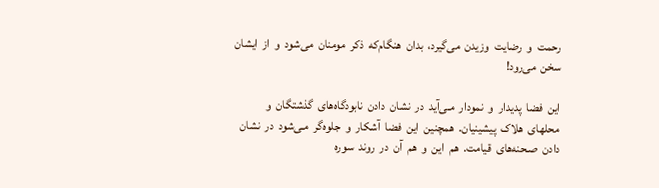رحمت  و  رضایت  وزیدن  می‌گیرد،  بدان  هنگام‌که  ذکر  مومنان  می‌شود  و  از  ایشان  سخن  می‌رود!

این  فضا  پدیدار  و  نمودار  مـی‌آید  در  نشان  دادن  نابودگاه‌های  گذشتگان  و  محلهای  هلاک  پیشینیان‌.  همچنین  این  فضا  آشکار  و  جلوه‌گر  مـی‌شود  در  نشان  دادن  صـحنه‌های  قیامت‌.  هم  این  و  هم  آن  در  روند  سوره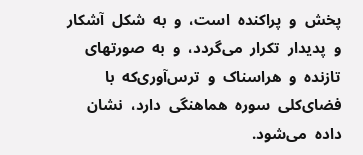پخش  و  پراکنده  است‌،  و  به  شکل  آشکار  و  پدیدار  تکرار  می‌گردد،  و  به  صورتهای  تازنده  و  هراسناک  و  ترس‌آوری‌که  با  فضای‌کلی  سوره  هماهنگی  دارد،  نشان  داده  می‌شود.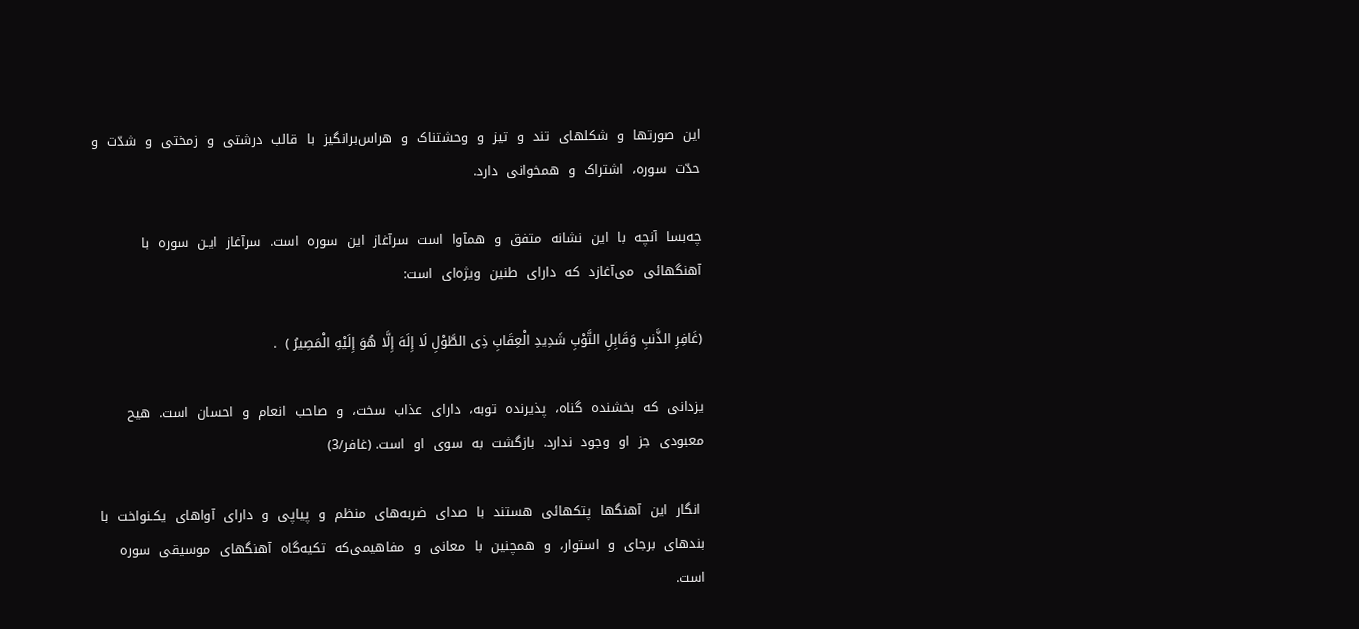این  صورتها  و  شکلهای  تند  و  تیز  و  وحشتناک  و  هراس‌برانگیز  با  قالب  درشتی  و  زمختی  و  شدّت  و  حدّت  سوره‌،  اشتراک  و  همخوانی  دارد.

چه‌بسا  آنچه  با  این  نشانه  متفق  و  همآوا  است  سرآغاز  این  سوره  است‌.  سرآغاز  ایـن  سوره  با  آهنگهائی  می‌آغازد  که  دارای  طنین  ویژه‌ای  است‌:

(غَافِرِ الذَّنبِ وَقَابِلِ التَّوْبِ شَدِیدِ الْعِقَابِ ذِی الطَّوْلِ لَا إِلَهَ إِلَّا هُوَ إِلَیْهِ الْمَصِیرُ )  .

یزدانی  که  بخشنده  گناه،  پذیرنده  توبه‌،  دارای  عذاب  سخت‌،  و  صاحب  انعام  و  احسان  است‌.  هیح  معبودی  جز  او  وجود  ندارد.  بازگشت  به  سوی  او  است‌. (غافر/3)

 انگار  این  آهنگها  پتکهائی  هستند  با  صدای  ضربه‌های  منظم  و  پیاپی  و  دارای  آواهای  یکـنواخت  با  بندهای  برجای  و  استوار،  و  همچنین  با  معانی  و  مفاهیمی‌که  تکیه‌گاه  آهنگهای  موسیقی  سوره  است‌.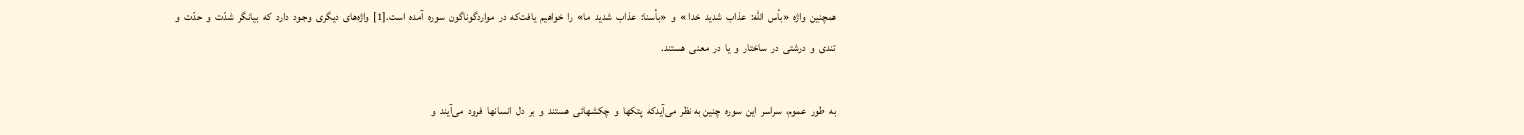همچنین  واژه  «بأس  الله‌:  عذاب  شدید  خدا ‌»  و  «بأسنا:  عذاب  شدید  ما»  را  خواهیم  یافت‌که  در  مواردگوناگون  سوره  آمده  است‌.[1]  واژه‌های  دیگری  وجـود  دارد  که  بیانگر  شدّت  و  حدّت  و  تندی  و  درشتی  در  ساختار  و  یا  در  معنی  هستند.

به  طور  عموم‌،  سراسر  این  سوره  چنین به نظر  می‌آیدکه  پتکها  و  چکشهائی  هستند  و  بر  دل  انسانها  فرود  می‌آیند  و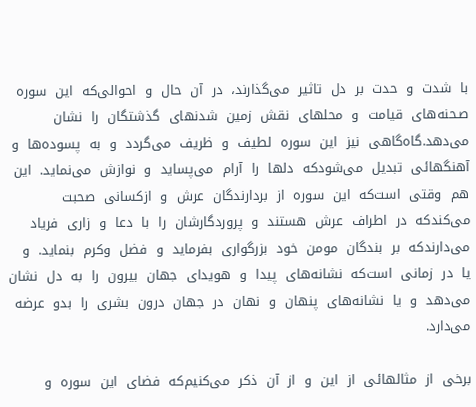با  شدت  و  حدت  بر  دل  تاثیر  می‌گذارند،  در  آن  حال  و  احوالی‌که  این  سوره  صـحنه‌های  قیامت  و  محلهای  نقش  زمین  شدنهای  گذشتگان  را  نشان  می‌دهد.گاه‌گاهی  نیز  این  سوره  لطیف  و  ظریف  می‌گردد  و  به  پسوده‌ها  و  آهنگهائی  تبدیل  می‌شودکه  دلها  را  آرام  می‌پساید  و  نوازش  می‌نماید.  این  هم  وقتی  است‌که  این  سوره  از  بردارندگان  عرش  و  ازکسانی  صحبت  می‌کندکه  در  اطراف  عرش  هستند  و  پروردگارشان  را  با  دعا  و  زاری  فریاد  می‌دارندکه  بر  بندگان  مومن  خود  بزرگواری  بفرماید  و  فضل  وکرم  بنماید.  و  یا  در  زمانی  است‌که  نشانه‌های  پیدا  و  هویدای  جهان  بیرون  را  به  دل  نشان  می‌دهد  و  یا  نشانه‌های  پنهان  و  نهان  در  جهان  درون  بشری  را  بدو  عرضه  می‌دارد.

برخی  از  مثالهائی  از  این  و  از  آن  ذکر  می‌کنیم‌که  فضای  این  سوره  و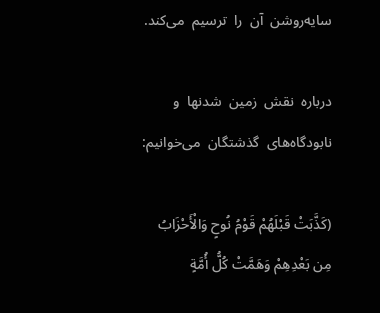سایه‌روشن  آن  را  ترسیم  می‌کند.

درباره  نقش  زمین  شدنها  و  نابودگاه‌های  گذشتگان  می‌خوانیم‌:

(کَذَّبَتْ قَبْلَهُمْ قَوْمُ نُوحٍ وَالْأَحْزَابُ مِن بَعْدِهِمْ وَهَمَّتْ کُلُّ أُمَّةٍ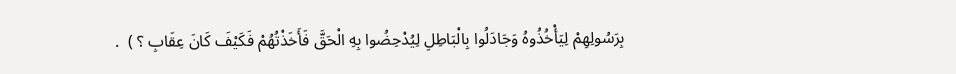بِرَسُولِهِمْ لِیَأْخُذُوهُ وَجَادَلُوا بِالْبَاطِلِ لِیُدْحِضُوا بِهِ الْحَقَّ فَأَخَذْتُهُمْ فَکَیْفَ کَانَ عِقَابِ ؟ )  .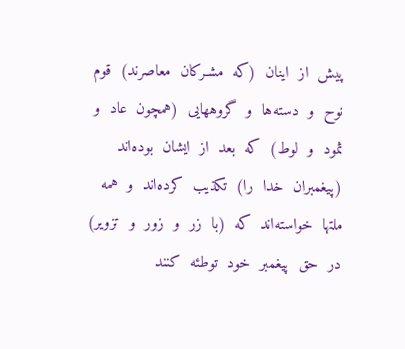پیش  از  اینان  (که  مشـرکان  معاصرند)  قوم  نوح  و  دسته‌ها  و  گروههایی  (همچون  عاد  و  ثمود  و  لوط‌)  که  بعد  از  ایشان  بوده‌اند  (پیغمبران  خدا  را)  تکذیب  کرده‌اند  و  همه  ملتها  خواسته‌اند  که  (با  زر  و  زور  و  تزویر)  در  حق  پیغمبر  خود  توطئه  کنند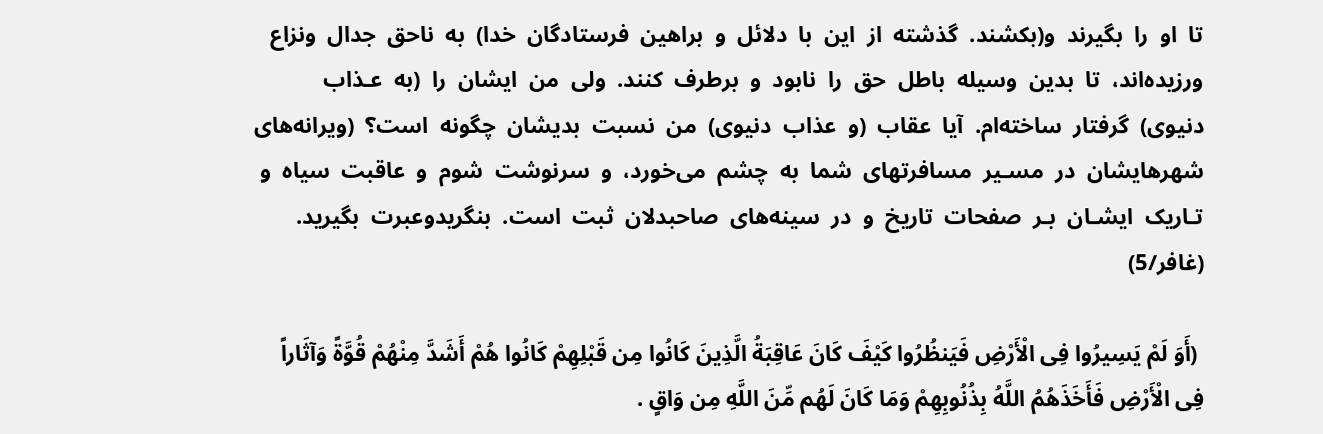تا  او  را  بگیرند  و(بکشند.  گذشته  از  این  با  دلائل  و  براهین  فرستادگان  خدا)  به  ناحق  جدال  ونزاع  ورزیده‌اند،  تا  بدین  وسیله  باطل  حق  را  نابود  و  برطرف  کنند.  ولی  من  ایشان  را  (به  عـذاب  دنیوی‌)  گرفتار  ساخته‌ام‌.  آیا  عقاب  (و  عذاب  دنیوی‌)  من  نسبت  بدیشان  چگونه  است‌؟  (ویرانه‌های  شهرهایشان  در  مسـیر  مسافرتهای  شما  به  چشم  می‌خورد،  و  سرنوشت  شوم  و  عاقبت  سیاه  و  تـاریک  ایشـان  بـر  صفحات  تاریخ  و  در  سینه‌های  صاحبدلان  ثبت  است‌.  بنگریدوعبرت  بگیرید. (غافر/5)

 (أَوَ لَمْ یَسِیرُوا فِی الْأَرْضِ فَیَنظُرُوا کَیْفَ کَانَ عَاقِبَةُ الَّذِینَ کَانُوا مِن قَبْلِهِمْ کَانُوا هُمْ أَشَدَّ مِنْهُمْ قُوَّةً وَآثَاراً فِی الْأَرْضِ فَأَخَذَهُمُ اللَّهُ بِذُنُوبِهِمْ وَمَا کَانَ لَهُم مِّنَ اللَّهِ مِن وَاقٍ .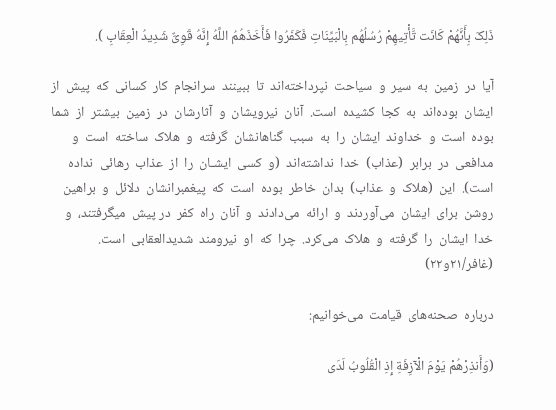ذَلِکَ بِأَنَّهُمْ کَانَت تَّأْتِیهِمْ رُسُلُهُم بِالْبَیِّنَاتِ فَکَفَرُوا فَأَخَذَهُمُ اللَّهُ إِنَّهُ قَوِیٌّ شَدِیدُ الْعِقَابِ ).

آیا  در  زمین  به  سیر  و  سیاحت  نپرداخته‌اند  تا  ببینند  سرانجام  کار  کسانی  که  پیش  از  ایشان  بوده‌اند  به  کجا  کشیده  است‌.  آنان  نیرویشان  و  آثارشان  در  زمین  بیشتر  از  شما  بوده  است  و  خداوند  ایشان  را  به  سبب  گناهانشان  گرفته  و  هلاک  ساخته  است  و  مدافعی  در  برابر  (عذاب‌)  خدا  نداشته‌اند  (و  کسی  ایشـان  را  از  عذاب  رهائی  نداده  است‌).  این  (هلاک  و  عذاب‌)  بدان  خاطر  بوده  است  که  پیغمبرانشان  دلائل  و  براهین  روشن  برای  ایشان  می‌آوردند  و  ارائه  می‌دادند  و  آنان  راه  کفر  در پیش  میگرفتند،  و  خدا  ایشان  را  گرفته  و  هلاک  می‌کرد.  چرا  که  او  نیرومند  شدیدالعقابی  است‌. (غافر/٢١و٢٢)

درباره  صحنه‌های  قیامت  می‌خوانیم‌:

(وَأَنذِرْهُمْ یَوْمَ الْآزِفَةِ إِذِ الْقُلُوبُ لَدَى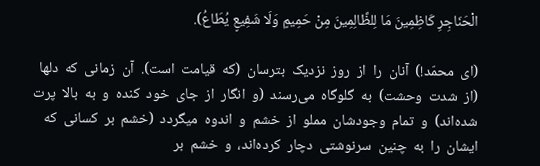الْحَنَاجِرِ کَاظِمِینَ مَا لِلظَّالِمِینَ مِنْ حَمِیمٍ وَلَا شَفِیعٍ یُطَاعُ).

(ای  محمّد!)  آنان  را  از  روز  نزدیک  بترسان  (که  قیامت  است‌).  آن  زمانی  که  دلها  (از  شدت  وحشت‌)  به  گلوگاه  می‌رسند  (و  انگار  از  جای  خود  کنده  و  به  بالا  پرت  شده‌اند)  و  تمام  وجودشان  مملو  از  خشم  و  اندوه  میگردد  (خشم  بر  کسانی  که  ایشان  را  به  چنین  سرنوشتی  دچار  کرده‌اند،  و  خشم  بر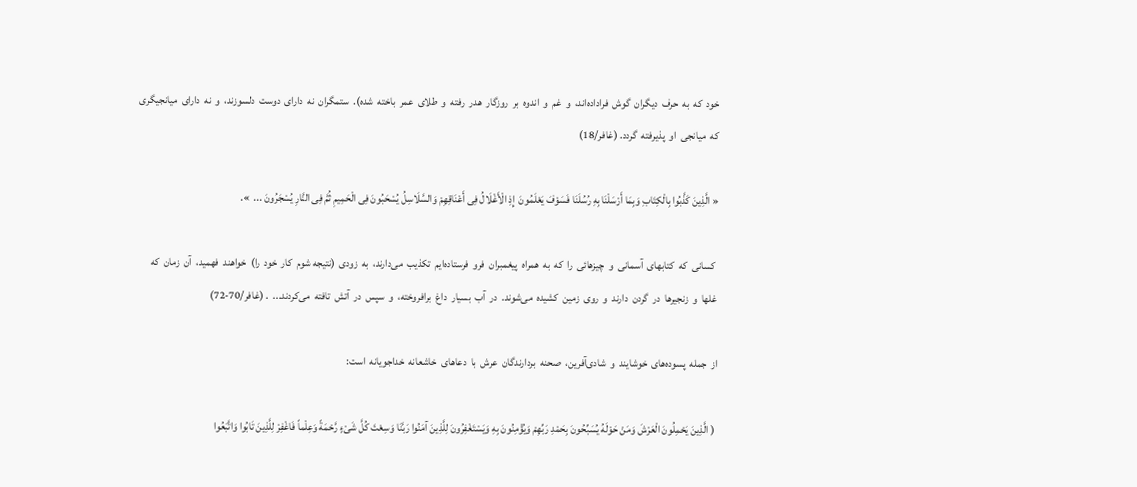خود  که  به  حرف  دیگران  گوش  فراداده‌اند،  و  غم  و  اندوه  بر  روزگار  هدر  رفته  و  طلای  عمر  باخته  شده‌).  ستمگران  نه  دارای  دوست  دلسوزند،  و  نه  دارای  میانجیگری  که  میانجی  او  پذیرفته  گردد. (غا‌فر/18)

« الَّذِینَ کَذَّبُوا بِالْکِتَابِ وَبِمَا أَرْسَلْنَا بِهِ رُسُلَنَا فَسَوْفَ یَعْلَمُونَ  إِذِ الْأَغْلَالُ فِی أَعْنَاقِهِمْ وَالسَّلَاسِلُ یُسْحَبُونَ فِی الْحَمِیمِ ثُمَّ فِی النَّارِ یُسْجَرُونَ ...  ».

 کسانی  که  کتابهای  آسمانی  و  چیزهائی  را  که  به  همراه  پیغمبران  فرو  فرستاده‌ایم  تکذیب  می‌دارند،  به  زودی  (نتیجه شوم  کار  خود  را)  خواهند  فهمید،  آن  زمان  که  غلها  و  زنجیرها  در  گردن  دارند  و  روی  زمین  کشیده  می‌شوند.  در  آب  بسیار  داغ  برافروخته‌،  و  سپس  در  آتش  تافته  می‌کردند...  . (غافر/70-72)

از  جمله  پسوده‌های  خوشایند  و  شادی‌آفرین‌،  صحنه  بردارندگان  عرش  با  دعاهای  خاشعانه  خداجویانه  است‌:

 ( الَّذِینَ یَحْمِلُونَ الْعَرْشَ وَمَنْ حَوْلَهُ یُسَبِّحُونَ بِحَمْدِ رَبِّهِمْ وَیُؤْمِنُونَ بِهِ وَیَسْتَغْفِرُونَ لِلَّذِینَ آمَنُوا رَبَّنَا وَسِعْتَ کُلَّ شَیْءٍ رَّحْمَةً وَعِلْماً فَاغْفِرْ لِلَّذِینَ تَابُوا وَاتَّبَعُوا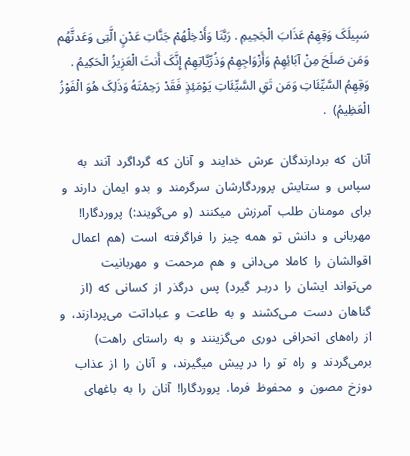سَبِیلَکَ وَقِهِمْ عَذَابَ الْجَحِیمِ . رَبَّنَا وَأَدْخِلْهُمْ جَنَّاتِ عَدْنٍ الَّتِی وَعَدتَّهُم وَمَن صَلَحَ مِنْ آبَائِهِمْ وَأَزْوَاجِهِمْ وَذُرِّیَّاتِهِمْ إِنَّکَ أَنتَ الْعَزِیزُ الْحَکِیمُ . وَقِهِمُ السَّیِّئَاتِ وَمَن تَقِ السَّیِّئَاتِ یَوْمَئِذٍ فَقَدْ رَحِمْتَهُ وَذَلِکَ هُوَ الْفَوْزُ الْعَظِیمُ)  .

آنان  که  بردارندگان  عرش  خدایند  و  آنان  که  گرداگرد  آنند  به  سپاس  و  ستایش  پروردگارشان  سرگرمند  و  بدو  ایمان  دارند  و  برای  مومنان  طلب  آمرزش  میکنند  (و  می‌گویند:)  پروردگارا!  مهربانی  و  دانش  تو  همه  چیز  را  فراگرفته  است  (هم  اعمال  اقوالشان  را  کاملا  می‌دانی  و  هم  مرحمت  و  مهربانیت  می‌تواند  ایشان  را  دربـر  گیرد)  پس  درگذر  از  کسانی  که  (از  گناهان  دست  مـی‌کشند  و  به  طاعت  و  عباداتت  می‌پردازند،  و  از  راه‌های  انحرافی  دوری  می‌گزینند  و  به  راستای  راهت‌)  برمی‌گردند  و  راه  تو  را  در پیش  میگیرند،  و  آنان  را  از  عذاب  دوزخ  مصون  و  محفوظ  فرما.  پروردگارا!  آنان  را  به  باغهای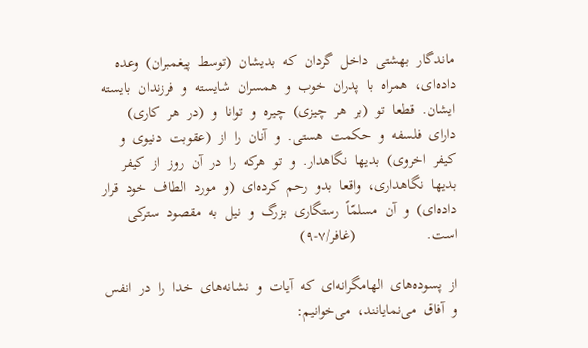ماندگار  بهشتی  داخل  گردان  که  بدیشان  (توسط  پیغمبران‌)  وعده  داده‌ای‌،  همراه  با  پدران  خوب  و  همسران  شایسته  و  فرزندان  بایسته  ایشان‌.  قطعا  تو  (بر  هر  چیزی‌)  چیره  و  توانا  و  (در  هر  کاری‌)  دارای  فلسفه  و  حکمت  هستی‌.  و  آنان  را  از  (عقوبت  دنیوی  و  کیفر  اخروی‌)  بدیها  نگاهدار.  و  تو  هرکه  را  در  آن  روز  از  کیفر  بدیها  نگاهداری،  واقعا  بدو  رحم  کرده‌ای  (و  مورد  الطاف  خود  قرار  داده‌ای‌)  و  آن  مسلمّاً  رستگاری  بزرگ  و  نیل  به  مقصود  سترکی  است‌.                   (غافر/٧-٩)

از  پسوده‌های  الهامگرانه‌ای  که  آیات  و  نشانه‌های  خدا  را  در  انفس  و  آفاق  می‌نمایانند،  می‌خوانیم‌: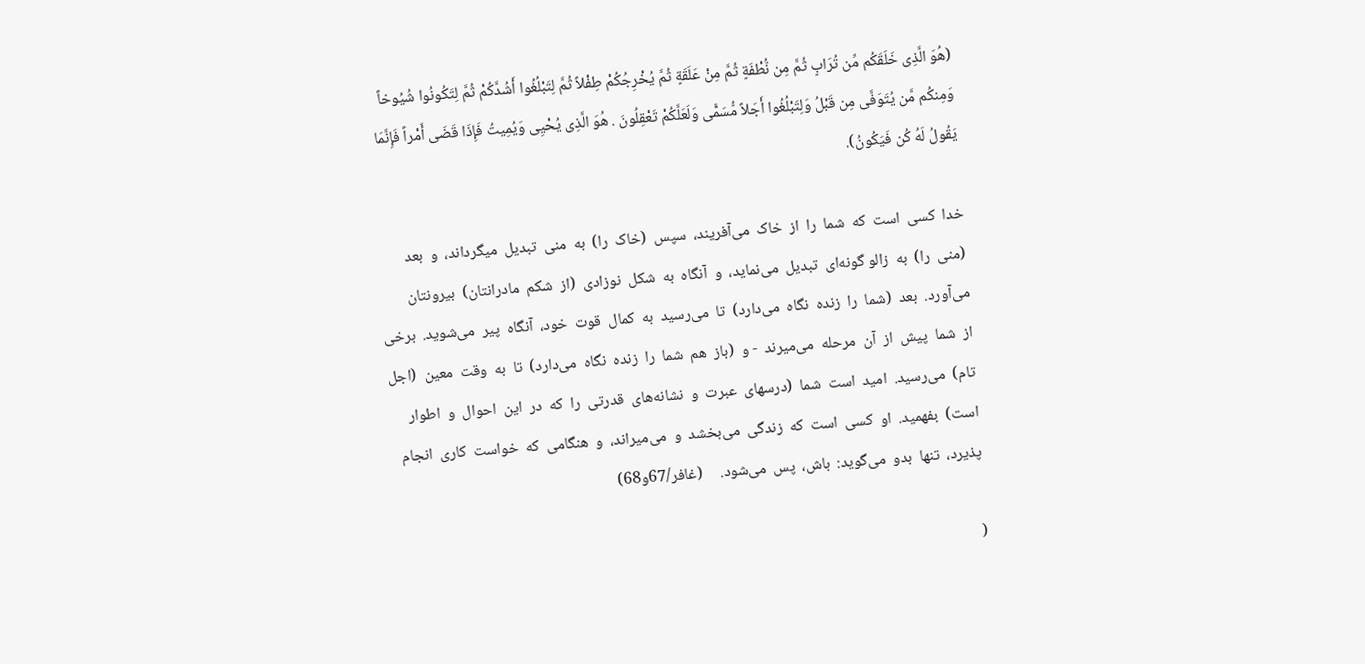(هُوَ الَّذِی خَلَقَکُم مِّن تُرَابٍ ثُمَّ مِن نُّطْفَةٍ ثُمَّ مِنْ عَلَقَةٍ ثُمَّ یُخْرِجُکُمْ طِفْلاً ثُمَّ لِتَبْلُغُوا أَشُدَّکُمْ ثُمَّ لِتَکُونُوا شُیُوخاً وَمِنکُم مَّن یُتَوَفَّى مِن قَبْلُ وَلِتَبْلُغُوا أَجَلاً مُّسَمًّى وَلَعَلَّکُمْ تَعْقِلُونَ . هُوَ الَّذِی یُحْیِی وَیُمِیتُ فَإِذَا قَضَى أَمْراً فَإِنَّمَا یَقُولُ لَهُ کُن فَیَکُونُ).

خدا  کسی  است  که  شما  را  از  خاک  می‌آفریند،  سپس  (خاک  را)  به  منی  تبدیل  میگرداند،  و  بعد  (منی  را)  به  زالو گونه‌ای  تبدیل  می‌نماید،  و  آنگاه  به  شکل  نوزادی  (از  شکم  مادرانتان‌)  بیرونتان  می‌آورد.  بعد  (شما  را  زنده  نگاه  می‌دارد)  تا  می‌رسید  به  کمال  قوت  خود،  آنگاه  پیر  می‌شوید.  برخی  از  شما  پیش  از  آن  مرحله  می‌میرند  - و  (باز  هم  شما  را  زنده  نگاه  می‌دارد)  تا  به  وقت  معین  (اجل  تام‌)  می‌رسید.  امید  است  شما  (درسهای  عبرت  و  نشانه‌های  قدرتی  را  که  در  این  احوال  و  اطوار  است‌)  بفهمید.  او  کسی  است  که  زندگی  می‌بخشد  و  می‌میراند،  و  هنگامی  که  خواست  کاری  انجام  پذیرد،  تنها  بدو  می‌گوید:  باش‌،  پس  می‌شود.     (غافر/67و68)

(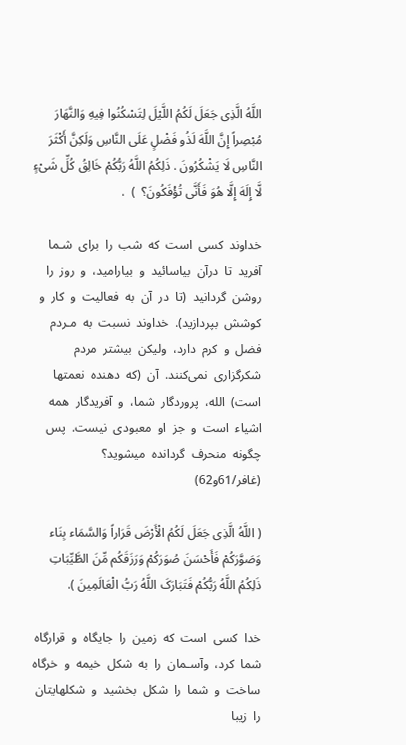اللَّهُ الَّذِی جَعَلَ لَکُمُ اللَّیْلَ لِتَسْکُنُوا فِیهِ وَالنَّهَارَ مُبْصِراً إِنَّ اللَّهَ لَذُو فَضْلٍ عَلَى النَّاسِ وَلَکِنَّ أَکْثَرَ النَّاسِ لَا یَشْکُرُونَ . ذَلِکُمُ اللَّهُ رَبُّکُمْ خَالِقُ کُلِّ شَیْءٍ لَّا إِلَهَ إِلَّا هُوَ فَأَنَّى تُؤْفَکُونَ؟  )  .

خداوند  کسی  است  که  شب  را  برای  شـما  آفرید  تا  درآن  بیاسائید  و  بیارامید،  و  روز  را  روشن  گردانید  (تا  در  آن  به  فعالیت  و  کار  و  کوشش  بپردازید).  خداوند  نسبت  به  مـردم  فضل  و  کرم  دارد،  ولیکن  بیشتر  مردم  شکرگزاری  نمی‌کنند.  آن  (که  دهنده  نعمتها  است‌)  الله‌،  پروردگار  شما،  و  آفریدگار  همه  اشیاء  است  و  جز  او  معبودی  نیست‌.  پس  چگونه  منحرف  گردانده  میشوید؟             (غافر/61و62)

( اللَّهُ الَّذِی جَعَلَ لَکُمُ الْأَرْضَ قَرَاراً وَالسَّمَاء بِنَاء وَصَوَّرَکُمْ فَأَحْسَنَ صُوَرَکُمْ وَرَزَقَکُم مِّنَ الطَّیِّبَاتِ ذَلِکُمُ اللَّهُ رَبُّکُمْ فَتَبَارَکَ اللَّهُ رَبُّ الْعَالَمِینَ ).

خدا  کسی  است  که  زمین  را  جایگاه  و  قرارگاه  شما  کرد،  وآسـمان  را  به  شکل  خیمه  و  خرگاه  ساخت  و  شما  را  شکل  بخشید  و  شکلهایتان  را  زیبا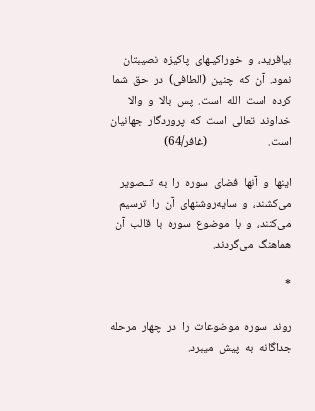بیافرید،  و  خوراکیـهای  پاکیزه  نصیبتان  نمود.  آن  که  چنین  (الطافی‌)  در  حق  شما  کرده  است  الله  است‌.  پس  بالا  و  والا  خداوند  تعالی  است  که  پروردگار  جهانیان  است‌.                       (غافر/64)

اینها  و  آنها  فضای  سوره  را  به  تــصویر  می‌کشند،  و  سایه‌روشنهای  آن  را  ترسیم  می‌کنند،  و  با  موضوع  سوره  با  قالب  آن  هماهنگ  می‌گردند.

*

روند  سوره  موضوعات  را  در  چهار  مرحله  جداگانه  به  پیش  میبرد.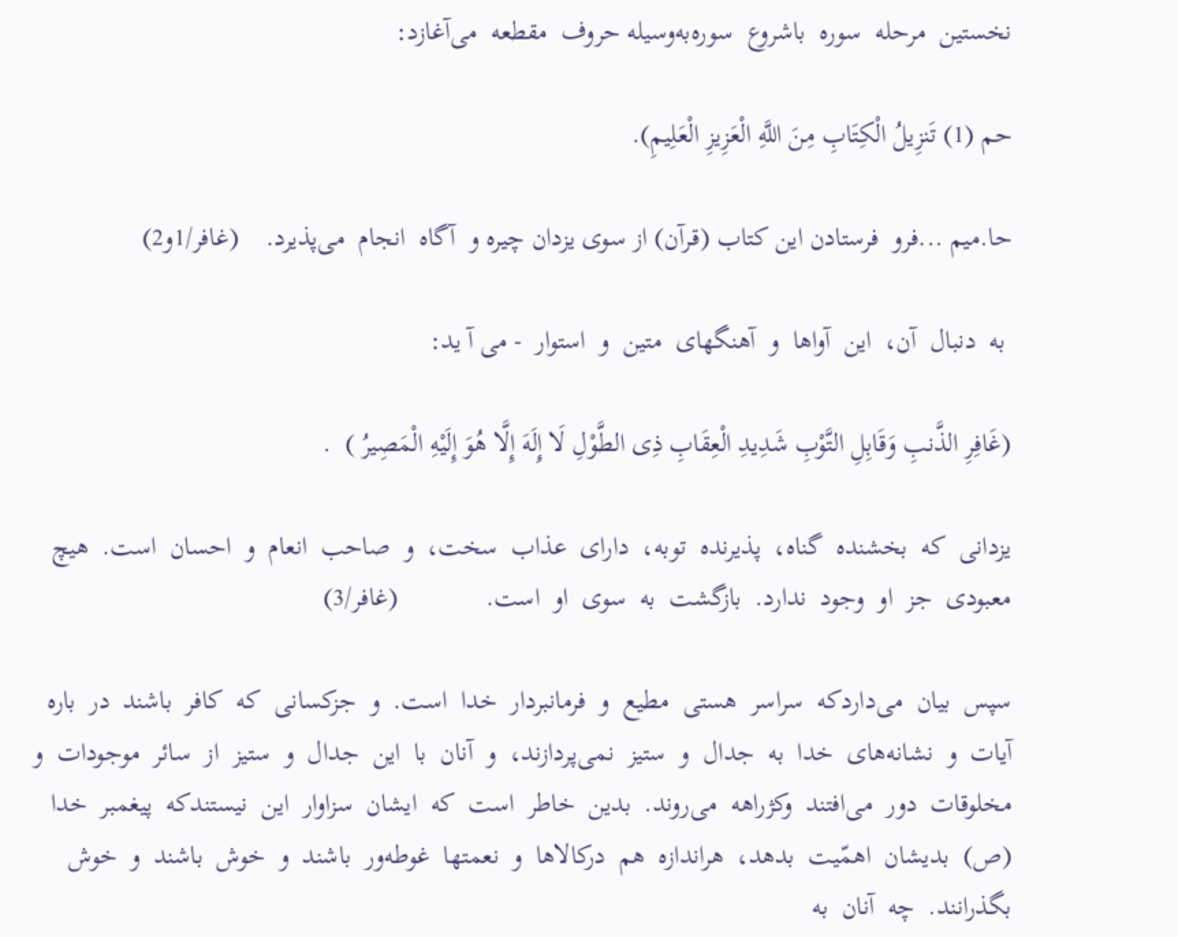نخستین  مرحله  سوره  باشروع  سوره‌به‌وسیله ‌حروف  مقطعه  می‌آغازد:

حم (1) تَنزِیلُ الْکِتَابِ مِنَ اللَّهِ الْعَزِیزِ الْعَلِیمِ).

حا.میم ...فرو  فرستادن این کتاب (قـرآن‌) از سوی یزدان چیره و  آگاه  انجام  می‌پذیرد.    (غافر/1و2)

 به  دنبال  آن‌،  این  آواها  و  آهنگهای  متین  و  استوار  - می آ ید:

(غَافِرِ الذَّنبِ وَقَابِلِ التَّوْبِ شَدِیدِ الْعِقَابِ ذِی الطَّوْلِ لَا إِلَهَ إِلَّا هُوَ إِلَیْهِ الْمَصِیرُ )  .

یزدانی  که  بخشنده  گناه،  پذیرنده  توبه‌،  دارای  عذاب  سخت‌،  و  صاحب  انعام  و  احسان  است‌.  هیچ  معبودی  جز  او  وجود  ندارد.  بازگشت  به  سوی  او  است‌.             (غافر/3)

سپس  بیان  می‌داردکه  سراسر  هستی  مطیع  و  فرمانبردار  خدا  است‌.  و  جزکسانی  که  کافر  باشند  در  باره  آیات  و  نشانه‌های  خدا  به  جدال  و  ستیز  نمی‌پردازند،  و  آنان  با  این  جدال  و  ستیز  از  سائر  موجودات  و  مخلوقات  دور  می‌افتند  وکژراهه  می‌روند.  بدین  خاطر  است  که  ایشان  سزاوار  این  نیستندکه  پیغمبر  خدا  (ص)  بدیشان  اهمّیت  بدهد،  هراندازه  هم  درکالاها  و  نعمتها  غوطه‌ور  باشند  و  خوش  باشند  و  خوش  بگذرانند.  چه  آنان  به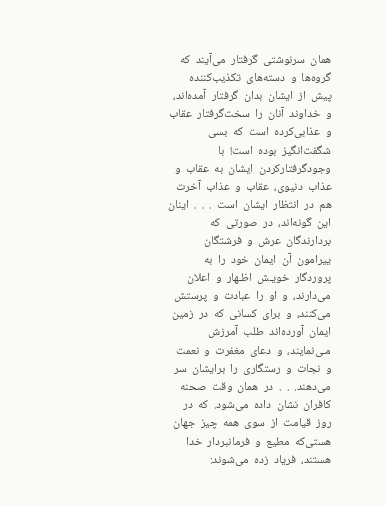همان  سرنوشتی  گرفتار  می‌آیند  که  گروه‌ها  و  دسته‌های  تکذیب‌کننده  پیش  از  ایشان  بدان  گرفتار  آمده‌اند،  و  خداوند  آنان  را  سخت‌گرفتار  عقاب  و  عذابی‌کرده  است  که  بسی  شگفت‌انگیز  بوده  است‌!  با  وجودگرفتارکردن  ایشان  به  عقاب  و  عذاب  دنیوی‌،  عقاب  و  عذاب  آخرت  هم  در  انتظار  ایشان  است  .  .  .  اینان  این  گونه‌اند،  در  صورتی  که  بردارندگان  عرش  و  فرشتگان  ییرامون  آن  ایمان  خود  را  به  پروردگار  خویـش  اظـهار  و  اعلان  می‌دارند،  و  او  را  عبادت  و  پرستش  می‌کنند،  و  برای  کسانی  که  در  زمین  ایمان  آورده‌اند  طلب  آمرزش  مـی‌نمایند،  و  دعای  مغفرت  و  نعمت  و  نجات  و  رستگاری  را  برایشان  سر  می‌دهند.  .  .  در  همان  وقت  صحنه  کافران  نشان  داده  می‌شود.  که  در  روز  قیامت  از  سوی  همه  چیز  جهان  هستی‌که  مطیع  و  فرمانبردار  خدا  هستند،  فریاد  زده  می‌شوند: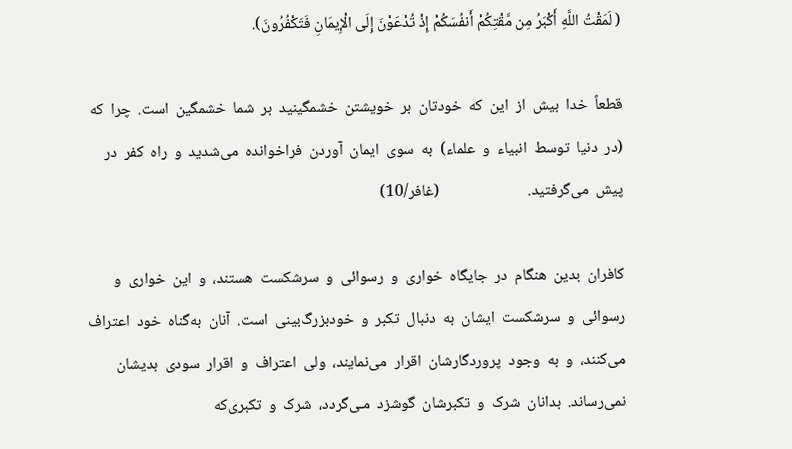( لَمَقْتُ اللَّهِ أَکْبَرُ مِن مَّقْتِکُمْ أَنفُسَکُمْ إِذْ تُدْعَوْنَ إِلَى الْإِیمَانِ فَتَکْفُرُونَ).

قطعاً  خدا  بیش  از  این  که  خودتان  بر  خویشتن  خشمگینید  بر  شما  خشمگین  است‌.  چرا  که  (در  دنیا  توسط  انبیاء  و  علماء‌)  به  سوی  ایمان  آوردن  فراخوانده  می‌شدید  و  راه  کفر  در  پیش  می‌گرفتید.                         (غافر/10)

کافران  بدین  هنگام  در  جایگاه  خواری  و  رسوائی  و  سرشکست  هستند،  و  این  خواری  و  رسوائی  و  سرشکست  ایشان  به  دنبال  تکبر  و  خودبزرگ‌بینی  است‌.  آنان  به‌گناه  خود  اعتراف  می‌کنند،  و  به  وجود  پروردگارشان  اقرار  می‌نمایند،  ولی  اعتراف  و  اقرار  سودی  بدیشان  نمی‌رساند.  بدانان  شرک  و  تکبرشان  گوشزد  مـی‌گردد،  شرک  و  تکبری‌که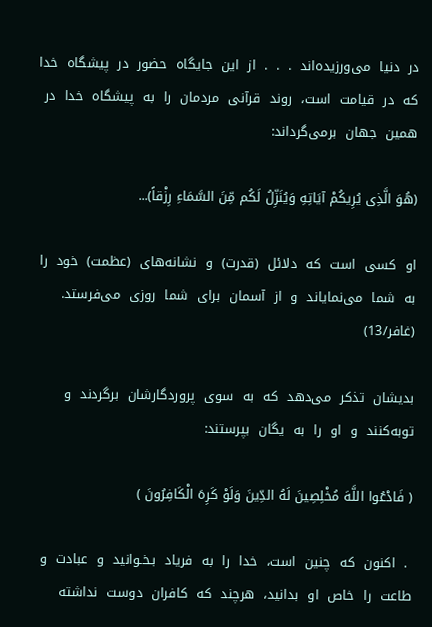در  دنیا  می‌ورزیده‌اند  .  .  .  از  این  جایگاه  حضور  در  پیشگاه  خدا  که  در  قیامت  است‌،  روند  قرآنی  مردمان  را  به  پیشگاه  خدا  در  همین  جهان  برمی‌گرداند:

(هُوَ الَّذِی یُرِیکُمْ آیَاتِهِ وَیُنَزِّلُ لَکُم مِّنَ السَّمَاءِ رِزْقاً)...

او  کسی  است  که  دلائل  (قدرت‌)  و  نشانه‌های  (عظمت‌)  خود  را  به  شما  می‌نمایاند  و  از  آسمان  برای  شما  روزی  می‌فرستد.                                            (غافر/13)

بدیشان  تذکر  می‌دهد  که  به  سوی  پروردگارشان  برگردند  و  توبه‌کنند  و  او  را  به  یگان  بپرستند:

( فَادْعُوا اللَّهَ مُخْلِصِینَ لَهُ الدِّینَ وَلَوْ کَرِهَ الْکَافِرُونَ )

 .  اکنون  که  چنین  است‌،  خدا  را  به  فریاد  بـخـوانید  و  عبادت  و  طاعت  را  خاص  او  بدانید،  هرچند  که  کافران  دوست  نداشته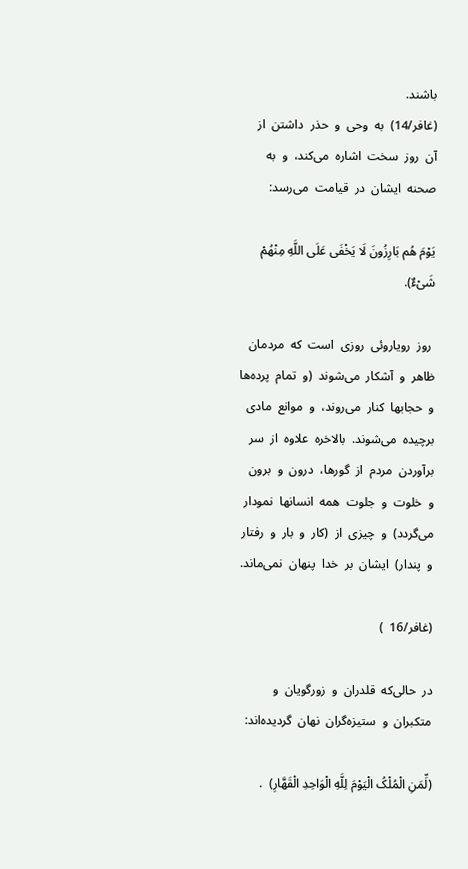باشند.                                        (غافر/14)  به  وحی  و  حذر  داشتن  از  آن  روز  سخت  اشاره  می‌کند،  و  به  صحنه  ایشان  در  قیامت  می‌رسد:

یَوْمَ هُم بَارِزُونَ لَا یَخْفَى عَلَى اللَّهِ مِنْهُمْ شَیْءٌ).

 روز  رویاروئی  روزی  است  که  مردمان  ظاهر  و  آشکار  می‌شوند  (و  تمام  پرده‌ها  و  حجابها  کنار  می‌روند،  و  موانع  مادی  برچیده  می‌شوند.  بالاخره  علاوه  از  سر  برآوردن  مردم  از  گورها،  درون  و  برون  و  خلوت  و  جلوت  همه  انسانها  نمودار  می‌گردد)  و  چیزی  از  (کار  و  بار  و  رفتار  و  پندار)  ایشان  بر  خدا  پنهان  نمی‌ماند.

(غافر/16  )

در  حالی‌که  قلدران  و  زورگویان  و  متکبران  و  ستیزه‌گران  نهان  گردیده‌اند:

(لِّمَنِ الْمُلْکُ الْیَوْمَ لِلَّهِ الْوَاحِدِ الْقَهَّارِ)  .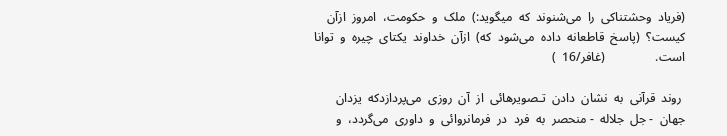(فریاد  وحشتناکی  را  می‌شنوند  که  میگوید:)  ملک  و  حکومت‌،  امروز  ازآن  کیست‌؟  (پاسخ  قاطعانه  داده  می‌شود  که‌)  ازآن  خداوند  یکتای  چیره  و  توانا  است‌.                (غافر/16  )

 روند  قرآنی  به  نشان  دادن  تـصویرهائی  از  آن  روزی  می‌پردازدکه  یزدان  جهان  - جل  جلاله  - منحصر  به  فرد  در  فرمانروائی  و  داوری  می‌گردد،  و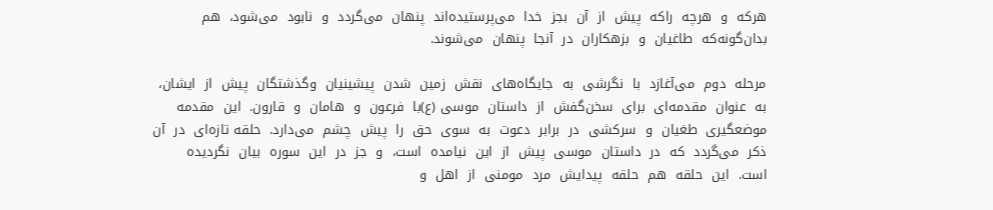هرکه  و  هرچه  راکه  پیش  از  آن  بجز  خدا  می‌پرستیده‌اند  پنهان  می‌گردد  و  نابود  می‌شود،  هم  بدان‌گونه‌که  طاغیان  و  بزهکاران  در  آنجا  پنهان  می‌شوند.

مرحله  دوم  می‌آغازد  با  نگرشی  به  جایگاه‌های  نقش  زمین  شدن  پیشینیان  وگذشتگان  پیش  از  ایشان‌،  به  عنوان  مقدمه‌ای  برای  سخن‌گفش  از  داستان  موسی (ع)با  فرعون  و  هامان  و  قارون‌.  این  مقدمه  موضعگیری  طغیان  و  سرکشی  در  برابر  دعوت  به  سوی  حق  را  پیش  چشم  می‌دارد.  حلقه تازه‌ای  در  آن  ذکر  می‌گردد  که  در  داستان  موسی  پیش  از  این  نیامده  است‌،  و  جز  در  این  سوره  بیان  نگردیده  است‌.  این  حلقه  هم  حلقه  پیدایش  مرد  مومنی  از  اهل  و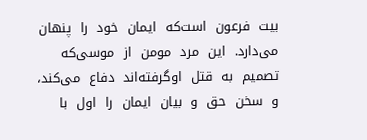بیت  فرعون  است‌که  ایمان  خود  را  پنهان  می‌دارد.  این  مرد  مومن  از  موسی‌که  تصمیم  به  قتل  اوگرفته‌اند  دفاع  می‌کند،  و  سخن  حق  و  بیان  ایمان  را  اول  با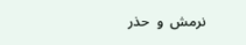نرمش  و  حذر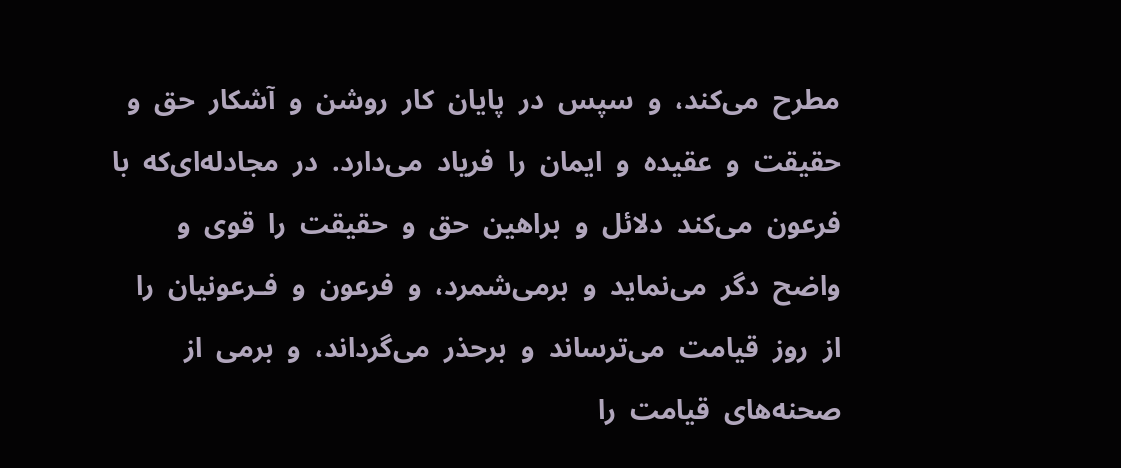مطرح  می‌کند،  و  سپس  در  پایان  کار  روشن  و  آشکار  حق  و  حقیقت  و  عقیده  و  ایمان  را  فریاد  می‌دارد.  در  مجادله‌ای‌که  با  فرعون  می‌کند  دلائل  و  براهین  حق  و  حقیقت  را  قوی  و  واضح  دگر  می‌نماید  و  برمی‌شمرد،  و  فرعون  و  فـرعونیان  را  از  روز  قیامت  می‌ترساند  و  برحذر  می‌گرداند،  و  برمی  از  صحنه‌های  قیامت  را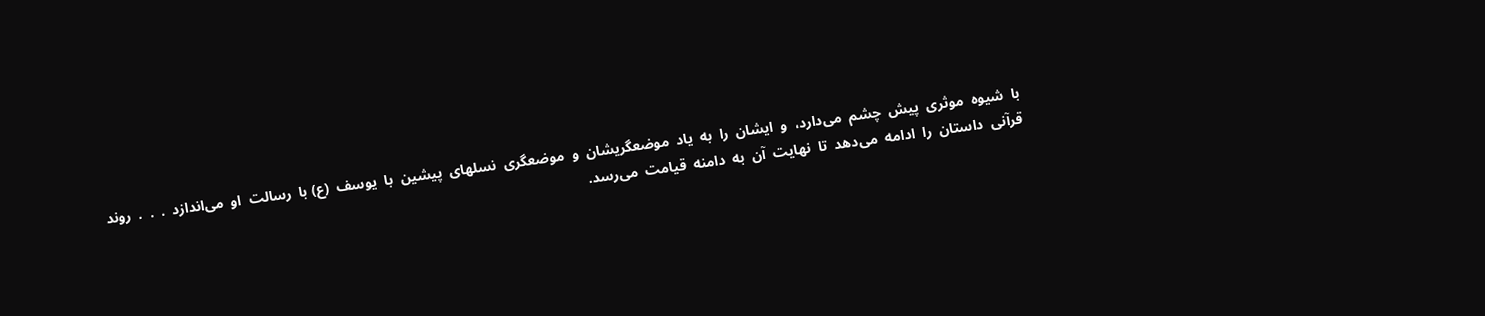با  شیوه  موثری  پیش  چشم  می‌دارد،  و  ایشان  را  به  یاد  موضعگریشان  و  موضعگری  نسلهای  پیشین  با  یوسف  (ع) با  رسالت  او  می‌اندازد  .  .  .  روند  قرآنی  داستان  را  ادامه  می‌دهد  تا  نهایت  آن  به  دامنه  قیامت  می‌رسد.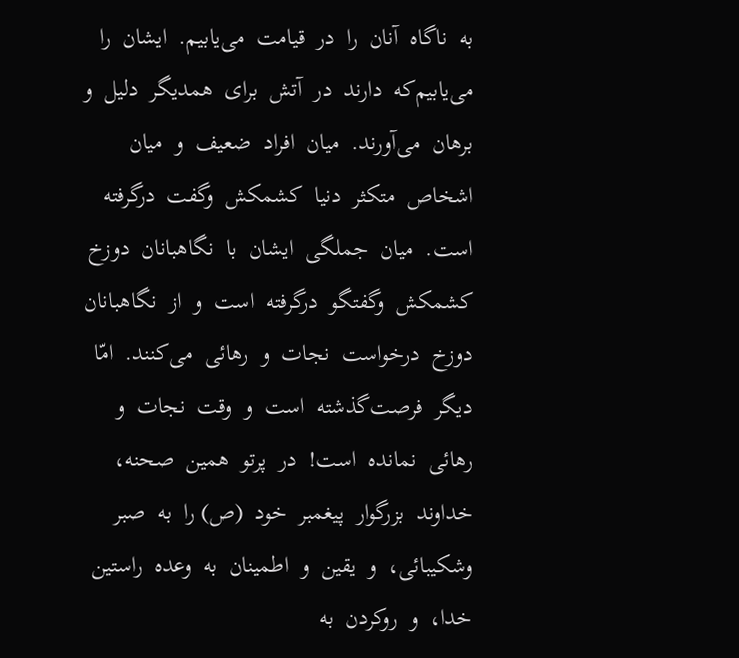به  ناگاه  آنان  را  در  قیامت  می‌یابیم‌.  ایشان  را  می‌یابیم‌که  دارند  در  آتش  برای  همدیگر  دلیل  و  برهان  می‌آورند.  میان  افراد  ضعیف  و  میان  اشخاص  متکثر  دنیا  کشمکش  وگفت  درگرفته  است‌.  میان  جملگی  ایشان  با  نگاهبانان  دوزخ  کشمکش  وگفتگو  درگرفته  است  و  از  نگاهبانان  دوزخ  درخواست  نجات  و  رهائی  می‌کنند.  امّا  دیگر  فرصت‌گذشته  است  و  وقت  نجات  و  رهائی  نمانده  است‌!  در  پرتو  همین  صحنه‌،  خداوند  بزرگوار  پیغمبر  خود  (ص) را  به  صبر  وشکیبائی‌،  و  یقین  و  اطمینان  به  وعده  راستین  خدا،  و  روکردن  به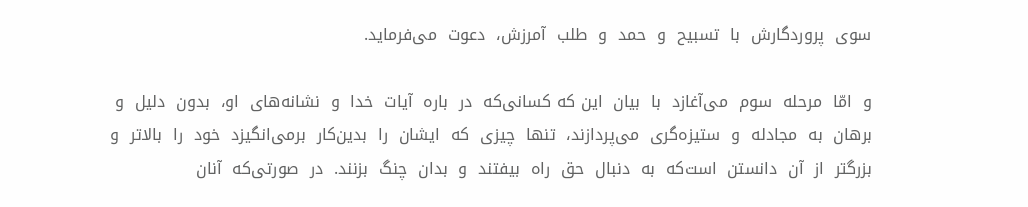سوی  پروردگارش  با  تسبیح  و  حمد  و  طلب  آمرزش‌،  دعوت  می‌فرماید.

و  امّا  مرحله  سوم  می‌آغازد  با  بیان  این ‌که‌ کسانی‌که  در  باره  آ‌یات  خدا  و  نشانه‌های  او،  بدون  دلیل  و  برهان  به  مجادله  و  ستیزه‌گری  می‌پردازند،  تنها  چیزی  که  ایشان  را  بدین‌کار  برمی‌انگیزد  خود  را  بالاتر  و  بزرگتر  از  آن  دانستن  است‌که  به  دنبال  حق  راه  بیفتند  و  بدان  چنگ  بزنند.  در  صورتی‌که  آنان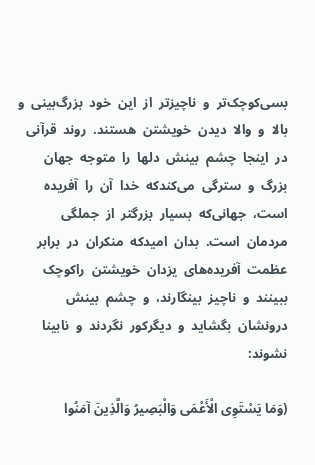بسی‌کوچک‌تر  و  ناچیزتر  از  این  خود  بزرگ‌بینی  و  بالا  و  والا  دیدن  خویشتن  هستند.  روند  قرآنی  در  اینجا  چشم  بینش  دلها  را  متوجه  جهان  بزرگ  و  سترگی  می‌کندکه  خدا  آن  را  آفریده  است‌،  جهانی‌که  بسیار  بزرگتر  از  جملگی  مردمان  است‌.  بدان  امیدکه  منکران  در  برابر  عظمت  آفریده‌های  یزدان  خویشتن  راکوچک  ببینند  و  ناچیز  بینگارند،  و  چشم  بینش  درونشان  بگشاید  و  دیگرکور  نگردند  و  نابینا  نشوند:

(وَمَا یَسْتَوِی الْأَعْمَى وَالْبَصِیرُ وَالَّذِینَ آمَنُوا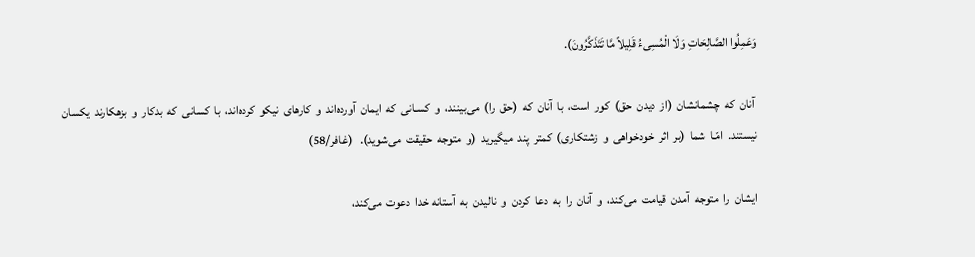وَعَمِلُوا الصَّالِحَاتِ وَلَا الْمُسِیءُ قَلِیلاً مَّا تَتَذَکَّرُونَ).

 آنان  که  چشمانشان  (از  دیدن  حق‌)  کور  است‌،  با  آنان  که  (حق  را)  می‌بینند،  و  کسـانی  که  ایمان  آورده‌اند  و  کارهای  نیکو  کرده‌اند،  با  کسانی  که  بدکار  و  بزهکارند  یکسان  نیستند.  امّـا  شما  (بر  اثر  خودخواهی  و  زشتکاری‌)  کمتر  پند  میگیرید  (و  متوجه  حقیقت  می‌شوید).   (غافر/58)

ایشان  را  متوجه  آمدن  قیامت  می‌کند،  و  آنان  را  به  دعا  کردن  و  نالیدن  به  آستانه خدا  دعوت  می‌کند،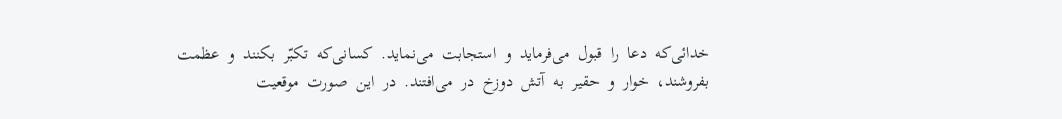خدائی‌که  دعا  را  قبول  می‌فرماید  و  استجابت  می‌نماید.  کسانی‌که  تکبّر  بکنند  و  عظمت  بفروشند،  خوار  و  حقیر  به  آتش  دوزخ  در  می‌افتند.  در  این  صورت  موقعیت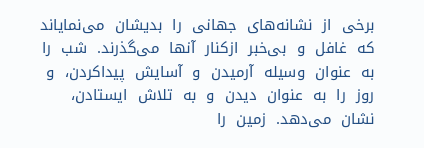برخی  از  نشانه‌های  جهانی  را  بدیشان  می‌نمایاند  که  غافل  و  بی‌خبر  ازکنار  آنها  می‌گذرند.  شب  را  به  عنوان  وسیله  آرمیدن  و  آسایش  پیداکردن‌،  و  روز  را  به  عنوان  دیدن  و  به  تلاش  ایستادن‌،  نشان  می‌دهد.  زمین  را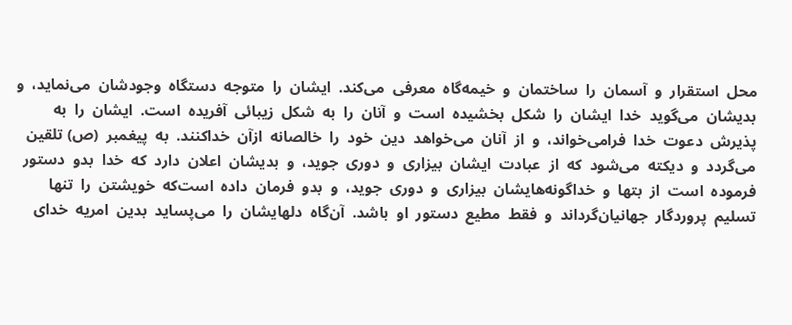محل  استقرار  و  آسمان  را  ساختمان  و  خیمه‌گاه  معرفی  می‌کند.  ایشان  را  متوجه  دستگاه  وجودشان  می‌نماید،  و  بدیشان  می‌گوید  خدا  ایشان  را  شکل  بخشیده  است  و  آنان  را  به  شکل  زیبائی  آفریده  است‌.  ایشان  را  به  پذیرش  دعوت  خدا  فرامی‌خواند،  و  از  آنان  می‌خواهد  دین  خود  را  خالصانه  ازآن  خداکنند.  به  پیغمبر  (ص) تلقین  می‌گردد  و  دیکته  می‌شود  که  از  عبادت  ایشان  بیزاری  و  دوری  جوید،  و  بدیشان  اعلان  دارد  که  خدا  بدو  دستور  فرموده  است  از  بتها  و  خداگونه‌هایشان  بیزاری  و  دوری  جوید،  و  بدو  فرمان  داده  است‌که  خویشتن  را  تنها  تسلیم  پروردگار  جهانیان‌گرداند  و  فقط  مطیع  دستور  او  باشد.  آن‌گاه  دلهایشان  را  می‌پساید  بدین  امریه  خدای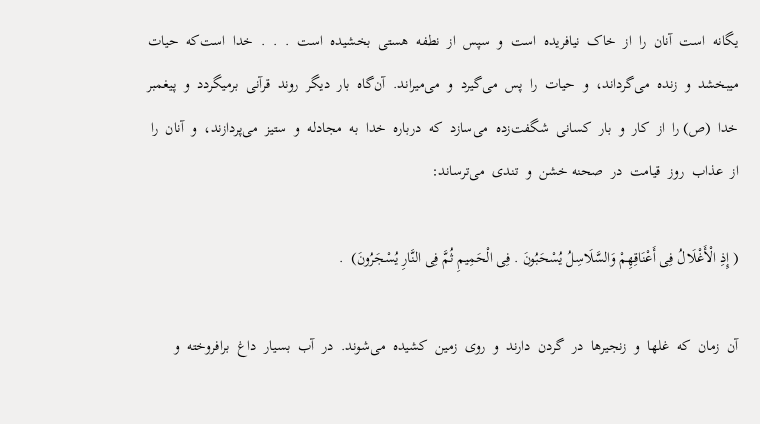یگانه  است  آنان  را  از  خاک  نیافریده  است  و  سپس  از  نطفه  هستی  بخشیده  است  .  .  .  خدا  است‌که  حیات  میبخشد  و  زنده  می‌گرداند،  و  حیات  را  پس  می‌گیرد  و  می‌میراند.  آن‌گاه  بار  دیگر  روند  قرآنی  برمیگردد  و  پیغمبر  خدا  (ص) را  از  کار  و  بار  کسانی  شگفت‌زده  می‌سازد  که  درباره  خدا  به  مجادله  و  ستیز  می‌پردازند،  و  آنان  را  از  عذاب  روز  قیامت  در  صحنه خشن  و  تندی  می‌ترساند:

( إِذِ الْأَغْلَالُ فِی أَعْنَاقِهِمْ وَالسَّلَاسِلُ یُسْحَبُونَ . فِی الْحَمِیمِ ثُمَّ فِی النَّارِ یُسْجَرُونَ)  .

آن  زمان  که  غلها  و  زنجیرها  در  گردن  دارند  و  روی  زمین  کشیده  می‌شوند.  در  آب  بسیار  داغ  برافروخته  و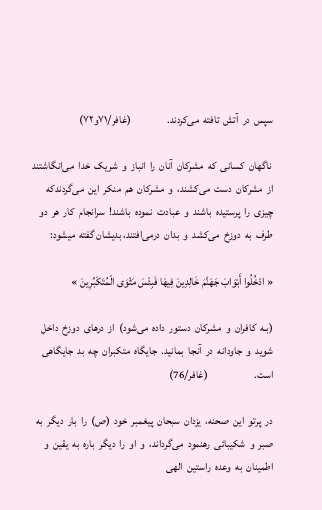سپس  در  آتش  تافته  می‌کردند.                 (غافر/٧١و٧٢)

 ناگهان  کسانی  که  مشرکان  آنان  را  انباز  و  شریک  خدا  می‌انگاشتند  از  مشرکان  دست  می‌کشند،  و  مشرکان  هم  منکر  این  می‌گردندکه  چیزی  را  پرستیده  باشند  و  عبادت  نموده  باشند!  سرانجام  کار  هر  دو  طرف  به  دوزخ  می‌کشد  و  بدان  درمی‌افتند، بدیشان ‌گفته  میشود:

« ادْخُلُوا أَبْوَابَ جَهَنَّمَ خَالِدِینَ فِیهَا فَبِئْسَ مَثْوَى الْمُتَکَبِّرِینَ »

(بـه  کافران  و  مشرکان  دستور  داده  می‌شود)  از  درهای  دوزخ  داخل  شوید  و  جاودانه  در  آنجا  بمانید.  جایگاه  متکبران  چه  بد  جایگاهی  است‌.                      (غافر/76)

در  پرتو  این  صحنه‌،  یزدان  سبحان  پیغمبر  خود  (ص‌)  را  بار  دیگر  به  صبر  و  شکیبائی  رهنمود  می‌گرداند،  و  او  را  دیگر  باره  به  یقین  و  اطمینان  به  وعده  راستین  الهی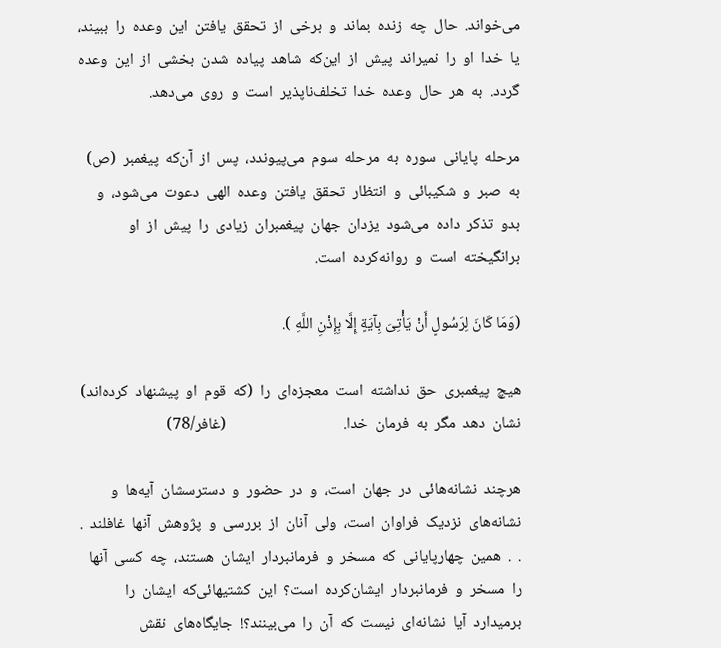می‌خواند.  حال  چه  زنده  بماند  و  برخی  از  تحقق  یافتن  این  وعده  را  ببیند،  یا  خدا  او  را  نمیراند  پیش  از  این‌که  شاهد  پیاده  شدن  بخشی  از  این  وعده  گردد.  به  هر  حال  وعده  خدا  تخلف‌ناپذیر  است  و  روی  می‌دهد.

مرحله  پایانی  سوره  به  مرحله  سوم  می‌پیوندد،  پس  از  آن‌که  پیغمبر  (ص)  به  صبر  و  شکیبائی  و  انتظار  تحقق  یافتن  وعده  الهی  دعوت  می‌شود،  و  بدو  تذکر  داده  می‌شود  یزدان  جهان  پیغمبران  زیادی  را  پیش  از  او  برانگیخته  است  و  روانه‌کرده  است‌.

(وَمَا کَانَ لِرَسُولٍ أَنْ یَأْتِیَ بِآیَةٍ إِلَّا بِإِذْنِ اللَّهِ ).

هیچ  پیغمبری  حق  نداشته  است  معجزه‌ای  را  (که  قوم  او  پیشنهاد  کرده‌اند)  نشان  دهد  مگر  به  فرمان  خدا.                                 (غافر/78)

هرچند  نشانه‌هائی  در  جهان  است‌،  و  در  حضور  و  دسترسشان  آیه‌ها  و  نشانه‌های  نزدیک  فراوان  است‌،  ولی  آنان  از  بررسی  و  پژوهش  آنها  غافلند  .  .  .  همین  چهارپایانی  که  مسخر  و  فرمانبردار  ایشان  هستند،  چه  کسی  آنها  را  مسخر  و  فرمانبردار  ایشان‌کرده  است‌؟  این  کشتیهائی‌که  ایشان  را  برمیدارد  آیا  نشانه‌ای  نیست  که  آن  را  می‌بینند؟‌!  جایگاه‌های  نقش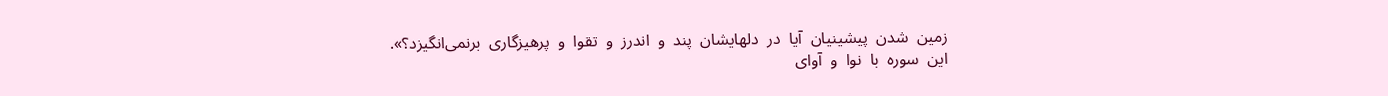زمین  شدن  پیشینیان  آیا  در  دلهایشان  پند  و  اندرز  و  تقوا  و  پرهیزگاری  برنمی‌انگیزد؟‌».  این  سوره  با  نوا  و  آوای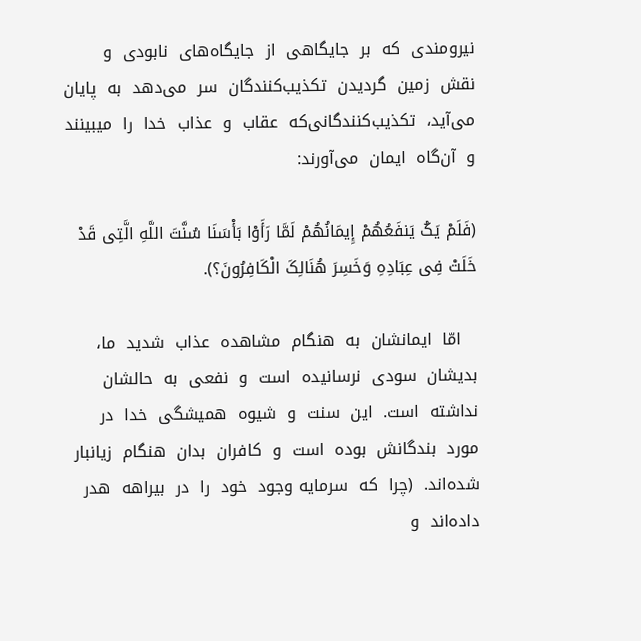نیرومندی  که  بر  جایگاهی  از  جایگاه‌های  نابودی  و  نقش  زمین  گردیدن  تکذیب‌کنندگان  سر  می‌دهد  به  پایان  می‌آید،  تکذیب‌کنندگانی‌که  عقاب  و  عذاب  خدا  را  میبینند  و  آن‌گاه  ایمان  می‌آورند:

(فَلَمْ یَکُ یَنفَعُهُمْ إِیمَانُهُمْ لَمَّا رَأَوْا بَأْسَنَا سُنَّتَ اللَّهِ الَّتِی قَدْ خَلَتْ فِی عِبَادِهِ وَخَسِرَ هُنَالِکَ الْکَافِرُونَ؟‌).

   امّا  ایمانشان  به  هنگام  مشاهده  عذاب  شدید  ما،  بدیشان  سودی  نرسانیده  است  و  نفعی  به  حالشان  نداشته  است‌.  این  سنت  و  شیوه  همیشگی  خدا  در  مورد  بندگانش  بوده  است  و  کافران  بدان  هنگام  زیانبار  شده‌اند.  (چرا  که  سرمایه وجود  خود  را  در  بیراهه  هدر  داده‌اند  و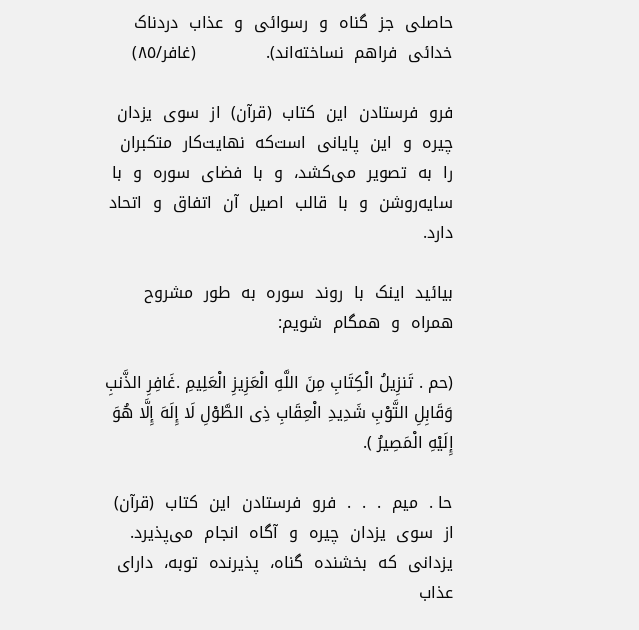حاصلی  جز  گناه  و  رسوائی  و  عذاب  دردناک  خدائی  فراهم  نساخته‌اند).             (غافر/٨٥)

فرو  فرستادن  این  کتاب  (قرآن‌)  از  سوی  یزدان  چیره  و  این  پایانی  است‌که  نهایت‌کار  متکبران  را  به  تصویر  می‌کشد،  و  با  فضای  سوره  و  با  سایه‌روشن  و  با  قالب  اصیل  آن  اتفاق  و  اتحاد  دارد.

بیائید  اینک  با  روند  سوره  به  طور  مشروح  همراه  و  همگام  شویم‌:

(حم . تَنزِیلُ الْکِتَابِ مِنَ اللَّهِ الْعَزِیزِ الْعَلِیمِ .غَافِرِ الذَّنبِ وَقَابِلِ التَّوْبِ شَدِیدِ الْعِقَابِ ذِی الطَّوْلِ لَا إِلَهَ إِلَّا هُوَ إِلَیْهِ الْمَصِیرُ ).

حا .  میم  .  .  .  فرو  فرستادن  این  کتاب  (قرآن‌)  از  سوی  یزدان  چیره  و  آگاه  انجام  می‌پذیرد.  یزدانی  که  بخشنده  گناه،  پذیرنده  توبه‌،  دارای  عذاب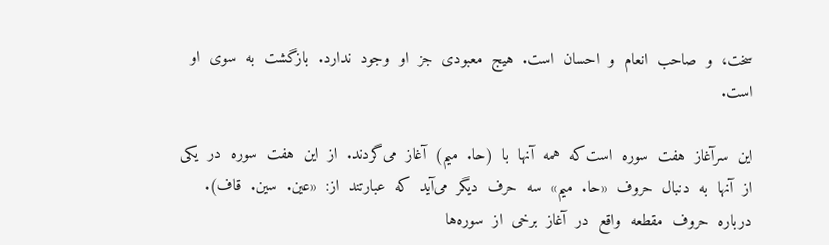سخت‌،  و  صاحب  انعام  و  احسان  است‌.  هیج  معبودی  جز  او  وجود  ندارد.  بازگشت  به  سوی  او  است‌.

این  سرآغاز  هفت  سوره  است‌که  همه  آنها  با  (حا.  میم‌)  آغاز  می‌گردند.  از  این  هفت  سوره  در  یکی  از  آنها  به  دنبال  حروف  «حا.  میم‌»  سه  حرف  دیگر  می‌آید  که  عبارتند  از:  «عین‌.  سین‌.  قاف‌).  درباره  حروف  مقطعه  واقع  در  آغاز  برخی  از  سوره‌ها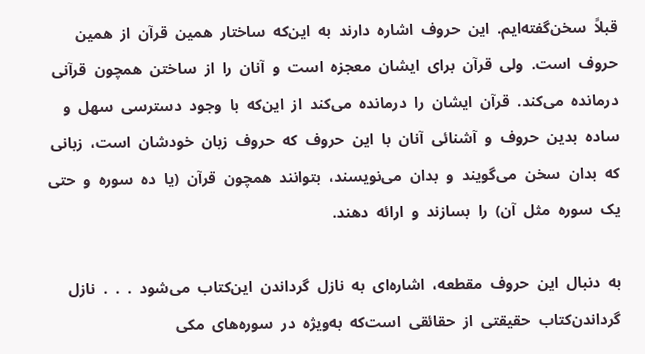قبلاً  سخن‌گفته‌ایم‌.  این  حروف  اشاره  دارند  به  این‌که  ساختار  همین  قرآن  از  همین  حروف  است‌.  ولی  قرآن  برای  ایشان  معجزه  است  و  آنان  را  از  ساختن  همچون  قرآنی  درمانده  می‌کند.  قرآن  ایشان  را  درمانده  می‌کند  از  این‌که  با  وجود  دسترسی  سهل  و  ساده  بدین  حروف  و  آشنائی  آنان  با  این  حروف  که  حروف  زبان  خودشان  است‌،  زبانی  که  بدان  سخن  می‌گویند  و  بدان  می‌نویسند،  بتوانند  همچون  قرآن  (یا  ده  سوره  و  حتی  یک  سوره  مثل  آن‌)  را  بسازند  و  ارائه  دهند.

به  دنبال  این  حروف  مقطعه‌،  اشاره‌ای  به  نازل  گرداندن  این‌کتاب  می‌شود  .  .  .  نازل  گرداندن‌کتاب  حقیقتی  از  حقائقی  است‌که  به‌ویژه  در  سوره‌های  مکی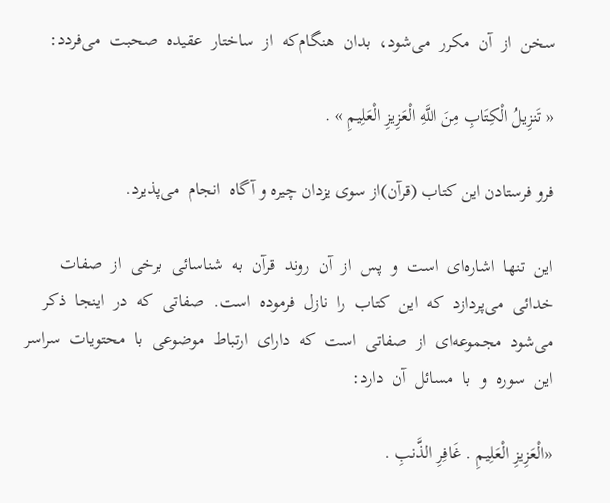سخن  از  آن  مکرر  می‌شود،  بدان  هنگام‌که  از  ساختار  عقیده  صحبت  می‌فردد:

« تَنزِیلُ الْکِتَابِ مِنَ اللَّهِ الْعَزِیزِ الْعَلِیمِ » .

فرو فرستادن این کتاب (قرآن)از سوی یزدان چیره و آگاه  انجام  می‌پذیرد.

این  تنها  اشاره‌ای  است  و  پس  از  آن  روند  قر‌آن  به  شناسائی  برخی  از  صفات  خدائی  می‌پردازد  که  این  کتاب  را  نازل  فرموده  است‌.  صفاتی  که  در  اینجا  ذکر  می‌شود  مجموعه‌ای  از  صفاتی  است  که  دارای  ارتباط  موضوعی  با  محتویات  سراسر  این  سوره  و  با  مسائل  آن  دارد:

«الْعَزِیزِ الْعَلِیمِ . غَافِرِ الذَّنبِ .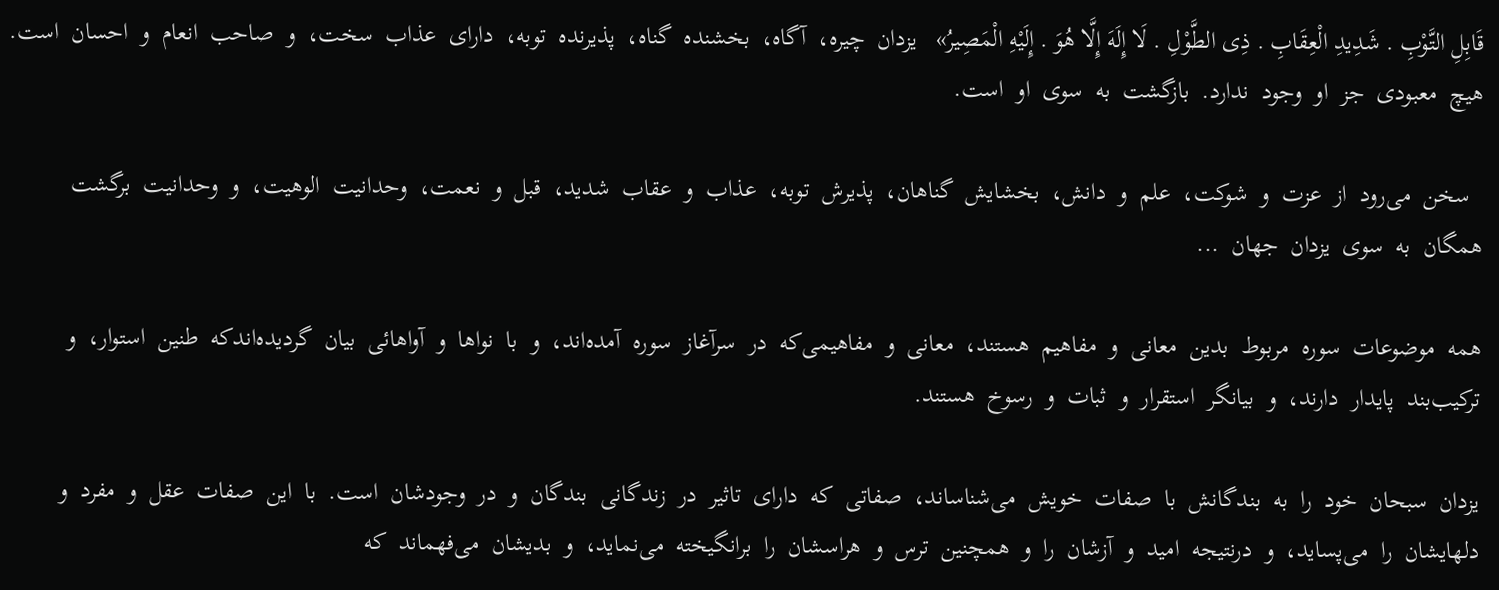قَابِلِ التَّوْبِ . شَدِیدِ الْعِقَابِ . ذِی الطَّوْلِ . لَا إِلَهَ إِلَّا هُوَ . إِلَیْهِ الْمَصِیرُ»   یزدان  چیره‌،  آگاه،  بخشنده  گناه،  پذیرنده  توبه‌،  دارای  عذاب  سخت‌،  و  صاحب  انعام  و  احسان  است‌.  هیچ  معبودی  جز  او  وجود  ندارد.  بازگشت  به  سوی  او  است‌.

  سخن  می‌رود  از  عزت  و  شوکت‌،  علم  و  دانش‌،  بخشایش  گناهان‌،  پذیرش  توبه،  عذاب  و  عقاب  شدید،  قبل  و  نعمت‌،  وحدانیت  الوهیت‌،  و  وحدانیت  برگشت  همگان  به  سوی  یزدان  جهان  ...

همه  موضوعات  سوره  مربوط  بدین  معانی  و  مفاهیم  هستند،  معانی  و  مفاهیمی‌که  در  سرآغاز  سوره  آمده‌اند،  و  با  نواها  و  آواهائی  بیان  گردیده‌اندکه  طنین  استوار،  و  ترکیب‌بند  پایدار  دارند،  و  بیانگر  استقرار  و  ثبات  و  رسوخ  هستند.

یزدان  سبحان  خود  را  به  بندگانش  با  صفات  خویش  می‌شناساند،  صفاتی  که  دارای  تاثیر  در  زندگانی  بندگان  و  در  وجودشان  است‌.  با  این  صفات  عقل  و  مفرد  و  دلهایشان  را  می‌پساید،  و  درنتیجه  امید  و  آزشان  را  و  همچنین  ترس  و  هراسشان  را  برانگیخته  می‌نماید،  و  بدیشان  می‌فهماند  که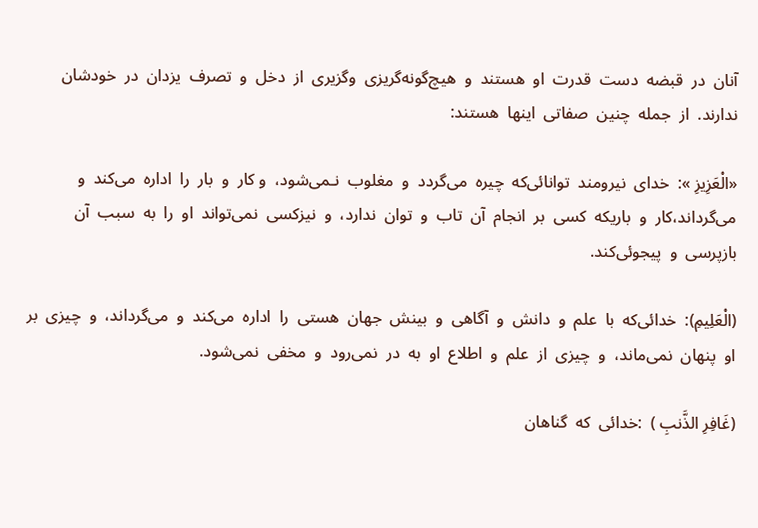آنان  در  قبضه  دست  قدرت  او  هستند  و  هیچ‌گونه‌گریزی  وگزیری  از  دخل  و  تصرف  یزدان  در  خودشان  ندارند.  از  جمله  چنین  صفاتی  اینها  هستند:

«الْعَزِیزِ »:  خدای  نیرومند  توانائی‌که  چیره  می‌گردد  و  مغلوب  نـمی‌شود،  و کار  و  بار  را  اداره  می‌کند  و  می‌گرداند،‌کار  و  باریکه  کسی  بر  انجام  آن  تاب  و  توان  ندارد،  و  نیزکسی  نمی‌تواند  او  را  به  سبب  آن  بازپرسی  و  پیجوئی‌کند.

(الْعَلِیمِ):  خدائی‌که  با  علم  و  دانش  و  آگاهی  و  بینش  جهان  هستی  را  اداره  می‌کند  و  می‌گرداند،  و  چیزی  بر  او  پنهان  نمی‌ماند،  و  چیزی  از  علم  و  اطلاع  او  به  در  نمی‌رود  و  مخفی  نمی‌شود.

(غَافِرِ الذَّنبِ )  :خدائی  که  گناهان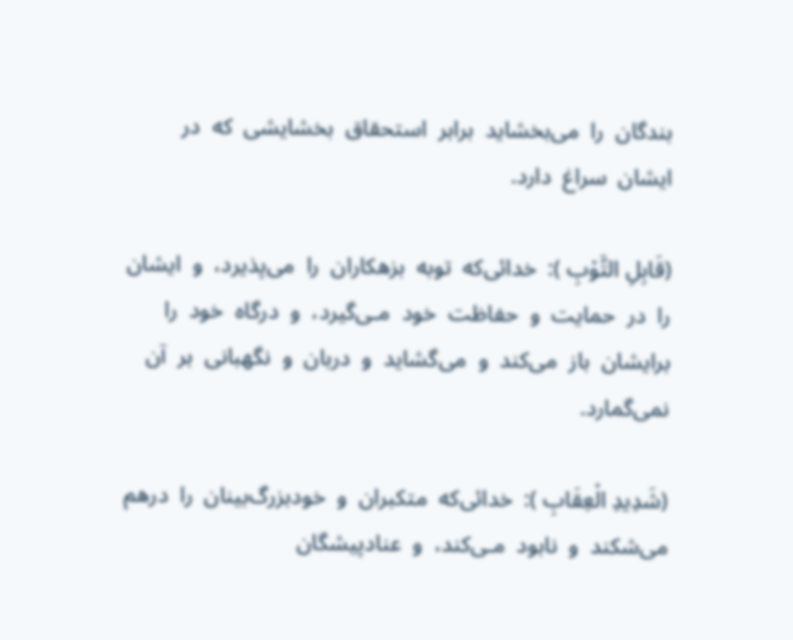بندگان  را  می‌بخشاید  برابر  استحقاق  بخشایشی  که  در  ایشان  سراغ  دارد.

(قَابِلِ التَّوْبِ ):  خدائی‌که  توبه  بزهکاران  را  می‌پذیرد،  و  ایشان  را  در  حمایت  و  حفاظت  خود  مـی‌گیرد،  و  درگاه  خود  را  برایشان  باز  می‌کند  و  می‌گشاید  و  دربان  و  نگهبانی  بر  آن  نمی‌گمارد.

(شَدِیدِ الْعِقَابِ ):  خدائی‌که  متکبران  و  خودبزرگ‌بینان  را  درهم  می‌شکند  و  نابود  مـی‌کند،  و  عنادپیشگان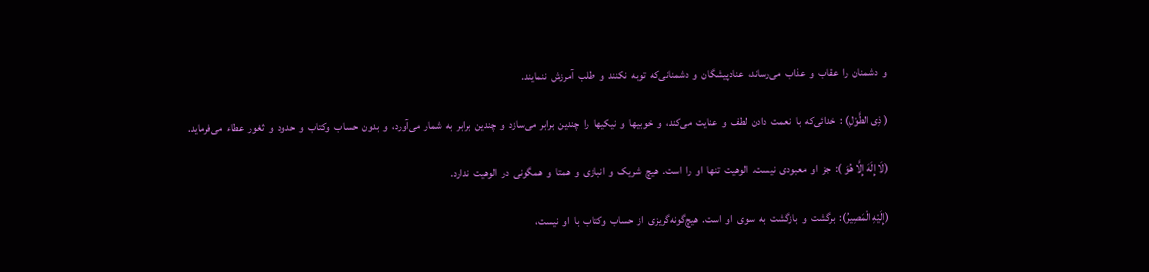و  دشمنان  را  عقاب  و  عذاب  می‌رساند،  عنادپیشگان  و  دشمنانی‌که  توبه  نکنند  و  طلب  آمرزش  ننمایند.

( ذِی الطَّوْلِ) :  خدائی‌که  با  نعمت  دادن  لطف  و  عنایت  می‌کند،  و  خوبیها  و  نیکیها  را  چندین  برابر  می‌سازد  و  چندین  برابر  به  شمار  می‌آورد،  و  بدون  حساب  وکتاب  و  حدود  و  ثغو‌ر  عطاء  می‌فرماید.

(لَا إِلَهَ إِلَّا هُوَ ):  جز  او  معبودی  نیست‌.  الوهیت  تنها  او  را  است‌.  هیچ  شریک  و  انبازی  و  همتا  و  همگو‌نی  در  الوهیت  ندارد.

(إِلَیْهِ الْمَصِیرُ):  برگشت  و  بازگشت  به  سوی  او  است‌.  هیچ‌گونه‌گریزی  از  حساب  وکتاب  با  او  نیست‌،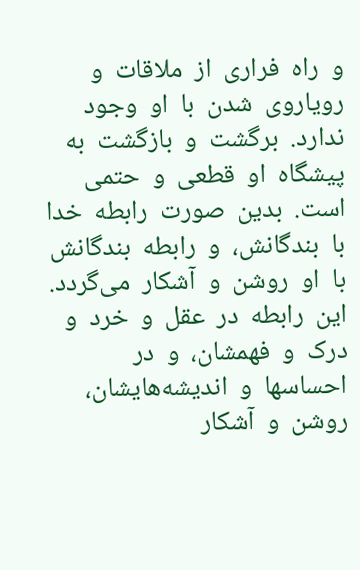و  راه  فراری  از  ملاقات  و  رویاروی  شدن  با  او  وجود  ندارد.  برگشت  و  بازگشت  به  پیشگاه  او  قطعی  و  حتمی  است‌.  بدین  صورت  رابطه  خدا  با  بندگانش،  و  رابطه  بندگانش  با  او  روشن  و  آشکار  می‌گردد.  این  رابطه  در  عقل  و  خرد  و  درک  و  فهمشان‌،  و  در  احساسها  و  اندیشه‌هایشان‌،  روشن  و  آشکار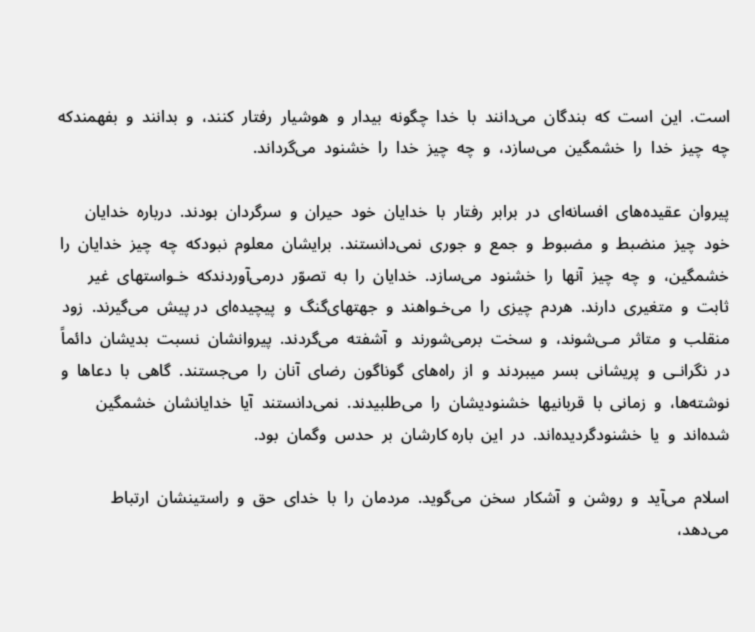است‌.  این  است  که  بندگان  می‌دانند  با  خدا  چگو‌نه  بیدار  و  هوشیار  رفتار  کنند،  و  بدانند  و  بفهمندکه  چه  چیز  خدا  را  خشمگین  می‌سازد،  و  چه  چیز  خدا  را  خشنود  می‌گرداند.

پیروان  عقیده‌های  افسانه‌ای  در  برابر  رفتار  با  خدایان  خود  حیران  و  سرگردان  بودند.  درباره  خدایان  خود  چیز  منضبط  و  مضبوط  و  جمع  و  جوری  نمی‌دانستند.  برایشان  معلوم  نبودکه  چه  چیز  خدایان  را  خشمگین‌،  و  چه  چیز  آنها  را  خشنود  می‌سازد.  خدایان  را  به  تصوّر  درمی‌آوردندکه  خـواستهای  غیر  ثابت  و  متغیری  دارند.  هردم  چیزی  را  می‌خـواهند  و  جهتهای‌گنگ  و  پیچیده‌ای  در پیش  می‌گیرند.  زود  منقلب  و  متاثر  مـی‌شوند،  و  سخت  برمی‌شورند  و  آشفته  می‌گردند.  پیروانشان  نسبت  بدیشان  دائماً  در  نگرانـی  و  پریشانی  بسر  میبردند  و  از  راه‌های  گوناگون  رضای  آنان  را  می‌جستند.  گاهی  با  دعاها  و  نوشته‌ها،  و  زمانی  با  قربانیها  خشنودیشان  را  می‌طلبیدند.  نمی‌دانستند  آیا  خدایانشان  خشمگین  شده‌اند  و  یا  خشنودگردیده‌اند.  در  این  باره‌ کارشان  بر  حدس  وگمان  بود.

اسلام  می‌آید  و  روشن  و  آشکار  سخن  می‌گوید.  مردمان  را  با  خدای  حق  و  راستینشان  ارتباط  می‌دهد،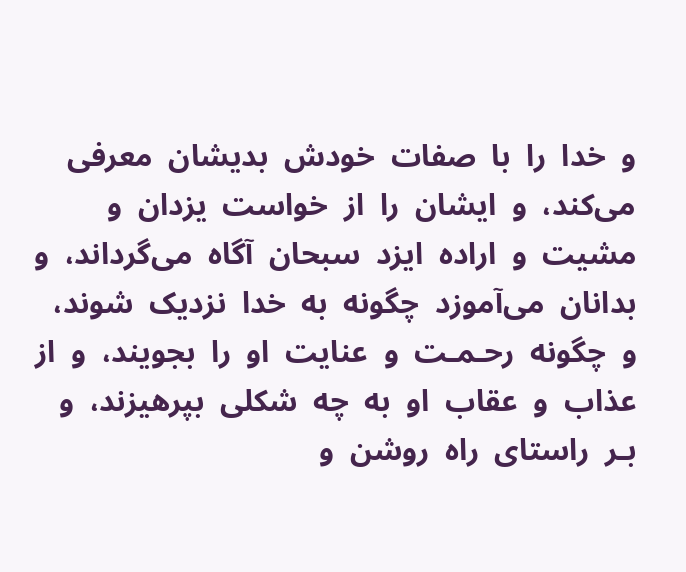و  خدا  را  با  صفات  خودش  بدیشان  معرفی  می‌کند،  و  ایشان  را  از  خواست  یزدان  و  مشیت  و  اراده  ایزد  سبحان  آگاه  می‌گرداند،  و  بدانان  می‌آموزد  چگونه  به  خدا  نزدیک  شوند،  و  چگونه  رحـمـت  و  عنایت  او  را  بجویند،  و  از  عذاب  و  عقاب  او  به  چه  شکلی  بپرهیزند،  و  بـر  راستای  راه  روشن  و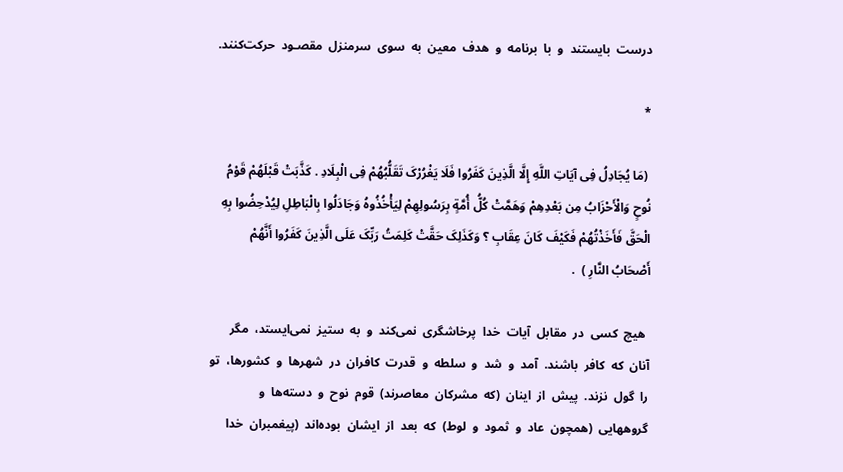درست  بایستند  و  با  برنامه  و  هدف  معین  به  سوی  سرمنزل  مقصـود  حرکت‌کنند.

*

 (مَا یُجَادِلُ فِی آیَاتِ اللَّهِ إِلَّا الَّذِینَ کَفَرُوا فَلَا یَغْرُرْکَ تَقَلُّبُهُمْ فِی الْبِلَادِ . کَذَّبَتْ قَبْلَهُمْ قَوْمُ نُوحٍ وَالْأَحْزَابُ مِن بَعْدِهِمْ وَهَمَّتْ کُلُّ أُمَّةٍ بِرَسُولِهِمْ لِیَأْخُذُوهُ وَجَادَلُوا بِالْبَاطِلِ لِیُدْحِضُوا بِهِ الْحَقَّ فَأَخَذْتُهُمْ فَکَیْفَ کَانَ عِقَابِ ؟ وَکَذَلِکَ حَقَّتْ کَلِمَتُ رَبِّکَ عَلَى الَّذِینَ کَفَرُوا أَنَّهُمْ أَصْحَابُ النَّارِ )  .

 هیچ  کسی  در  مقابل  آیات  خدا  پرخاشگری  نمی‌کند  و  به  ستیز  نمی‌ایستد،  مگر  آنان  که  کافر  باشند.  آمد  و  شد  و  سلطه  و  قدرت  کافران  در  شهرها  و  کشورها،  تو  را  گول  نزند.  پیش  از  اینان  (که  مشرکان  معاصرند)  قوم  نوح  و  دسته‌ها  و  گروههایی  (همچون  عاد  و  ثمود  و  لوط‌)  که  بعد  از  ایشان  بوده‌اند  (پیغمبران  خدا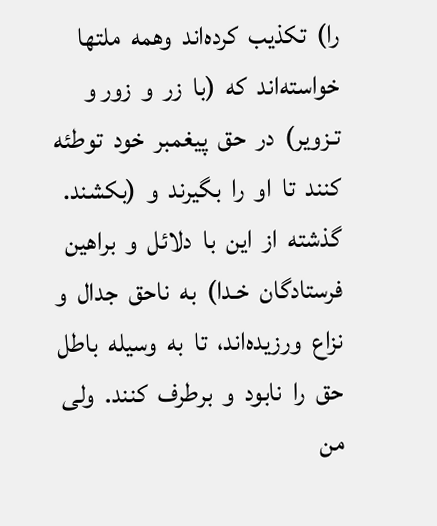را)  تکذیب  کرده‌اند  وهمه  ملتها  خواسته‌اند  که  (با  زر  و  زور و  تـزویر)  در  حق  پیغمبر  خود  توطئه  کنند  تا  او  را  بگیرند  و  (بکشند.  گذشته  از  این  با  دلائل  و  براهین  فرستادگان  خـدا)  به  ناحق  جدال  و  نزاع  ورزیده‌اند،  تا  به  وسیله  باطل  حق  را  نابود  و  برطرف  کنند.  ولی  من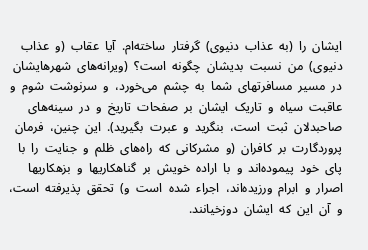ایشان  را  (به  عذاب  دنیوی‌)  گرفتار  ساخته‌ام‌.  آیا  عقاب  (و  عذاب  دنیوی‌)  من  نسبت  بدیشان  چگونه  است‌؟  (ویرانه‌های  شهرهایشان  در  مسیر  مسافرتهای  شما  به  چشم  می‌خورد،  و  سرنوشت  شوم  و  عاقبت  سیاه  و  تاریک  ایشان  بر  صفحات  تاریخ  و  در  سینه‌های  صاحبدلان  ثبت  است‌،  بنگرید  و  عبرت  بگیرید).  این  چنین‌،  فرمان  پروردگارت  بر  کافران  (و  مشرکانی  که  راه‌های  ظلم  و  جنایت  را  با  پای  خود  پیموده‌اند  و  با  اراده  خویش  بر  گناهکاریها  و  بزهکاریها  اصرار  و  ابرام  ورزیده‌اند،  اجراء  شده  است  و)  تحقق  پذیرفته  است‌،  و  آن  این  که  ایشان  دوزخیانند.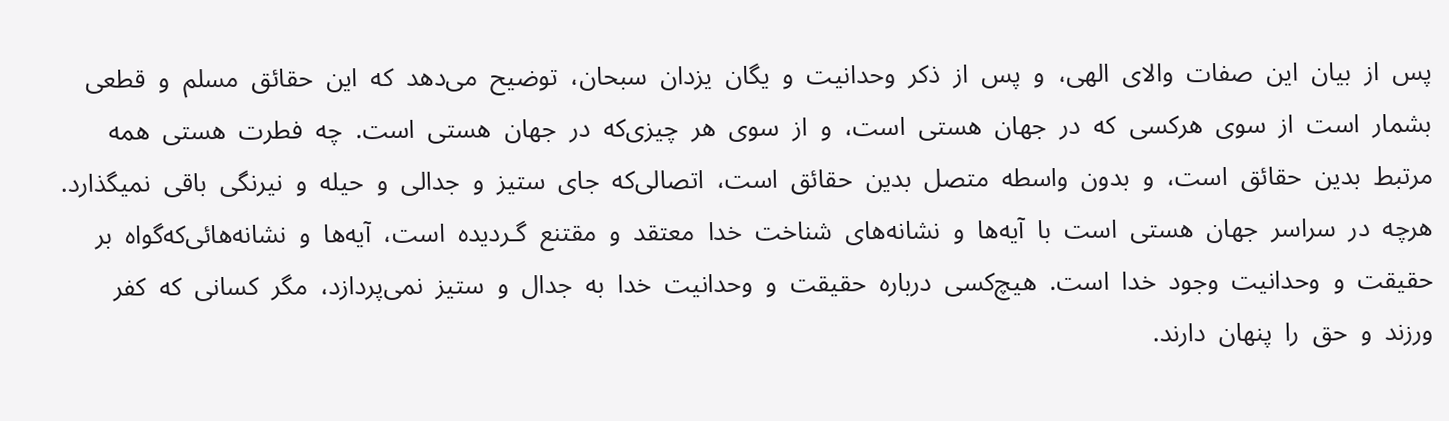پس  از  بیان  این  صفات  والای  الهی‌،  و  پس  از  ذکر  وحدانیت  و  یگان  یزدان  سبحان،  توضیح  می‌دهد  که  این  حقائق  مسلم  و  قطعی  بشمار  است  از  سوی  هرکسی  که  در  جهان  هستی  است‌،  و  از  سوی  هر  چیزی‌که  در  جهان  هستی  است‌.  چه  فطرت  هستی  همه  مرتبط  بدین  حقائق  است‌،  و  بدون  واسطه  متصل  بدین  حقائق  است‌،  اتصالی‌که  جای  ستیز  و  جدالی  و  حیله  و  نیرنگی  باقی  نمیگذ‌ارد.  هرچه  در  سراسر  جهان  هستی  است  با  آیه‌ها  و  نشانه‌های  شناخت  خدا  معتقد  و  مقتنع  گـردیده  است‌،  آیه‌ها  و  نشانه‌هائی‌که‌گواه  بر  حقیقت  و  وحدانیت  وجود  خدا  است‌.  هیچ‌کسی  درباره  حقیقت  و  وحدانیت  خدا  به  جدال  و  ستیز  نمی‌پردازد،  مگر  کسانی  که  کفر  ورزند  و  حق  را  پنهان  دارند.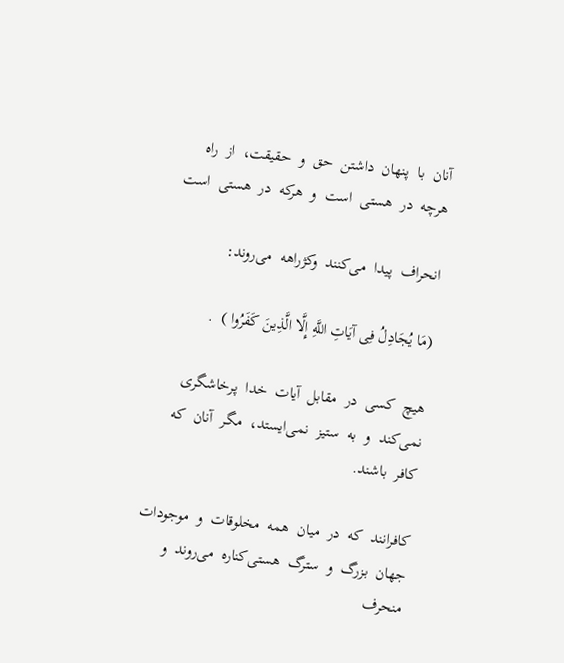آنان  با  پنهان  داشتن  حق  و  حقیقت‌،  از  راه  هرچه  در  هستی  است  و  هرکه  در  هستی  است

انحراف  پیدا  می‌کنند  وکژراهه  می‌روند:

(مَا یُجَادِلُ فِی آیَاتِ اللَّهِ إِلَّا الَّذِینَ کَفَرُوا )  .

هیچ  کسی  در  مقابل  آیات  خدا  پرخاشگری  نمی‌کند  و  به  ستیز  نمی‌ایستد،  مگر  آنان  که  کافر  باشند.

کافرانند  که  در  میان  همه  مخلوقات  و  موجودات  جهان  بزرگ  و  سترگ  هستی‌کناره  می‌روند  و  منحرف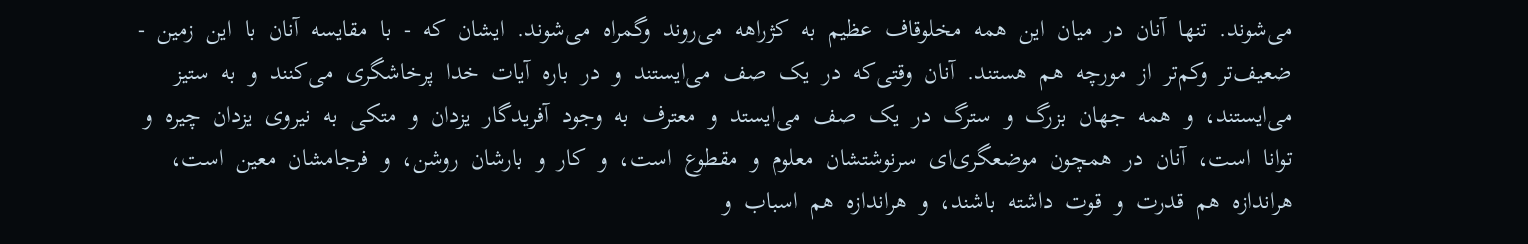می‌شوند.  تنها  آنان  در  میان  این  همه  مخلوقاف  عظیم  به  کژراهه  می‌روند  وگمراه  می‌شوند.  ایشان  که  -  با  مقایسه  آنان  با  این  زمین  - ضعیف‌تر  وکم‌تر  از  مورچه  هم  هستند.  آنان  وقتی‌که  در  یک  صف  می‌ایستند  و  در  باره  آیات  خدا  پرخاشگری  می‌کنند  و  به  ستیز  می‌ایستند،  و  همه  جهان  بزرگ  و  سترگ  در  یک  صف  می‌ایستد  و  معترف  به  وجود  آفریدگار  یزدان  و  متکی  به  نیروی  یزدان  چیره  و  توانا  است‌،  آنان  در  همچون  موضعگری‌ای  سرنوشتشان  معلوم  و  مقطوع  است‌،  و  کار  و  بارشان  روشن‌،  و  فرجامشان  معین  است‌،  هراندازه  هم  قدرت  و  قوت  داشته  باشند،  و  هراندازه  هم  اسباب  و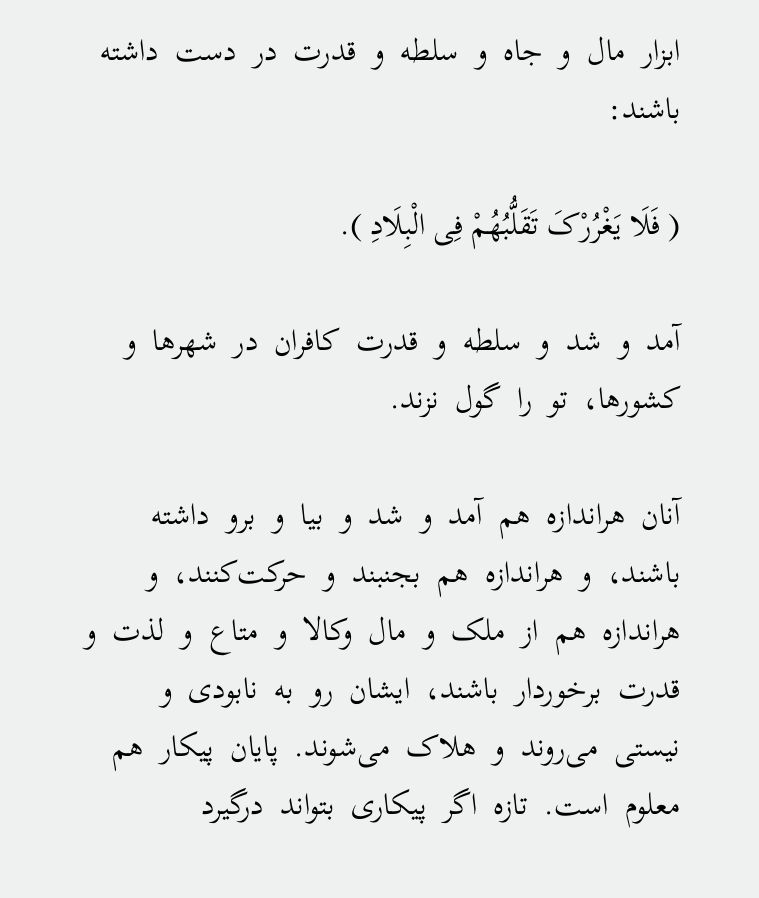ابزار  مال  و  جاه  و  سلطه  و  قدرت  در  دست  داشته  باشند:

( فَلَا یَغْرُرْکَ تَقَلُّبُهُمْ فِی الْبِلَادِ ).

آمد  و  شد  و  سلطه  و  قدرت  کافران  در  شهرها  و  کشورها،  تو  را  گول  نزند.

آنان  هراندازه  هم  آمد  و  شد  و  بیا  و  برو  داشته  باشند،  و  هراندازه  هم  بجنبند  و  حرکت‌کنند،  و  هراندازه  هم  از  ملک  و  مال  وکالا  و  متاع  و  لذت  و  قدرت  برخوردار  باشند،  ایشان  رو  به  نابودی  و  نیستی  می‌روند  و  هلاک  می‌شوند.  پایان  پیکار  هم  معلوم  است‌.  تازه  اگر  پیکاری  بتواند  درگیرد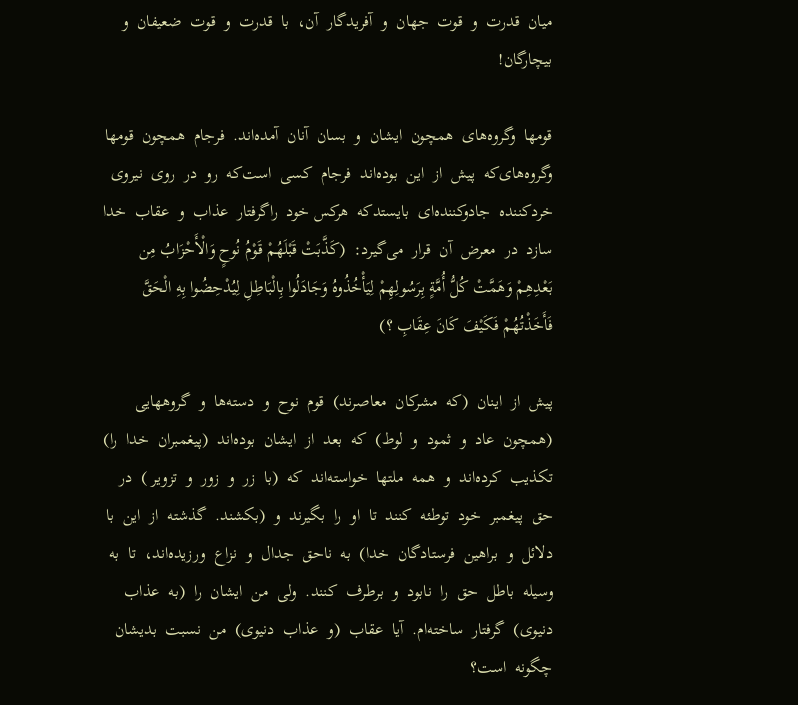میان  قدرت  و  قوت  جهان  و  آفریدگار  آن‌،  با  قدرت  و  قوت  ضعیفان  و  بیچارگان!

قومها  وگروه‌های  همچون  ایشان  و  بسان  آنان  آمده‌اند.  فرجام  همچون  قومها  وگروه‌های‌که  پیش  از  این  بوده‌اند  فرجام  کسی  است‌که  رو  در  روی  نیروی  خردکننده  جادوکننده‌ای  بایستدکه  هرکس خود  راگرفتار  عذاب  و  عقاب  خدا  سازد  در  معرض  آن  قرار  می‌گیرد:  (کَذَّبَتْ قَبْلَهُمْ قَوْمُ نُوحٍ وَالْأَحْزَابُ مِن بَعْدِهِمْ وَهَمَّتْ کُلُّ أُمَّةٍ بِرَسُولِهِمْ لِیَأْخُذُوهُ وَجَادَلُوا بِالْبَاطِلِ لِیُدْحِضُوا بِهِ الْحَقَّ فَأَخَذْتُهُمْ فَکَیْفَ کَانَ عِقَابِ ؟)

پیش  از  اینان  (که  مشرکان  معاصرند)  قوم  نوح  و  دسته‌ها  و  گروههایی  (همچون  عاد  و  ثمود  و  لوط‌)  که  بعد  از  ایشان  بوده‌اند  (پیغمبران  خدا  را)  تکذیب  کرده‌اند  و  همه  ملتها  خواسته‌اند  که  (با  زر  و  زور  و  تزویر )  در  حق  پیغمبر  خود  توطئه  کنند  تا  او  را  بگیرند  و  (بکشند.  گذشته  از  این  با  دلائل  و  براهین  فرستادگان  خدا)  به  ناحق  جدال  و  نزاع  ورزیده‌اند،  تا  به  وسیله  باطل  حق  را  نابود  و  برطرف  کنند.  ولی  من  ایشان  را  (به  عذاب  دنیوی‌)  گرفتار  ساخته‌ام‌.  آیا  عقاب  (و  عذاب  دنیوی‌)  من  نسبت  بدیشان  چگونه  است‌؟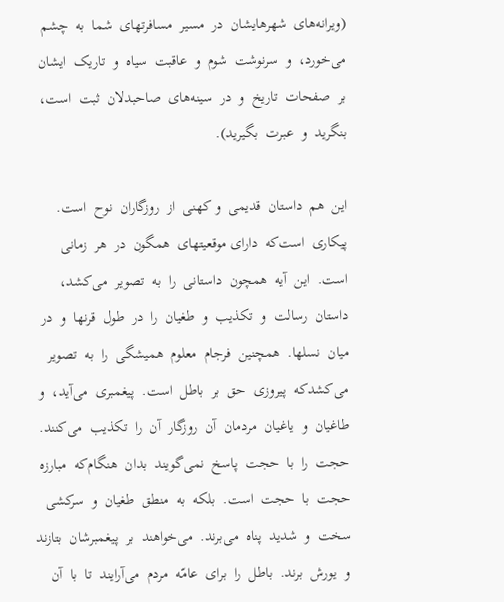(ویرانه‌های  شهرهایشان  در  مسیر  مسافرتهای  شما  به  چشم  می‌خورد،  و  سرنوشت  شوم  و  عاقبت  سیاه  و  تاریک  ایشان  بر  صفحات  تاریخ  و  در  سینه‌های  صاحبدلان  ثبت  است‌،  بنگرید  و  عبرت  بگیرید).

این  هم  داستان  قدیمی  و کهنی  از  روزگاران  نوح  است‌.  پیکاری  است‌که  دارای موقعیتهای  همگون  در  هر  زمانی  است‌.  این  آیه  همچون  داستانی  را  به  تصویر  می‌کشد،  داستان  رسالت  و  تکذیب  و  طغیان  را  در  طول  قرنها  و  در  میان  نسلها.  همچنین  فرجام  معلوم  همیشگی  را  به  تصویر  می‌کشدکه  پیروزی  حق  بر  باطل  است‌.  پیغمبری  می‌آید،  و  طاغیان  و  یاغیان  مردمان  آن  روزگار  آن  را  تکذیب  می‌کنند.  حجت  را  با  حجت  پاسخ  نمی‌گویند  بدان  هنگام‌که  مبارزه  حجت  با  حجت  است‌.  بلکه  به  منطق  طغیان  و  سرکشی  سخت  و  شدید  پناه  می‌برند.  می‌خواهند  بر  پیغمبرشان  بتازند  و  یورش  برند.  باطل  را  برای  عامّه  مردم  می‌آرایند  تا  با  آن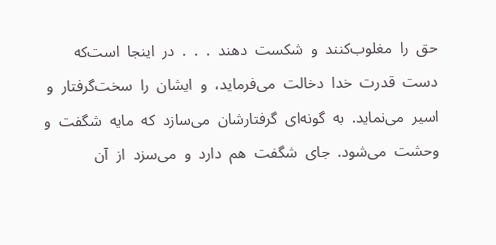حق  را  مغلوب‌کنند  و  شکست  دهند  .  .  .  در  اینجا  است‌که  دست  قدرت  خدا  دخالت  می‌فرماید،  و  ایشان  را  سخت‌گرفتار  و  اسیر  می‌نماید.  به  گونه‌ای  گرفتارشان  می‌سازد  که  مایه  شگفت  و  وحشت  می‌شود.  جای  شگفت  هم  دارد  و  می‌سزد  از  آن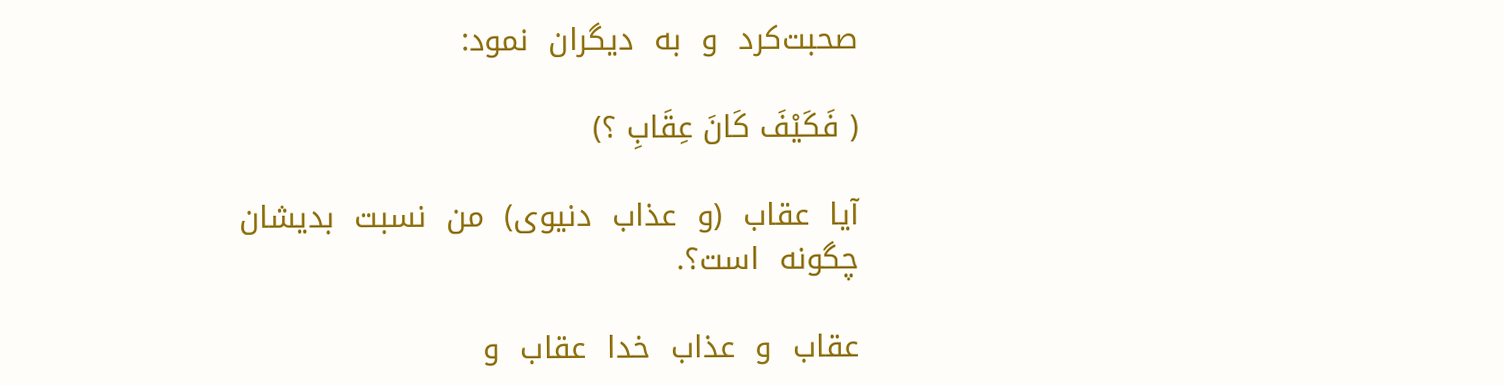صحبت‌کرد  و  به  دیگران  نمود:

( فَکَیْفَ کَانَ عِقَابِ ؟)

آیا  عقاب  (و  عذاب  دنیوی‌)  من  نسبت  بدیشان  چگونه  است‌؟‌.

عقاب  و  عذاب  خدا  عقاب  و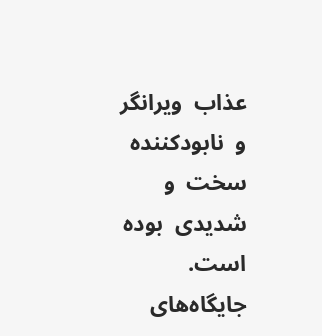عذاب  ویرانگر  و  نابودکننده  سخت  و  شدیدی  بوده  است‌.  جایگاه‌های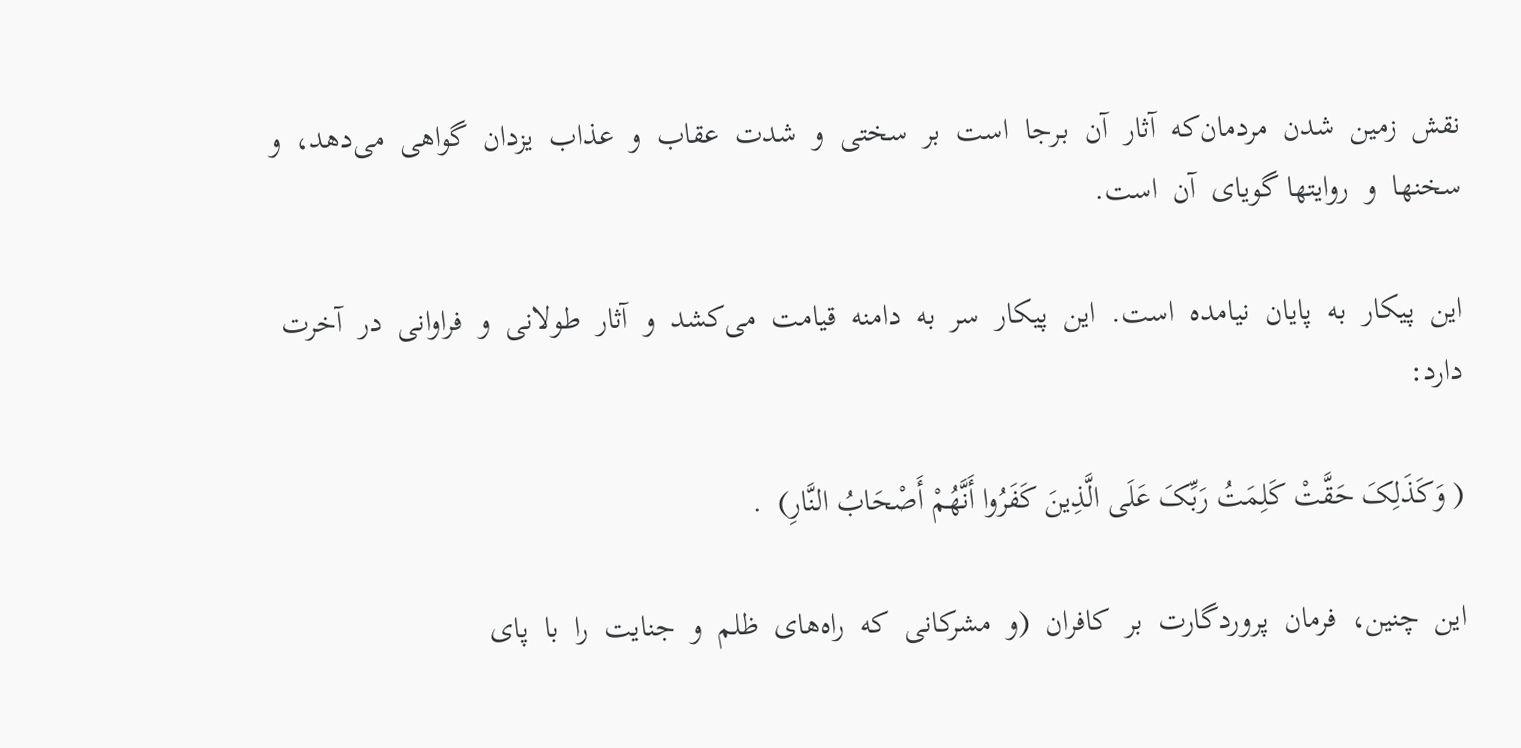نقش  زمین  شدن  مردمان‌که  آثار  آن  بـرجا  است  بر  سختی  و  شدت  عقاب  و  عذاب  یزدان  گواهی  می‌دهد،  و  سخنها  و  روایتها گویای  آن  است‌.

این  پیکار  به  پایان  نیامده  است‌.  این  پیکار  سر  به  دامنه  قیامت  می‌کشد  و  آثار  طولانی  و  فراوانی  در  آخرت  دارد:

( وَکَذَلِکَ حَقَّتْ کَلِمَتُ رَبِّکَ عَلَى الَّذِینَ کَفَرُوا أَنَّهُمْ أَصْحَابُ النَّارِ)  .

این  چنین‌،  فرمان  پروردگارت  بر  کافران  (و  مشرکانی  که  راه‌های  ظلم  و  جنایت  را  با  پای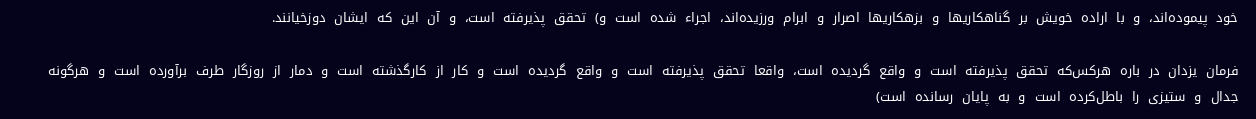خود  پیموده‌اند،  و  با  اراده  خویش  بر  گناهکاریها  و  بزهکاریها  اصرار  و  ابرام  ورزیده‌اند،  اجراء  شده  است  و)  تحقق  پذیرفته  است‌،  و  آن  این  که  ایشان  دوزخیانند.

فرمان  یزدان  در  باره  هرکس‌که  تحقق  پذیرفته  است  و  واقع  گردیده  است‌،  واقعا  تحقق  پذیرفته  است  و  واقع  گردیده  است  و  کار  از  کارگذشته  است  و  دمار  از  روزگار  طرف  برآورده  است  و  هرگونه  جدال  و  ستیزی  را  باطل‌کرده  است  و  به  پایان  رسانده  است‌)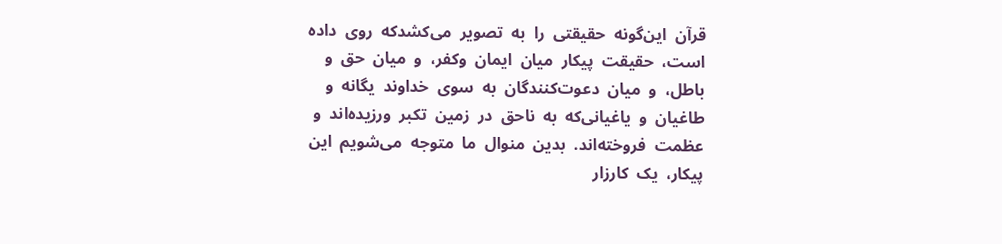قرآن  این‌گونه  حقیقتی  را  به  تصویر  می‌کشدکه  روی  داده  است‌،  حقیقت  پیکار  میان  ایمان  وکفر،  و  میان  حق  و  باطل‌،  و  میان  دعوت‌کنندگان  به  سوی  خداوند  یگانه  و  طاغیان  و  یاغیانی‌که  به  ناحق  در  زمین  تکبر  ورزیده‌اند  و  عظمت  فروخته‌اند.  بدین  منوال  ما  متوجه  می‌شویم  این  پیکار،  یک  کارزار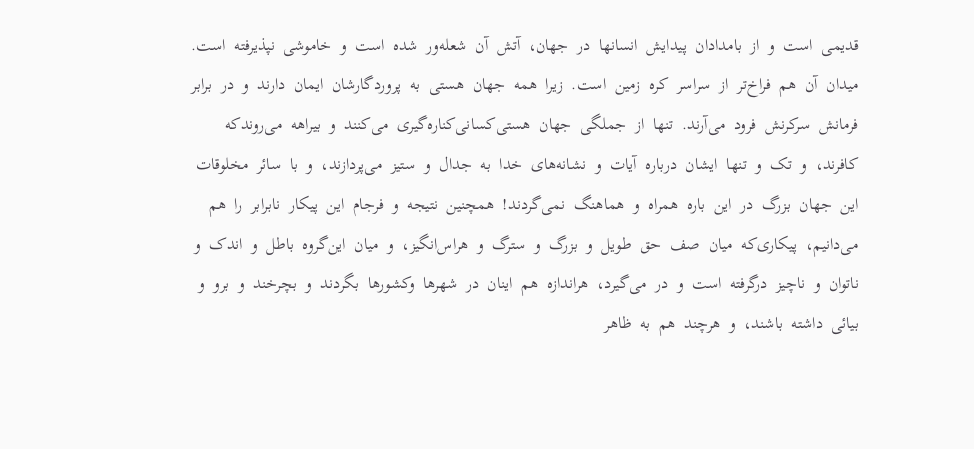قدیمی  است  و  از  بامدادان  پیدایش  انسانها  در  جهان‌،  آتش  آن  شعله‌ور  شده  است  و  خاموشی  نپذیرفته  است‌.  میدان  آن  هم  فراخ‌تر  از  سراسر  کره  زمین  است‌.  زیرا  همه  جهان  هستی  به  پروردگارشان  ایمان  دارند  و  در  برابر  فرمانش  سرکرنش  فرود  می‌آرند.  تنها  از  جملگی  جهان  هستی‌کسانی‌کناره‌گیری  می‌کنند  و  بیراهه  می‌روندکه  کافرند،  و  تک  و  تنها  ایشان  درباره  آیات  و  نشانه‌های  خدا  به  جدال  و  ستیز  می‌پردازند،  و  با  سائر  مخلوقات  این  جهان  بزرگ  در  این  باره  همراه  و  هماهنگ  نمی‌گردند!  همچنین  نتیجه  و  فرجام  این  پیکار  نابرابر  را  هم  می‌دانیم‌،  پیکاری‌که  میان  صف  حق  طویل  و  بزرگ  و  سترگ  و  هراس‌انگیز،  و  میان  این‌گروه  باطل  و  اندک  و  ناتوان  و  ناچیز  درگرفته  است  و  در  می‌گیرد،  هراندازه  هم  اینان  در  شهرها  وکشورها  بگردند  و  بچرخند  و  برو  و  بیائی  داشته  باشند،  و  هرچند  هم  به  ظاهر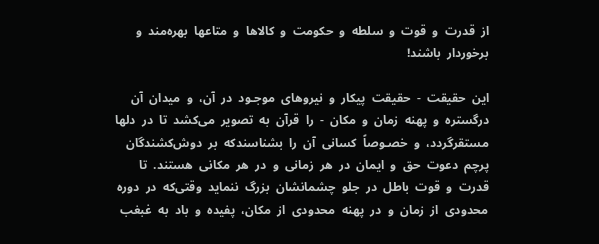از  قدرت  و  قوت  و  سلطه  و  حکومت  و  کالاها  و  متاعها  بهره‌مند  و  برخوردار  باشند!

این  حقیقت  -  حقیقت  پیکار  و  نیروهای  موجـود  در  آن‌،  و  میدان  آن  درگستره  و  پهنه  زمان  و  مکان  -  را  قرآن  به  تصویر  می‌کشد  تا  در  دلها  مستقرگردد،  و  خصـوصاً  کسانی  آن  را  بشناسندکه  بر  دوش‌کشندگان  پرچم  دعوت  حق  و  ایمان  در  هر  زمانی  و  در  هر  مکانی  هستند.  تا  قدرت  و  قوت  باطل  در  جلو  چشمانشان  بزرگ  ننماید  وقتی‌که  در  دوره  محدودی  از  زمان  و  در  پهنه  محدودی  از  مکان‌،  پفیده  و  باد  به  غبغب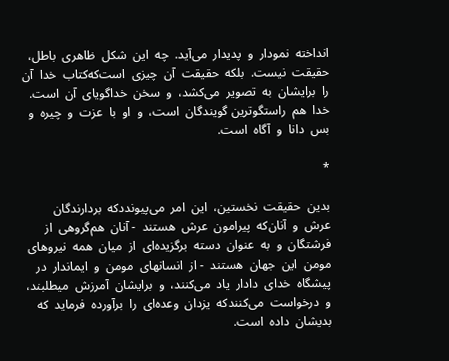انداخته  نمودار  و  پدیدار  می‌آید.  چه  این  شکل  ظاهری  باطل،  حقیقت  نیست‌.  بلکه  حقیقت  آن  چیزی  است‌که‌کتاب  خدا  آن  را  برایشان  به  تصویر  می‌کشد،  و  سخن  خداگویای  آن  است‌.  خدا  هم  راستگو‌ترین ‌گویندگان  است‌،  و  او  با  عزت  و  چیره  و  بس  دانا  و  آگاه  است‌.

*

بدین  حقیقت  نخستین‌،  این  امر  می‌پیونددکه  بردارندگان  عرش  و  آنان‌که  پیرامون  عرش  هستند  - آنان  هم‌گروهی  از  فرشتگان  و  به  عنوان  دسته  برگزیده‌ای  از  میان  همه  نیروهای  مومن  این  جهان  هستند  - از  انسانهای  مومن  و  ایماندار  در  پیشگاه  خدای  دادار  یاد  می‌کنند،  و  برایشان  آمرزش  میطلبند،  و  درخواست  می‌کنندکه  یزدان  وعده‌ای  را  برآورده  فرماید  که  بدیشان  داده  است‌.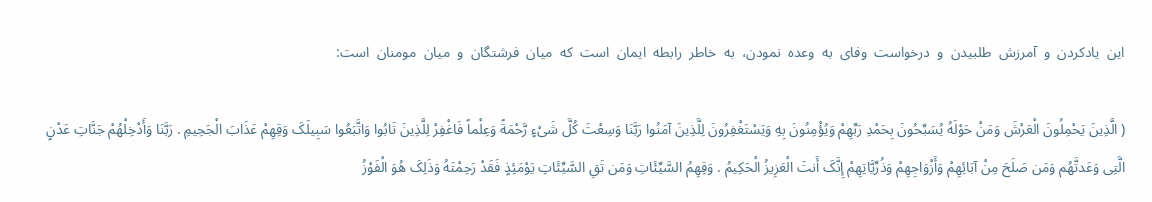این  یادکردن  و  آمرزش  طلبیدن  و  درخواست  وفای  به  وعده  نمودن‌،  به  خاطر  رابطه  ایمان  است  که  میان  فرشتگان  و  میان  مومنان  است‌:

( الَّذِینَ یَحْمِلُونَ الْعَرْشَ وَمَنْ حَوْلَهُ یُسَبِّحُونَ بِحَمْدِ رَبِّهِمْ وَیُؤْمِنُونَ بِهِ وَیَسْتَغْفِرُونَ لِلَّذِینَ آمَنُوا رَبَّنَا وَسِعْتَ کُلَّ شَیْءٍ رَّحْمَةً وَعِلْماً فَاغْفِرْ لِلَّذِینَ تَابُوا وَاتَّبَعُوا سَبِیلَکَ وَقِهِمْ عَذَابَ الْجَحِیمِ . رَبَّنَا وَأَدْخِلْهُمْ جَنَّاتِ عَدْنٍ الَّتِی وَعَدتَّهُم وَمَن صَلَحَ مِنْ آبَائِهِمْ وَأَزْوَاجِهِمْ وَذُرِّیَّاتِهِمْ إِنَّکَ أَنتَ الْعَزِیزُ الْحَکِیمُ . وَقِهِمُ السَّیِّئَاتِ وَمَن تَقِ السَّیِّئَاتِ یَوْمَئِذٍ فَقَدْ رَحِمْتَهُ وَذَلِکَ هُوَ الْفَوْزُ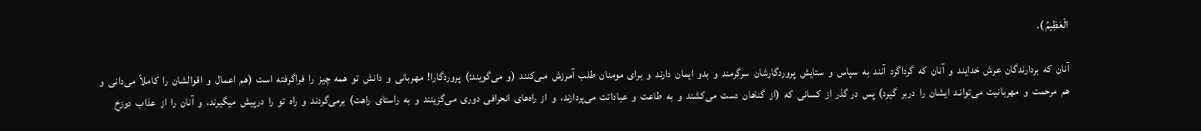الْعَظِیمُ ).

آنان  که  بردارندگان  عرش  خدایند  و  آنان  که  گرداگرد  آنند  به  سپاس  و  ستایش  پروردگارشان  سرگرمند  و  بدو  ایمان  دارند  و  برای  مومنان  طلب  آمرزش  مـی‌کنند  (و  می‌گویند:)  پروردگارا!  مهربانی  و  دانش  تو  همه  چیز  را  فراگرفته  است  (هم  اعمال  و  اقوالشان  را  کاملاً  می‌دانی  و  هم  مرحمت  و  مهربانیت  می‌توانـد  ایشان  را  دربر  گیرد)  پس  در گذر  از  کسانی  که  (از  گناهان  دست  می‌کشند  و  به  طاعت  و  عباداتت  می‌پردازند،  و  از  راه‌های  انحرافی  دوری  می‌گزینند  و  به  راستای  راهت‌)  برمی‌گردند  و  راه  تو  را  درپیش  میگیرند،  و  آنان  را  از  عذاب  دوزخ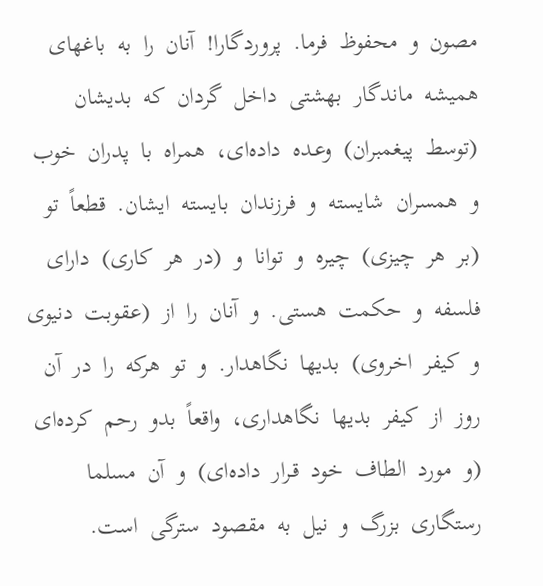مصون  و  محفوظ  فرما.  پروردگارا!  آنان  را  به  باغهای  همیشه  ماندگار  بهشتی  داخل  گردان  که  بدیشان  (توسط  پیغمبران‌)  وعـده  داده‌ای‌،  همراه  با  پدران  خوب  و  همسران  شایسته  و  فرزندان  بایسته  ایشان‌.  قطعاً  تو  (بر  هر  چیزی‌)  چیره  و  توانا  و  (در  هر  کاری‌)  دارای  فلسفه  و  حکمت  هستی‌.  و  آنان  را  از  (عقوبت  دنیوی  و  کیفر  اخروی‌)  بدیها  نگاهدار.  و  تو  هرکه  را  در  آن  روز  از  کیفر  بدیها  نگاهداری،  واقعاً  بدو  رحم  کرده‌ای  (و  مورد  الطاف  خود  قـرار  داده‌ای‌)  و  آن  مسلما  رستگاری  بزرگ  و  نیل  به  مقصود  سترگی  است‌.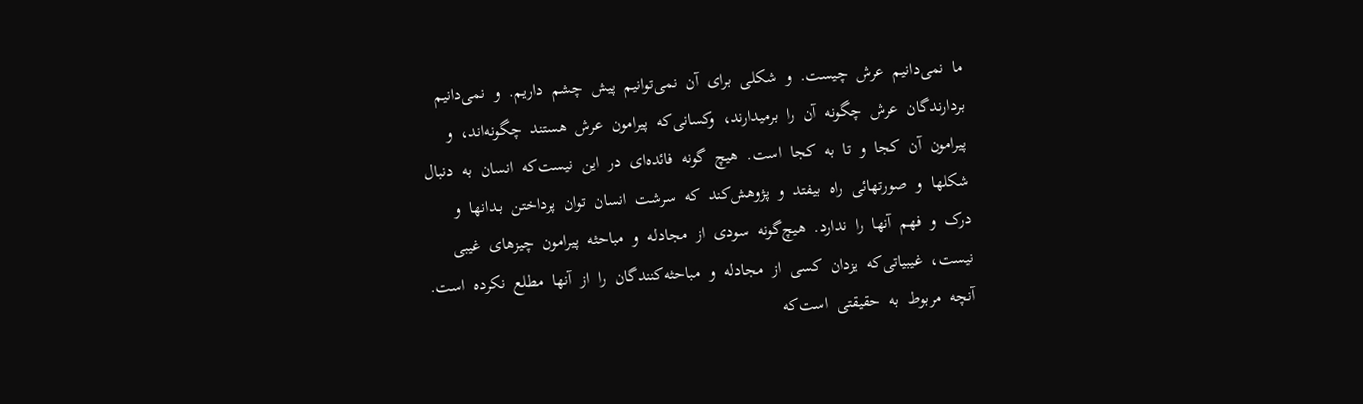ما  نمی‌دانیم  عرش  چیست‌.  و  شکلی  برای  آن  نمی‌توانیم  پیش  چشم  داریم‌.  و  نمی‌دانیم  بردارندگان  عرش  چگو‌نه  آن  را  برمیدارند،  وکسانی‌که  پیرامون  عرش  هستند  چگونه‌اند،  و  پیرامون  آن  کجا  و  تا  به  کجا  است‌.  هیچ  گونه  فائده‌ای  در  این  نیست‌که  انسان  به  دنبال  شکلها  و  صورتهائی  راه  بیفتد  و  پژوهش‌کند  که  سرشت  انسان  توان  پرداختن  بـدانها  و  درک  و  فهم  آنها  را  ندارد.  هیچ‌گونه  سودی  از  مجادله  و  مباحثه  پیرامون  چیزهای  غیبی  نیست‌،  غیبیاتی‌که  یزدان  کسی  از  مجادله  و  مباحثه‌کنندگان  را  از  آنها  مطلع  نکرده  است‌.  آنچه  مربوط  به  حقیقتی  است‌که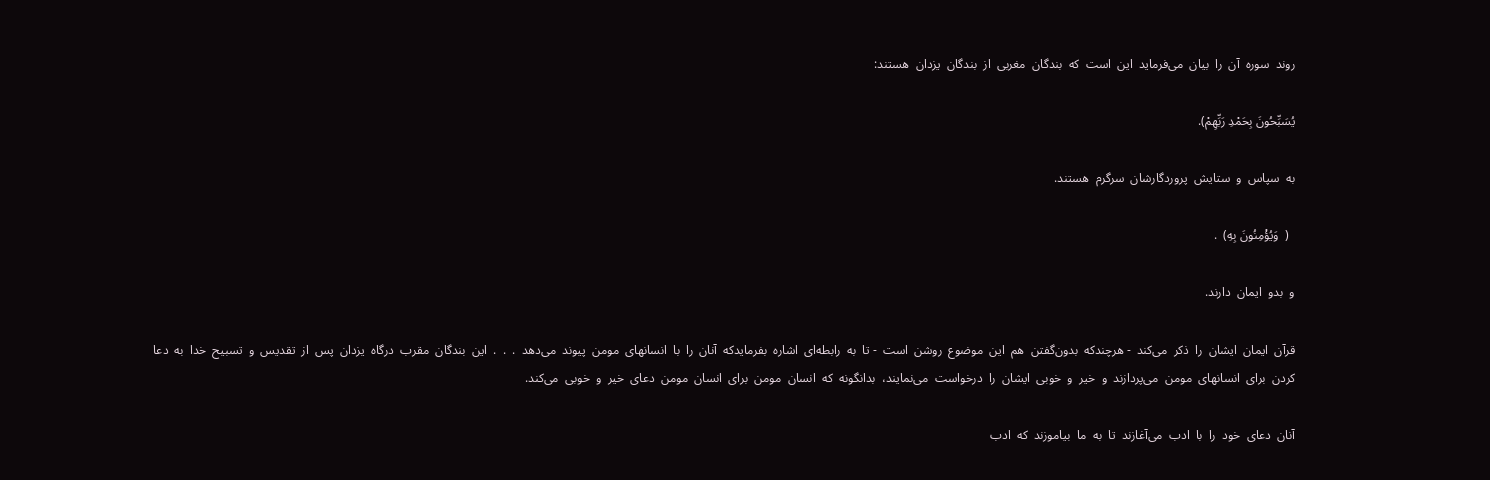روند  سوره  آن  را  بیان  می‌فرماید  این  است  که  بندگان  مغربی  از  بندگان  یزدان  هستند:

یُسَبِّحُونَ بِحَمْدِ رَبِّهِمْ).

به  سپاس  و  ستایش  پروردگارشان  سرگرم  هستند.

  (  وَیُؤْمِنُونَ بِهِ)  .

و  بدو  ایمان  دارند.

قرآن  ایمان  ایشان  را  ذکر  می‌کند  - هرچندکه  بدون‌گفتن  هم  این  موضوع  روشن  است  - تا  به  رابطه‌ای  اشاره  بفرمایدکه  آنان  را  با  انسانهای  مومن  پیوند  می‌دهد  .  .  .  این  بندگان  مقرب  درگاه  یزدان  پس  از  تقدیس  و  تسبیح  خدا  به  دعا  کردن  برای  انسانهای  مومن  می‌پردازند  و  خیر  و  خوبی  ایشان  را  درخواست  می‌نمایند،  بدانگونه  که  انسان  مومن  برای  انسان  مومن  دعای  خیر  و  خوبی  می‌کند.

آنان  دعای  خود  را  با  ادب  می‌آغازند  تا  به  ما  بیاموزند  که  ادب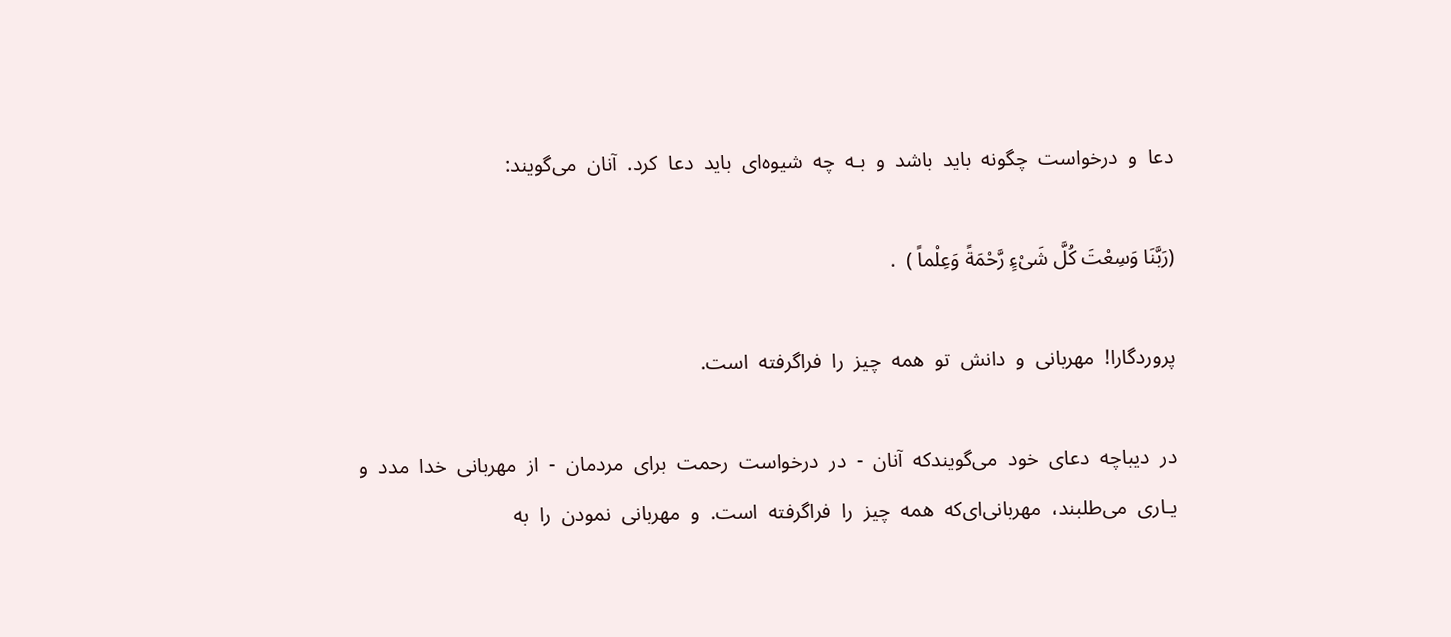دعا  و  درخواست  چگو‌نه  باید  باشد  و  بـه  چه  شیوه‌ای  باید  دعا  کرد.  آنان  می‌گویند:

(رَبَّنَا وَسِعْتَ کُلَّ شَیْءٍ رَّحْمَةً وَعِلْماً )  .

پروردگارا!  مهربانی  و  دانش  تو  همه  چیز  را  فراگرفته  است‌.

در  دیباچه  دعای  خود  می‌گویندکه  آنان  -  در  درخواست  رحمت  برای  مردمان  -  از  مهربانی  خدا  مدد  و  یـاری  می‌طلبند،  مهربانی‌ای‌که  همه  چیز  را  فراگرفته  است‌.  و  مهربانی  نمودن  را  به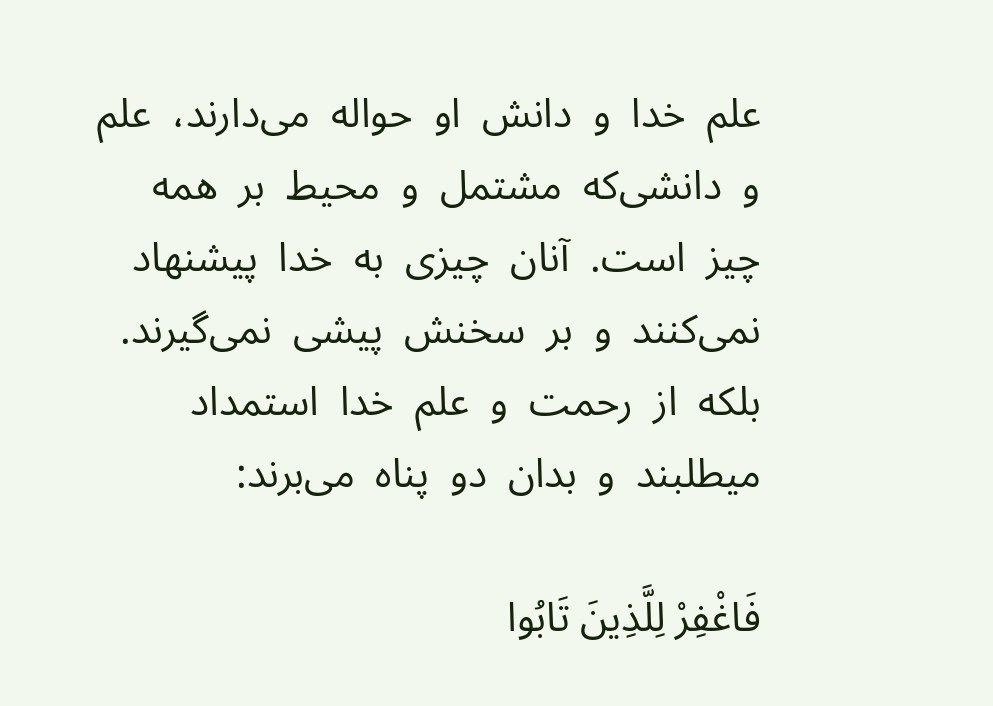علم  خدا  و  دانش  او  حواله  می‌دارند،  علم  و  دانشی‌که  مشتمل  و  محیط  بر  همه  چیز  است‌.  آنان  چیزی  به  خدا  پیشنهاد  نمی‌کنند  و  بر  سخنش  پیشی  نمی‌گیرند.  بلکه  از  رحمت  و  علم  خدا  استمداد  میطلبند  و  بدان  دو  پناه  می‌برند:

فَاغْفِرْ لِلَّذِینَ تَابُوا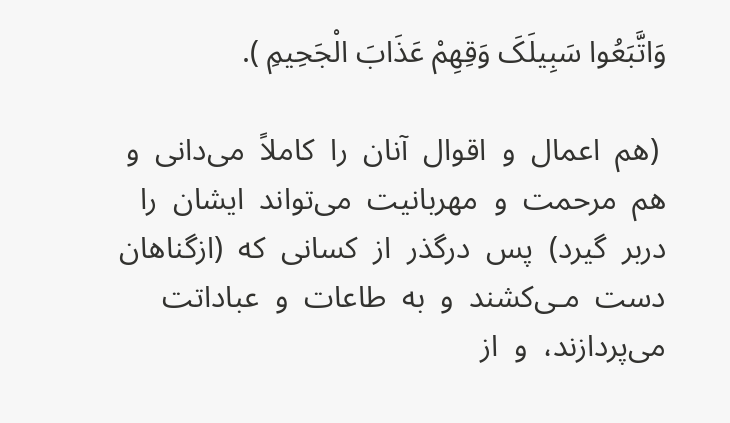وَاتَّبَعُوا سَبِیلَکَ وَقِهِمْ عَذَابَ الْجَحِیمِ ).

 (هم  اعمال  و  اقوال  آنان  را  کاملاً  می‌دانی  و  هم  مرحمت  و  مهربانیت  می‌تواند  ایشان  را  دربر  گیرد)  پس  درگذر  از  کسانی  که  (ازگناهان  دست  مـی‌کشند  و  به  طاعات  و  عباداتت  می‌پردازند،  و  از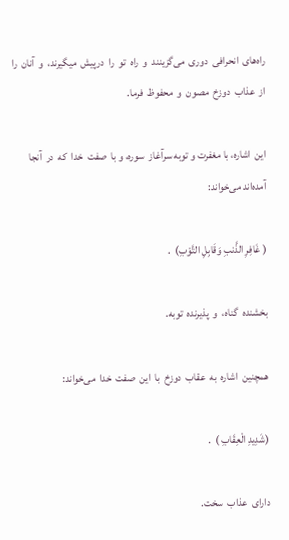راه‌های  انحرافی  دوری  می‌گزینند  و  راه  تو  را  درپیش  میگیرند،  و  آنان  را  از  عذاب  دوزخ  مصون  و  محفوظ  فرما.

این  اشاره‌، با مغفرت و توبه سرآغاز  سوره‌، و با  صفت  خدا  که  در  آنجا  آمده‌اند می‌خواند:

( غَافِرِ الذَّنبِ وَقَابِلِ التَّوْبِ)  .

بخشنده  گناه،  و  پذیرنده  توبه‌.

همچنین  اشاره  به  عقاب  دوزخ  با  این  صفت  خدا  می‌خواند:

(شَدِیدِ الْعِقَابِ )  .

دارای  عذاب  سخت‌.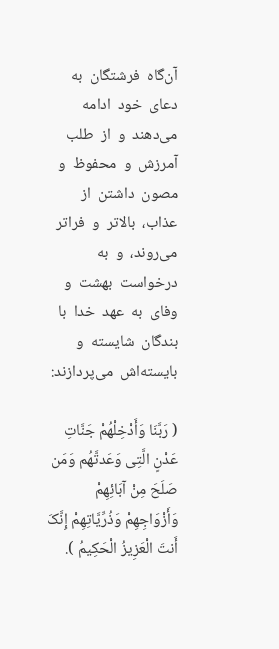آن‌گاه  فرشتگان  به  دعای  خو‌د  ادامه  می‌دهند  و  از  طلب  آمرزش  و  محفو‌ظ  و  مصون  داشتن  از  عذاب‌،  بالاتر  و  فراتر  می‌روند،  و  به  درخواست  بهشت  و  وفای  به  عهد  خدا  با  بندگان  شایسته  و  بایسته‌اش  می‌پردازند:

( رَبَّنَا وَأَدْخِلْهُمْ جَنَّاتِ عَدْنٍ الَّتِی وَعَدتَّهُم وَمَن صَلَحَ مِنْ آبَائِهِمْ وَأَزْوَاجِهِمْ وَذُرِّیَّاتِهِمْ إِنَّکَ أَنتَ الْعَزِیزُ الْحَکِیمُ ).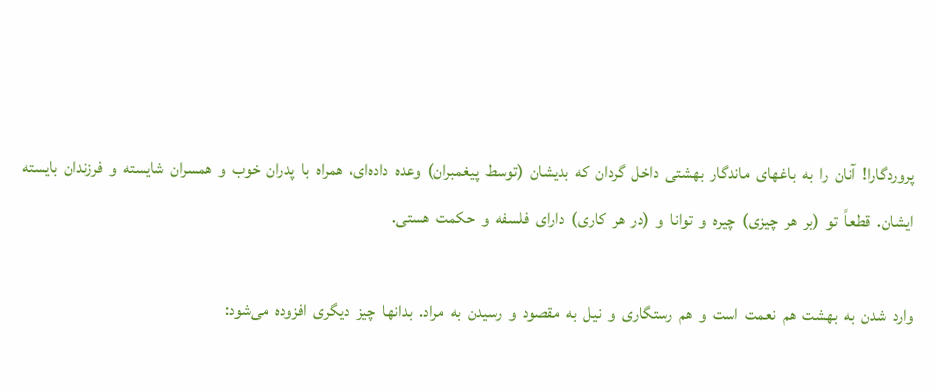پروردگارا!  آنان  را  به  باغهای  ماندگار  بهشتی  داخل  گردان  که  بدیشان  (توسط  پیغمبران‌)  وعده  داده‌ای‌،  همراه  با  پدران  خوب  و  همسران  شایسته  و  فرزندان  بایسته  ایشان‌.  قطعاً  تو  (بر  هر  چیزی‌)  چیره  و  توانا  و  (در  هر  کاری‌)  دارای  فلسفه  و  حکمت  هستی‌.

وارد  شدن  به  بهشت  هم  نعمت  است  و  هم  رستگاری  و  نیل  به  مقصود  و  رسیدن  به  مراد.  بدانها  چیز  دیگری  افزوده  می‌شود: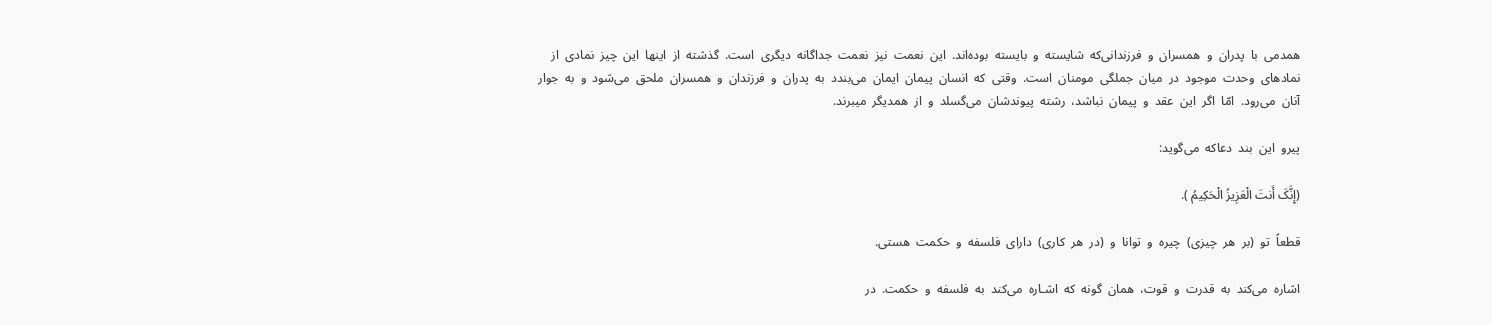همدمی  با  پدران  و  همسران  و  فرزندانی‌که  شایسته  و  بایسته  بوده‌اند.  این  نعمت  نیز  نعمت  جداگانه  دیگری  است‌.  گذشته  از  اینها  این  چیز  نمادی  از  نمادهای  وحدت  موجود  در  میان  جملگی  مومنان  است‌.  وقتی  که  انسان  پیمان  ایمان  می‌بندد  به  پدران  و  فرزندان  و  همسران  ملحق  می‌شود  و  به  جوار  آنان  می‌رود.  امّا  اگر  این  عقد  و  پیمان  نباشد،  رشته  پیوندشان  می‌گسلد  و  از  همدیگر  میبرند.

پیرو  این  بند  دعاکه  می‌گوید:

(إِنَّکَ أَنتَ الْعَزِیزُ الْحَکِیمُ ).

قطعاً  تو  (بر  هر  چیزی‌)  چیره  و  توانا  و  (در  هر  کاری‌)  دارای  فلسفه  و  حکمت  هستی‌.

اشاره  می‌کند  به  قدرت  و  قوت‌،  همان  گونه  که  اشـاره  می‌کند  به  فلسفه  و  حکمت‌.  در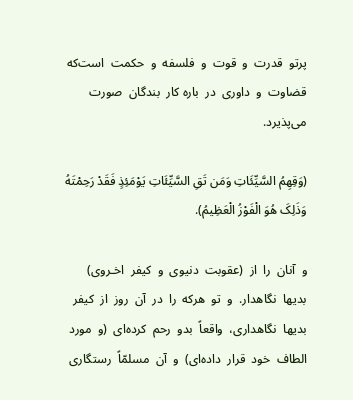پرتو  قدرت  و  قوت  و  فلسفه  و  حکمت  است‌که  قضاوت  و  داوری  در  باره ‌کار  بندگان  صورت  می‌پذیرد.

(وَقِهِمُ السَّیِّئَاتِ وَمَن تَقِ السَّیِّئَاتِ یَوْمَئِذٍ فَقَدْ رَحِمْتَهُ وَذَلِکَ هُوَ الْفَوْزُ الْعَظِیمُ).

و  آنان  را  از  (عقوبت  دنیوی  و  کیفر  اخـروی‌)  بدیها  نگاهدار.  و  تو  هرکه  را  در  آن  روز  از  کیفر  بدیها  نگاهداری،  واقعاً  بدو  رحم  کرده‌ای  (و  مورد  الطاف  خود  قرار  داده‌ای‌)  و  آن  مسلمّاً  رستگاری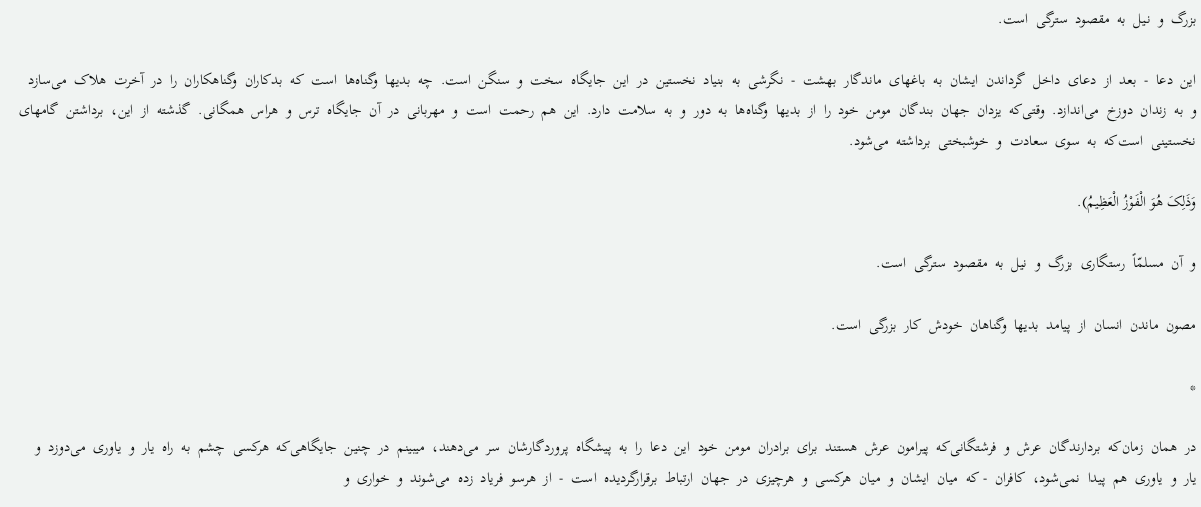بزرگ  و  نـیل  به  مقصود  سترگی  است‌.

این  دعا  -  بعد  از  دعای  داخل  گرداندن  ایشان  به  باغهای  ماندگار  بهشت  -  نگرشی  به  بنیاد  نخستین  در  این  جایگاه  سخت  و  سنگن  است‌.  چه  بدیها  وگناه‌ها  است  که  بدکاران  وگناهکاران  را  در  آخرت  هلاک  می‌سازد  و  به  زندان  دوزخ  می‌اندازد.  وقتی‌که  یزدان  جهان  بندگان  مومن  خود  را  از  بدیها  وگناه‌ها  به  دور  و  به  سلامت  دارد.  این  هم  رحمت  است  و  مهربانی  در  آن  جایگاه  ترس  و  هراس  همگانی‌.  گذشته  از  این‌،  برداشتن  گامهای  نخستینی  است‌که  به  سوی  سعادت  و  خوشبختی  برداشته  می‌شود.

وَذَلِکَ هُوَ الْفَوْزُ الْعَظِیمُ).

و  آن  مسلمّاً  رستگاری  بزرگ  و  نیل  به  مقصود  سترگی  است‌.

مصون  ماندن  انسان  از  پیامد  بدیها  وگناهان  خودش  کار  بزرگی  است‌.

*

در  همان  زمان‌که  بردارندگان  عرش  و  فرشتگانی‌که  پیرامون  عرش  هستند  برای  برادران  مومن  خود  این  دعا  را  به  پیشگاه  پروردگارشان  سر  می‌دهند،  میبینم  در  چنین  جایگاهی‌که  هرکسی  چشم  به  راه  یار  و  یاوری  می‌دوزد  و  یار  و  یاوری  هم  پیدا  نمی‌شود،  کافران  - که  میان  ایشان  و  میان  هرکسی  و  هرچیزی  در  جهان  ارتباط  برقرارگردیده  است  -  از  هرسو  فریاد  زده  می‌شوند  و  خواری  و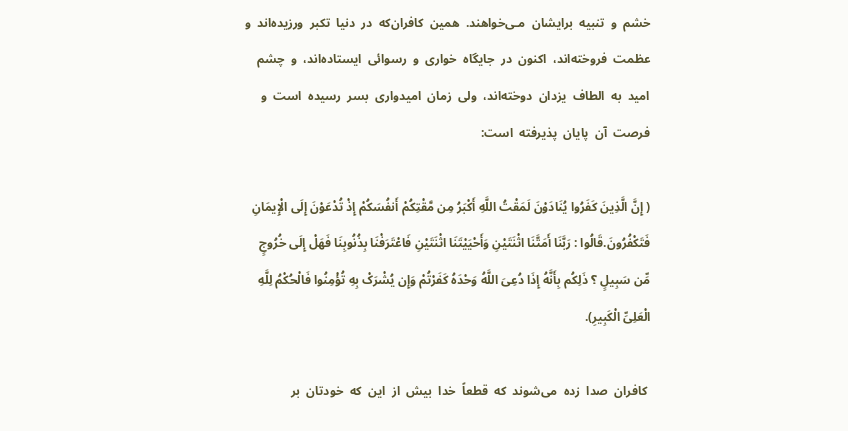خشم  و  تنبیه  برایشان  مـی‌خواهند.  همین  کافران‌که  در  دنیا  تکبر  ورزیده‌اند  و  عظمت  فروخته‌اند،  اکنون  در  جایگاه  خواری  و  رسوائی  ایستاده‌اند،  و  چشم  امید  به  الطاف  یزدان  دوخته‌اند،  ولی  زمان  امیدواری  بسر  رسیده  است  و  فرصت  آن  پایان  پذیرفته  است‌:

( إِنَّ الَّذِینَ کَفَرُوا یُنَادَوْنَ لَمَقْتُ اللَّهِ أَکْبَرُ مِن مَّقْتِکُمْ أَنفُسَکُمْ إِذْ تُدْعَوْنَ إِلَى الْإِیمَانِ فَتَکْفُرُونَ.قَالُوا : رَبَّنَا أَمَتَّنَا اثْنَتَیْنِ وَأَحْیَیْتَنَا اثْنَتَیْنِ فَاعْتَرَفْنَا بِذُنُوبِنَا فَهَلْ إِلَى خُرُوجٍ مِّن سَبِیلٍ ؟ ذَلِکُم بِأَنَّهُ إِذَا دُعِیَ اللَّهُ وَحْدَهُ کَفَرْتُمْ وَإِن یُشْرَکْ بِهِ تُؤْمِنُوا فَالْحُکْمُ لِلَّهِ الْعَلِیِّ الْکَبِیرِ).

 کافران  صدا  زده  می‌شوند  که  قطعاً  خدا  بیش  از  این  که  خودتان  بر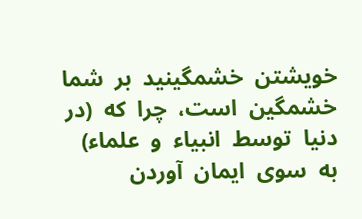خویشتن  خشمگینید  بر  شما  خشمگین  است‌،  چرا  که  (در  دنیا  توسط  انبیاء  و  علماء‌)  به  سوی  ایمان  آوردن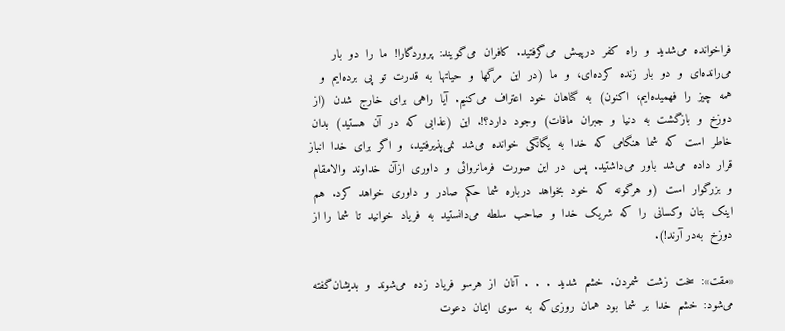فراخوانده  می‌شدید  و  راه  کفر  درپیـش  می‌گرفتید.  کافران  می‌گویند:  پروردگارا!  ما  را  دو  بار  می‌رانده‌ای  و  دو  بار  زنده  کرده‌ای‌،  و  ما  (در  این  مرگها  و  حیاتها  به  قدرت  تو  پی  برده‌ایم  و  همه  چیز  را  فهمیده‌ایم‌،  اکنون‌)  به  گناهان  خود  اعتراف  می‌کنیم‌.  آیا  راهی  برای  خارج  شدن  (از  دوزخ  و  بازگشت  به  دنیا  و  جبران  مافات‌)  وجود  دارد؟‌!.  این  (عذابی  که  در  آن  هستید)  بدان  خاطر  است  که  شما  هنگامی  که  خدا  به  یگانگی  خوانده  می‌شد  نمی‌پذیرفتید،  و  اگر  برای  خدا  انباز  قرار  داده  می‌شد  باور  می‌داشتید.  پس  در  این  صورت  فرمانروائی  و  داوری  ازآن  خداوند  والامقام  و  بزرگوار  است  (و  هرگونه  که  خود  بخواهد  درباره  شما  حکم  صادر  و  داوری  خواهد  کرد.  هم  اینک  بتان  وکسانی  را  که  شریک  خدا  و  صاحب  سلطه  می‌دانستید  به  فریاد  خوانید  تا  شما  را از دوزخ  به‌در آرند!).

«مقت‌»:  سخت  زشت  شمردن‌.  خشم  شدید  .  .  .  آنان  از  هرسو  فریاد  زده  می‌شوند  و  بدیشان‌گفته  می‌شود:  خشم  خدا  بر  شما  بود  همان  روزی‌که  به  سوی  ایمان  دعوت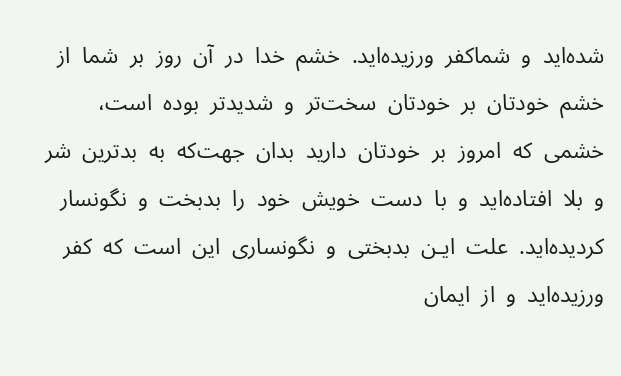شده‌اید  و  شماکفر  ورزیده‌اید.  خشم  خدا  در  آن  روز  بر  شما  از  خشم  خودتان  بر  خودتان  سخت‌تر  و  شدیدتر  بوده  است‌،  خشمی  که  امروز  بر  خودتان  دارید  بدان  جهت‌که  به  بدترین  شر  و  بلا  افتاده‌اید  و  با  دست  خویش  خود  را  بدبخت  و  نگونسار کردیده‌اید.  علت  ایـن  بدبختی  و  نگو‌نساری  این  است  که  کفر  ورزیده‌اید  و  از  ایمان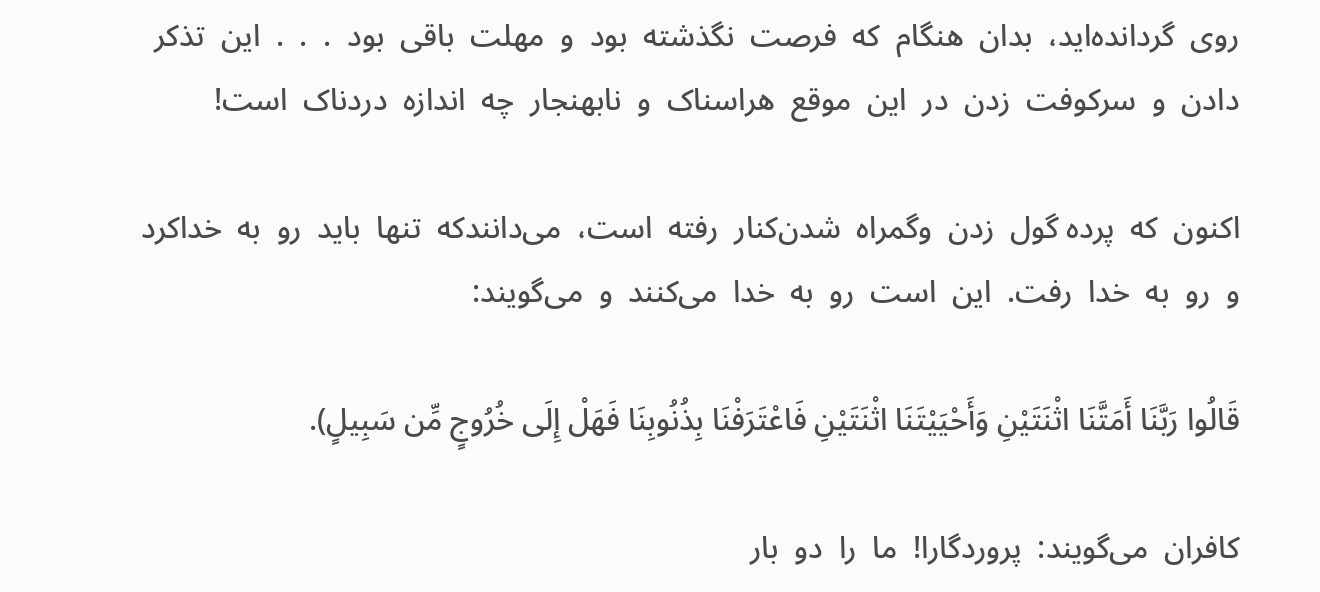روی  گردانده‌اید،  بدان  هنگام  که  فرصت  نگذشته  بود  و  مهلت  باقی  بود  .  .  .  این  تذکر  دادن  و  سرکوفت  زدن  در  این  موقع  هراسناک  و  نابهنجار  چه  اندازه  دردناک  است‌!

اکنون  که  پرده گول  زدن  وگمراه  شدن‌کنار  رفته  است‌،  می‌دانندکه  تنها  باید  رو  به  خداکرد  و  رو  به  خدا  رفت‌.  این  است  رو  به  خدا  می‌کنند  و  می‌گویند:

قَالُوا رَبَّنَا أَمَتَّنَا اثْنَتَیْنِ وَأَحْیَیْتَنَا اثْنَتَیْنِ فَاعْتَرَفْنَا بِذُنُوبِنَا فَهَلْ إِلَى خُرُوجٍ مِّن سَبِیلٍ).

کافران  می‌گویند:  پروردگارا!  ما  را  دو  بار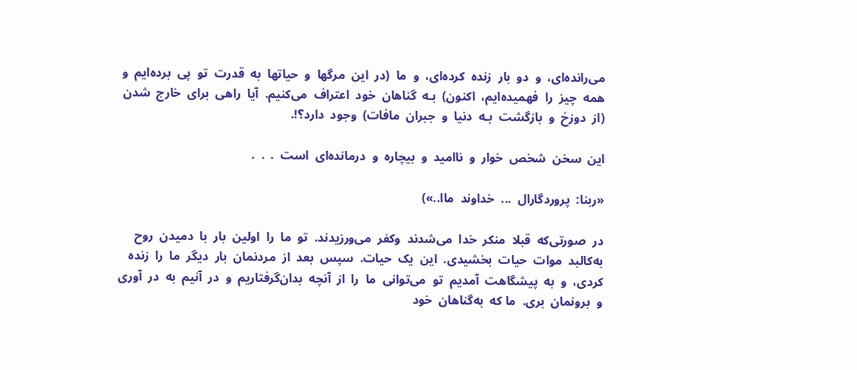می‌رانده‌ای‌،  و  دو  بار  زنده  کرده‌ای‌،  و  ما  (در  این  مرگها  و  حیاتها  به  قدرت  تو  پی  برده‌ایم  و  همه  چیز  را  فهمیده‌ایم‌،  اکنون‌)  بـه  گناهان  خود  اعتراف  می‌کنیم‌.  آیا  راهی  برای  خارج  شدن  (از  دوزخ  و  بازگشت  بـه  دنیا  و  جبران  مافات‌)  وجود  دارد؟‌!.

این  سخن  شخص  خوار  و  ناامید  و  بیچاره  و  درمانده‌ای  است  .  .  .

«ربنا:  پروردگارال  ...  خداوند  ماا..»)

در  صورتی‌که  قبلا  منکر  خدا  می‌شدند  وکفر  می‌ورزیدند.  تو  ما  را  اولین  بار  با  دمیدن  روح  به‌کالبد  موات  حیات  بخشیدی‌.  این  یک  حیات‌.  سپس  بعد  از  مردنمان  بار  دیگر  ما  را  زنده  کردی‌،  و  به  پیشگاهت  آمدیم  تو  می‌توانی  ما  را  از  آنچه  بدان‌گرفتاریم  و  در  آنیم  به  در  آوری  و  برونمان  بری‌.  ما که  به‌گناهان  خود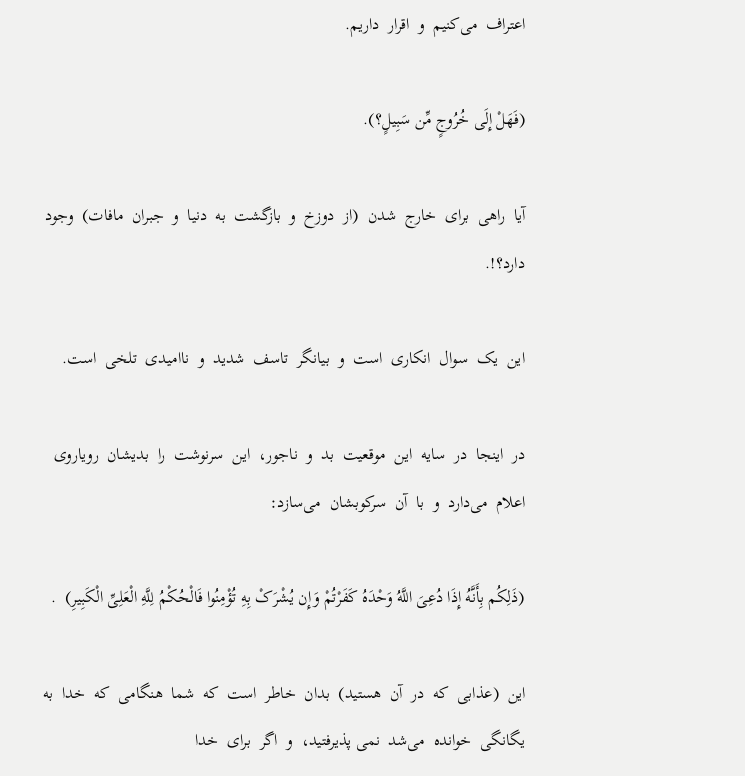اعتراف  می‌کنیم  و  اقرار  داریم‌.

(فَهَلْ إِلَى خُرُوجٍ مِّن سَبِیلٍ؟).

آیا  راهی  برای  خارج  شدن  (از  دوزخ  و  بازگشت  به  دنیا  و  جبران  مافات‌)  وجود  دارد؟‌!.

این  یک  سوال  انکاری  است  و  بیانگر  تاسف  شدید  و  ناامیدی  تلخی  است‌.

در  اینجا  در  سایه  این  موقعیت  بد  و  ناجور،  این  سرنوشت  را  بدیشان  رویاروی  اعلام  می‌دارد  و  با  آن  سرکوبشان  می‌سازد:

(ذَلِکُم بِأَنَّهُ إِذَا دُعِیَ اللَّهُ وَحْدَهُ کَفَرْتُمْ وَإِن یُشْرَکْ بِهِ تُؤْمِنُوا فَالْحُکْمُ لِلَّهِ الْعَلِیِّ الْکَبِیرِ)  .

این  (عذابی  که  در  آن  هستید)  بدان  خاطر  است  که  شما  هنگامی  که  خدا  به  یگانگی  خوانده  می‌شد  نمی پذیرفتید،  و  اگر  برای  خدا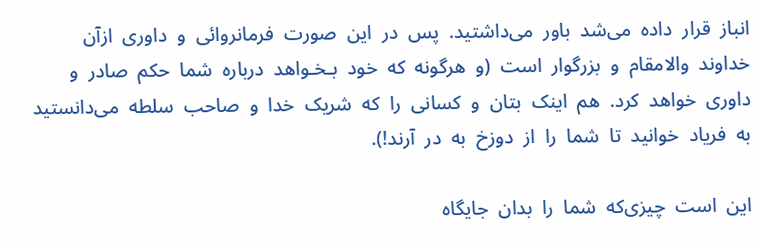انباز  قرار  داده  می‌شد  باور  می‌داشتید.  پس  در  این  صورت  فرمانروائی  و  داوری  ازآن  خداوند  والامقام  و  بزرگوار  است  (و  هرگونه  که  خود  بـخـواهد  درباره  شما  حکم  صادر  و  داوری  خواهد  کرد.  هم  اینک  بتان  و  کسانی  را  که  شریک  خدا  و  صاحب  سلطه  می‌دانستید  به  فریاد  خوانید  تا  شما  را  از  دوزخ  به  در  آرند!).

این  است  چیزی‌که  شما  را  بدان  جایگاه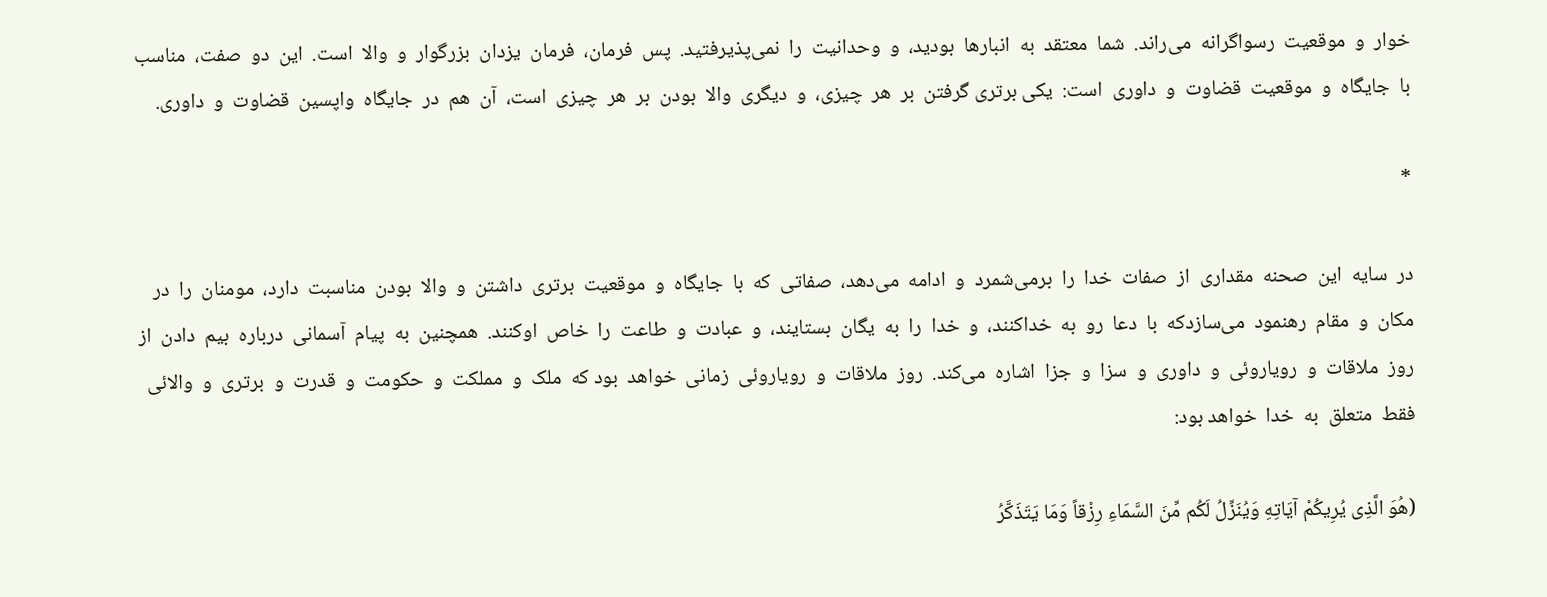خوار  و  موقعیت  رسواگرانه  می‌راند.  شما  معتقد  به  انبارها  بودید،  و  وحدانیت  را  نمی‌پذیرفتید.  پس  فرمان‌،  فرمان  یزدان  بزرگوار  و  والا  است‌.  این  دو  صفت‌،  مناسب  با  جایگاه  و  موقعیت  قضاوت  و  داوری  است‌:  یکی برتری ‌گرفتن  بر  هر  چیزی‌،  و  دیگری  والا  بودن  بر  هر  چیزی  است‌،  آن  هم  در  جایگاه  واپسین  قضاوت  و  داوری‌.

*

در  سایه  این  صحنه  مقداری  از  صفات  خدا  را  برمی‌شمرد  و  ادامه  می‌دهد،  صفاتی  که  با  جایگاه  و  موقعیت  برتری  داشتن  و  والا  بودن  مناسبت  دارد،  مومنان  را  در  مکان  و  مقام  رهنمود  می‌سازدکه  با  دعا  رو  به  خداکنند،  و  خدا  را  به  یگان  بستایند،  و  عبادت  و  طاعت  را  خاص  اوکنند.  همچنین  به  پیام  آسمانی  درباره  بیم  دادن  از  روز  ملاقات  و  رویاروئی  و  داوری  و  سزا  و  جزا  اشاره  می‌کند.  روز  ملاقات  و  رویاروئی  زمانی  خواهد  بود که  ملک  و  مملکت  و  حکومت  و  قدرت  و  برتری  و  والائی  فقط  متعلق  به  خدا  خواهد بود:

(هُوَ الَّذِی یُرِیکُمْ آیَاتِهِ وَیُنَزِّلُ لَکُم مِّنَ السَّمَاءِ رِزْقاً وَمَا یَتَذَکَّرُ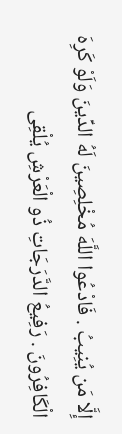إِلَّا مَن یُنِیبُ . فَادْعُوا اللَّهَ مُخْلِصِینَ لَهُ الدِّینَ وَلَوْ کَرِهَ الْکَافِرُونَ . رَفِیعُ الدَّرَجَاتِ ذُو الْعَرْشِ یُلْقِی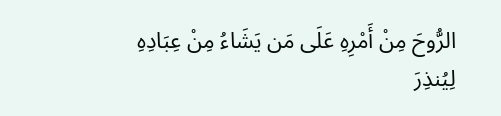الرُّوحَ مِنْ أَمْرِهِ عَلَى مَن یَشَاءُ مِنْ عِبَادِهِ لِیُنذِرَ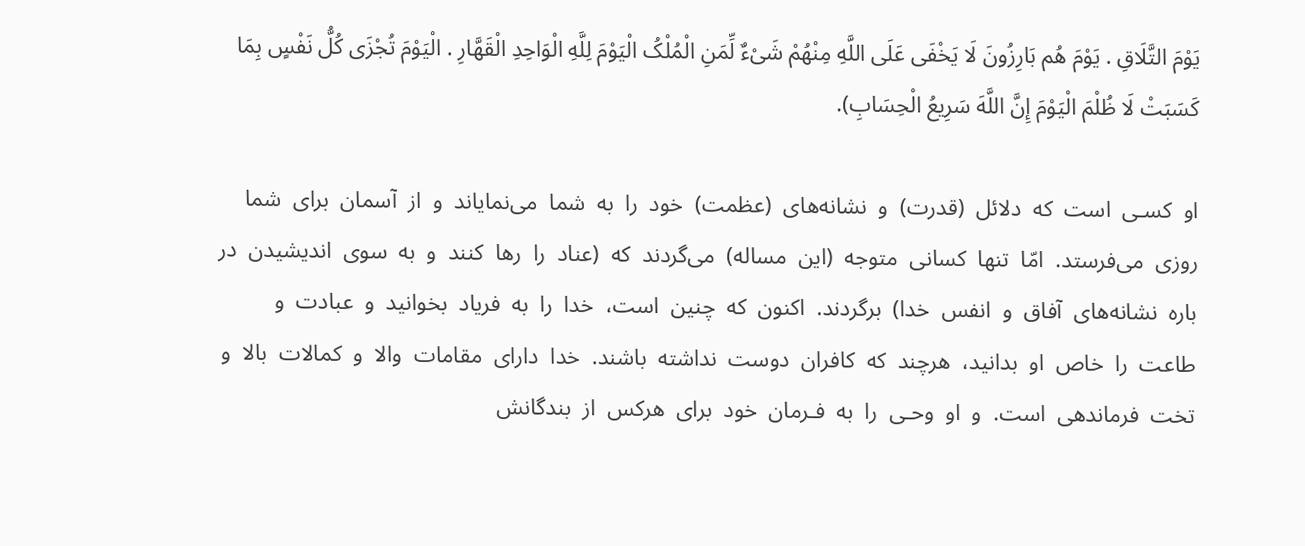یَوْمَ التَّلَاقِ . یَوْمَ هُم بَارِزُونَ لَا یَخْفَى عَلَى اللَّهِ مِنْهُمْ شَیْءٌ لِّمَنِ الْمُلْکُ الْیَوْمَ لِلَّهِ الْوَاحِدِ الْقَهَّارِ . الْیَوْمَ تُجْزَى کُلُّ نَفْسٍ بِمَا کَسَبَتْ لَا ظُلْمَ الْیَوْمَ إِنَّ اللَّهَ سَرِیعُ الْحِسَابِ).

او  کسـی  است  که  دلائل  (قدرت‌)  و  نشانه‌های  (عظمت‌)  خود  را  به  شما  می‌نمایاند  و  از  آسمان  برای  شما  روزی  می‌فرستد.  امّا  تنها  کسانی  متوجه  (این  مساله‌)  می‌گردند  که  (عناد  را  رها  کنند  و  به  سوی  اندیشیدن  در  باره  نشانه‌های  آفاق  و  انفس  خدا)  برگردند.  اکنون  که  چنین  است‌،  خدا  را  به  فریاد  بخوانید  و  عبادت  و  طاعت  را  خاص  او  بدانید،  هرچند  که  کافران  دوست  نداشته  باشند.  خدا  دارای  مقامات  والا  و  کمالات  بالا  و  تخت  فرماندهی  است‌.  و  او  وحـی  را  به  فـرمان  خود  برای  هرکس  از  بندگانش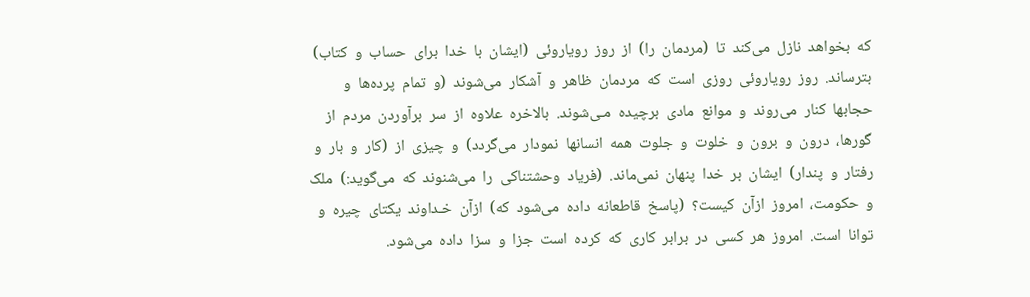که  بخواهد  نازل  می‌کند  تا  (مردمان  را)  از  روز  رویاروئی  (ایشان  با  خدا  برای  حساب  و  کتاب‌)  بترساند.  روز  رویاروئی  روزی  است  که  مردمان  ظاهر  و  آشکار  می‌شوند  (و  تمام  پرده‌ها  و  حجابها  کنار  می‌روند  و  موانع  مادی  برچیده  مـی‌شوند.  بالاخره  علاوه  از  سر  برآوردن  مردم  از  گورها،  درون  و  برون  و  خلوت  و  جلوت  همه  انسانها  نمودار  می‌گردد)  و  چیزی  از  (کار  و  بار  و  رفتار  و  پندار)  ایشان  بر  خدا  پنهان  نمی‌ماند.  (فریاد  وحشتناکی  را  می‌شنوند  که  می‌گوید:)  ملک  و  حکومت‌،  امروز  ازآن  کیست‌؟  (پاسخ  قاطعانه  داده  می‌شود  که‌)  ازآن  خـداوند  یکتای  چیره  و  توانا  است‌.  امروز  هر  کسی  در  برابر  کاری  که  کرده  است  جزا  و  سزا  داده  می‌شود.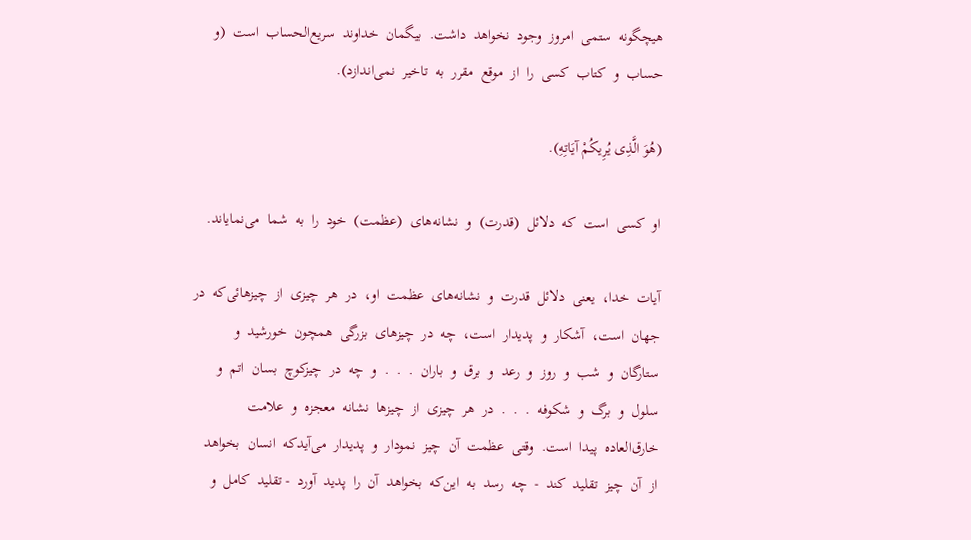هیچگونه  ستمی  امروز  وجود  نخواهد  داشت‌.  بیگمان  خداوند  سریع‌الحساب  است  (و  حساب  و  کتاب  کسی  را  از  موقع  مقرر  به  تاخیر  نمی‌اندازد).

(هُوَ الَّذِی یُرِیکُمْ آیَاتِهِ).

او  کسی  است  که  دلائل  (قدرت‌)  و  نشانه‌های  (عظمت‌)  خود  را  به  شما  می‌نمایاند.

آیات  خدا،  یعنی  دلائل  قدرت  و  نشانه‌های  عظمت  او،  در  هر  چیزی  از  چیزهائی‌که  در  جهان  است‌،  آشکار  و  پدیدار  است‌،  چه  در  چیزهای  بزرگی  همچون  خورشید  و  ستارگان  و  شب  و  روز  و  رعد  و  برق  و  باران  .  .  .  و  چه  در  چیزکوچ  بسان  اتم  و  سلول  و  برگ  و  شکو‌فه  .  .  .  در  هر  چیزی  از  چیزها  نشانه  معجزه  و  علامت  خارق‌العاده  پیدا  است‌.  وقتی  عظمت  آن  چیز  نمودار  و  پدیدار  می‌آیدکه  انسان  بخواهد  از  آن  چیز  تقلید  کند  -  چه  رسد  به  این‌که  بخواهد  آن  را  پدید  آورد  - تقلید  کامل  و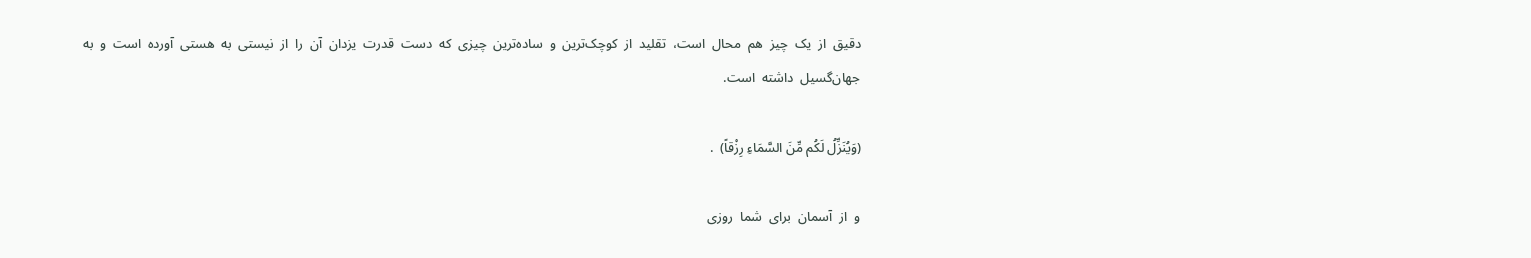دقیق  از  یک  چیز  هم  محال  است‌،  تقلید  از  کوچک‌ترین  و  ساده‌ترین  چیزی  که  دست  قدرت  یزدان  آن  را  از  نیستی  به  هستی  آورده  است  و  به  جهان‌گسیل  داشته  است‌.

(وَیُنَزِّلُ لَکُم مِّنَ السَّمَاءِ رِزْقاً)  .

و  از  آسمان  برای  شما  روزی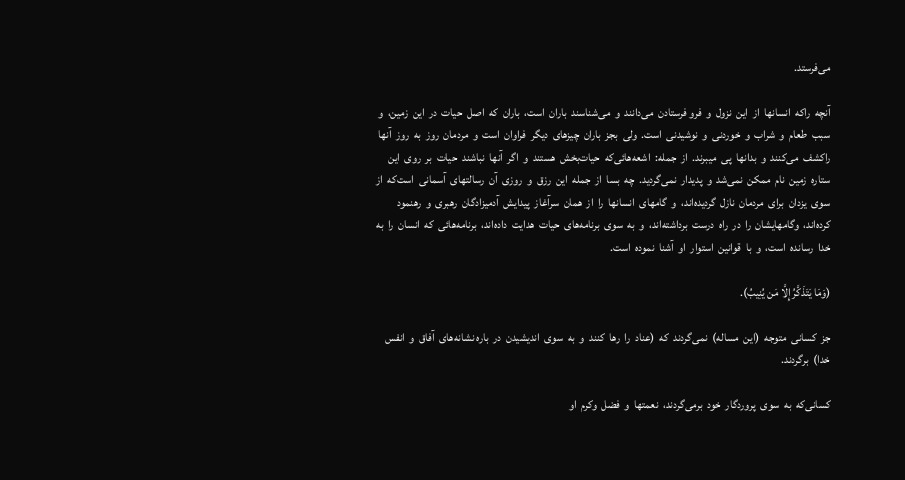می‌فرستد.

آنچه  راکه  انسانها  از  این  نزول  و  فرو فرستادن  می‌دانند  و  می‌شناسند  باران  است‌،  باران  که  اصل  حیات  در  این  زمین‌،  و  سبب  طعام  و  شراب  و  خوردنی  و  نوشیدنی  است‌.  ولی  بجز  باران  چیزهای  دیگر  فراوان  است  و  مردمان  روز  به  روز  آنها  راکشف  می‌کنند  و  بدانها  پی  میبرند.  از  جمله‌:  اشعه‌هائی‌که  حیات‌بخش  هستند  و  اگر  آنها  نباشند  حیات  بر  روی  این  ستاره  زمین  نام  ممکن  نمی‌شد  و  پدیدار  نمی‌گردید.  چه  بسا  از  جمله  این  رزق  و  روزی  آن  رسالتهای  آسمانی  است‌که  از  سوی  یزدان  برای  مردمان  نازل  گردیده‌اند،  و  گامهای  انسانها  را  از  همان  سرآغاز  پیدایش  آدمیزادگان  رهبری  و  رهنمود  کرده‌اند،  وگامهایشان  را  در  راه  درست  برداشته‌اند،  و  به  سوی  برنامه‌های  حیات  هدایت  داده‌اند،  برنامه‌هائی  که  انسان  را  به  خدا  رسانده  است‌،  و  با  قوانین  استوار  او  آشنا  نموده  است‌.

(وَمَا یَتَذَکَّرُ إِلَّا مَن یُنِیبُ).

جز  کسانی  متوجه  (این  مساله‌)  نمی‌گردند  که  (عناد  را  رها  کنند  و  به  سوی  اندیشیدن  در  باره نشانه‌های  آفاق  و  انفس  خدا)  برگردند.

کسانی‌که  به  سوی  پروردگار  خود  برمی‌گردند،  نعمتها  و  فضل  وکرم  او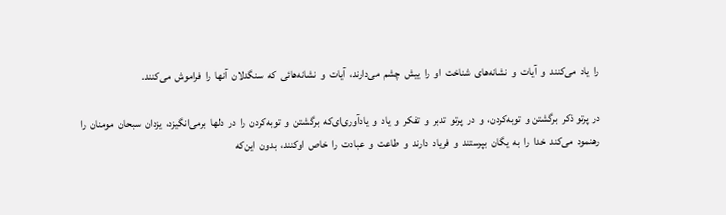را  یاد  می‌کنند  و  آیات  و  نشانه‌های  شناخت  او  را  ییش  چشم  می‌دارند،  آیات  و  نشانه‌هائی  که  سنگدلان  آنها  را  فراموش  می‌کنند.

در  پرتو ذکر  برگشتن و  توبه‌کردن‌،  و  در  پرتو  تدبر  و  تفکر  و  یاد  و  یادآوری‌ای‌که  برگشتن  و  توبه‌کردن  را  در  دلها  برمی‌انگیزد،  یزدان  سبحان  مومنان  را  رهنمود  می‌کند  خدا  را  به  یگان  بپرستند  و  فریاد  دارند  و  طاعت  و  عبادت  را  خاص  اوکنند،  بدون  این‌که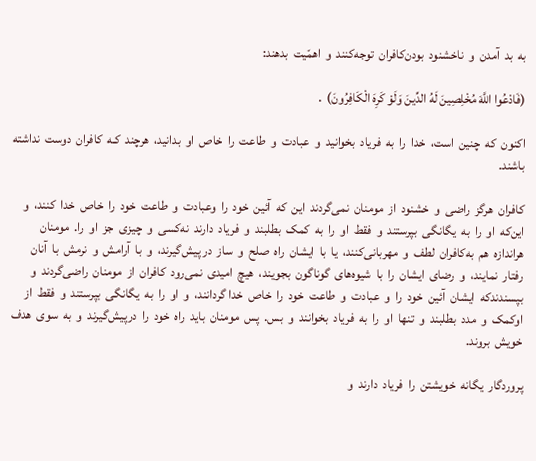به  بد  آمدن  و  ناخشنود  بودن‌کافران  توجه‌کنند  و  اهمّیت  بدهند:

(فَادْعُوا اللَّهَ مُخْلِصِینَ لَهُ الدِّینَ وَلَوْ کَرِهَ الْکَافِرُونَ)  .

اکنون  که  چنین  است‌،  خدا  را  به  فریاد  بخوانید  و  عبادت  و  طاعت  را  خاص  او  بدانید،  هرچند  کـه  کافران  دوست  نداشته  باشند.

کافران  هرگز  راضی  و  خشنود  از  مومنان  نمی‌گردند  این  که  آئین  خود  را  وعبادت  و  طاعت  خود  را  خاص  خدا  کنند،  و  این‌که  او  را  به  یگانگی  بپرستند  و  فقط  او  را  به  کمک  بطلبند  و  فریاد  دارند  نه‌کسی  و  چیزی  جز  او  را.  مومنان  هراندازه  هم  به‌کافران  لطف  و  مهربانی‌کنند،  یا  با  ایشان  راه  صلح  و  ساز  در پیش‌گیرند،  و  با  آرامش  و  نرمش  با  آنان  رفتار  نمایند،  و  رضای  ایشان  را  با  شیوه‌های  گوناگون  بجویند،  هیچ  امیدی  نمی‌رود  کافران  از  مومنان  راضی‌گردند  و  بپسندندکه  ایشان  آئین  خود  را  و  عبادت  و  طاعت  خود  را  خاص  خدا گردانند،  و  او  را  به  یگانگی  بپرستند  و  فقط  از  اوکمک  و  مدد  بطلبند  و  تنها  او  را  به  فریاد  بخوانند  و  بس.  پس  مومنان  باید  راه  خود  را  درپیش‌گیرند  و  به  سوی  هدف  خویش  بروند.

پروردگار  یگانه  خویشتن  را  فریاد  دارند  و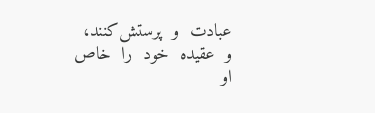عبادت  و  پرستش‌کنند،  و  عقیده  خود  را  خاص  او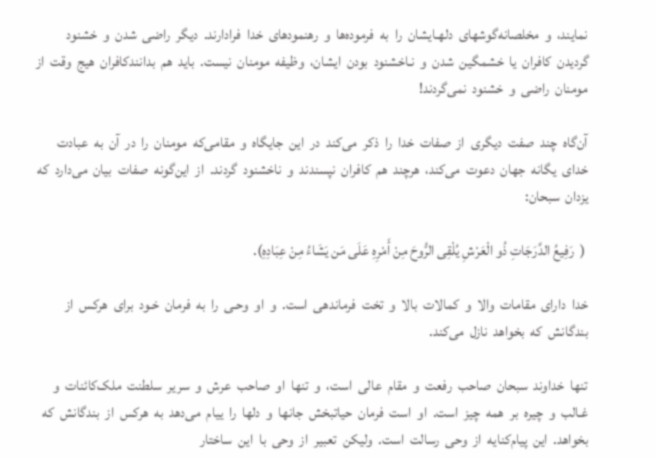نمایند،  و  مخلصانه‌گوشهای  دلهـایشان  را  به  فرموده‌ها  و  رهنمودهای  خدا  فرادارند.  دیگر  راضی  شدن  و  خشنود  گردیدن  کافران  یا  خشمگین  شدن  و  نـاخشنود  بودن  ایشان‌،  وظیفه  مومنان  نیست‌.  باید  هم  بدانندکافران  هیج  وقت  از  مومنان  راضی  و  خشنود  نمی‌گردند!

آن‌گاه  چند  صفت  دیگری  از  صفات  خدا  را  ذکر  می‌کند  در  این  جایگاه  و  مقامی‌که  مومنان  را  در  آن  به  عبادت  خدای  یگانه  جهان  دعوت  می‌کند،  هرچند  هم  کافران  نپسندند  و  ناخشنود  گردند.  از  این‌گونه  صفات  بیان  می‌دارد  که  یزدان  سبحان‌:

 (  رَفِیعُ الدَّرَجَاتِ ذُو الْعَرْشِ یُلْقِی الرُّوحَ مِنْ أَمْرِهِ عَلَى مَن یَشَاءُ مِنْ عِبَادِهِ).

خدا  دارای  مقامات  والا  و  کمالات  بالا  و  تخت  فرماندهی  است‌.  و  او  وحـی  را  به  فرمان  خـود  برای  هرکس  از  بندگانش  که  بخواهد  نازل  می‌کند.

تنها  خداوند  سبحان  صاحب  رفعت  و  مقام  عالی  است‌،  و  تنها  او  صاحب  عرش  و  سریر  سلطنت  ملک‌کائنات  و  غـالب  و  چیره  بر  همه  چیز  است‌.  او  است  فرمان  حیاتبخش  جانها  و  دلها  را  ییام  می‌دهد  به  هرکس  از  بندگانش  که  بخواهد.  این  پیام‌کنایه  از  وحی  رسالت  است‌.  ولیکن  تعبیر  از  وحی  با  این  ساختار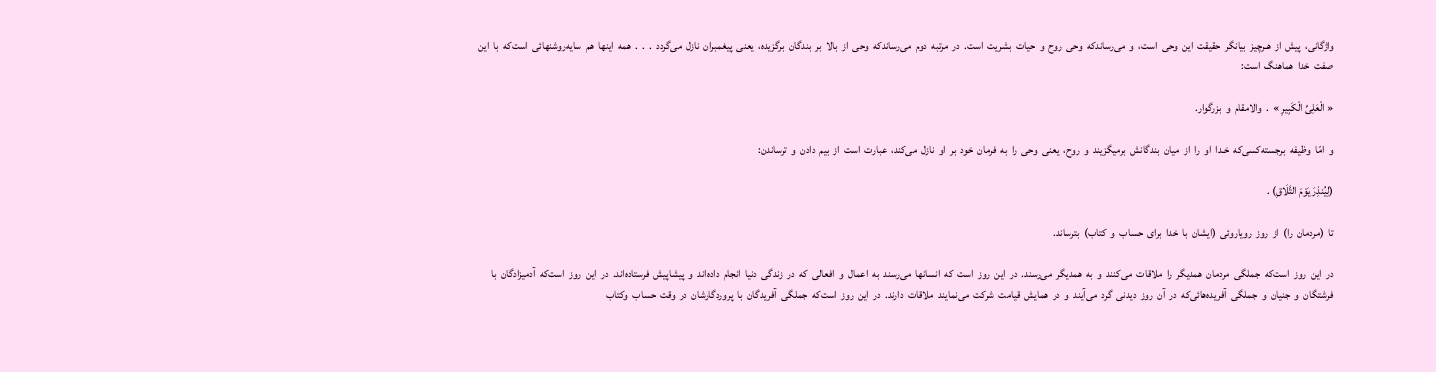واژگانی‌،  پیش  از  هـرچیز  بیانگر  حقیقت  این  وحی  است‌،  و  می‌رساندکه  وحی  روح  و  حیات  بشریت  است‌.  در  مرتبه  دوم  می‌رساندکه  وحی  از  بالا  بر  بندگان  برگزیده،  یعنی  پیغمبران  نازل  می‌گردد  .  .  .  همه  اینها  هم  سایه‌روشنهائی  است‌که  با  این  صفت  خدا  هماهنگ  است‌:

« الْعَلِیِّ الْکَبِیرِ »  .  والامقام  و  بزرگوار.

و  امّا  وظیفه  برجسته‌کسی‌که  خـدا  او  را  از  میان  بندگانش  برمیگزیند  و  روح‌،  یعنی  وحی  را  به  فرمان  خود  بر  او  نازل  می‌کند،  عبارت  است  از  بیم  دادن  و  ترساندن‌:

(لِیُنذِرَ یَوْمَ التَّلَاقِ) .

تا  (مردمان  را)  از  روز  رویاروئی  (ایشان  با  خدا  برای  حساب  و  کتاب‌)  بترساند.

در  این  روز  است‌که  جملگی  مردمان  همدیگر  را  ملاقات  می‌کنند  و  به  همدیگر  می‌رسند.  در  این  روز  است  که  انسانها  می‌رسند  به  اعمال  و  افعالی  که  در  زندگی  دنیا  انجام  داده‌اند  و  پیشاپیش  فرستاده‌اند.  در  این  روز  است‌که  آدمیزادگان  با  فرشتگان  و  جنیان  و  جملگی  آفریده‌هائی‌که  در  آن  روز  دیدنی  گرد  می‌آیند  و  در  همایش  قیامت  شرکت  می‌نمایند  ملاقات  دارند.  در  این  روز  است‌که  جملگی  آفریدگان  با  پروردگارشان  در  وقت  حساب  وکتاب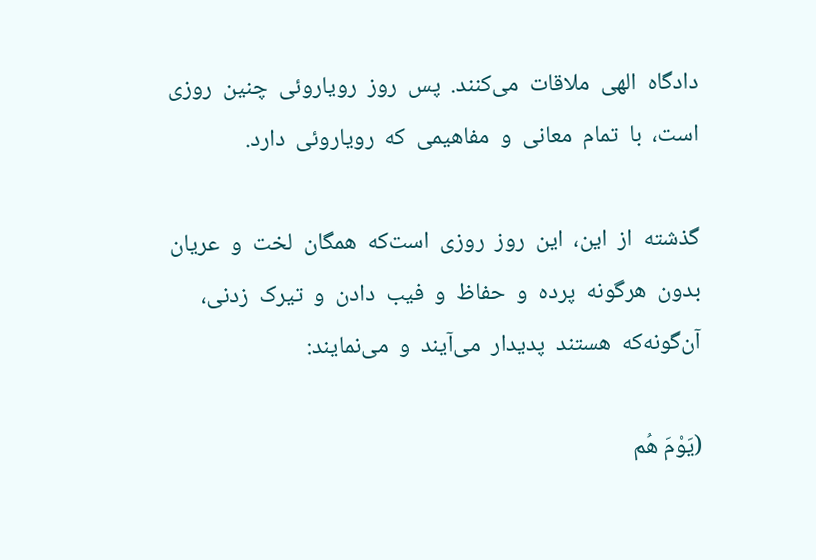دادگاه  الهی  ملاقات  می‌کنند.  پس  روز  رویاروئی  چنین  روزی  است‌،  با  تمام  معانی  و  مفاهیمی  که  رویاروئی  دارد.

گذشته  از  این‌،  این  روز  روزی  است‌که  همگان  لخت  و  عریان  بدون  هرگونه  پرده  و  حفاظ  و  فیب  دادن  و  تیرک  زدنی‌،  آن‌گونه‌که  هستند  پدیدار  می‌آیند  و  می‌نمایند:

(یَوْمَ هُم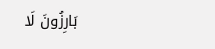بَارِزُونَ لَا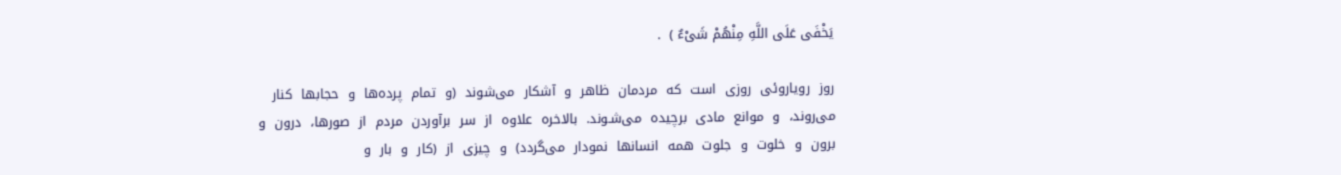یَخْفَى عَلَى اللَّهِ مِنْهُمْ شَیْءٌ )  .

روز  رویاروئی  روزی  است  که  مردمان  ظاهر  و  آشکار  می‌شوند  (و  تمام  پرده‌ها  و  حجابها  کنار  می‌روند،  و  موانع  مادی  برچیده  می‌شـوند.  بالاخره  علاوه  از  سر  برآوردن  مردم  از  صورها،  درون  و  برون  و  خلوت  و  جلوت  همه  انسانها  نمودار  می‌گردد)  و  چیزی  از  (کار  و  بار  و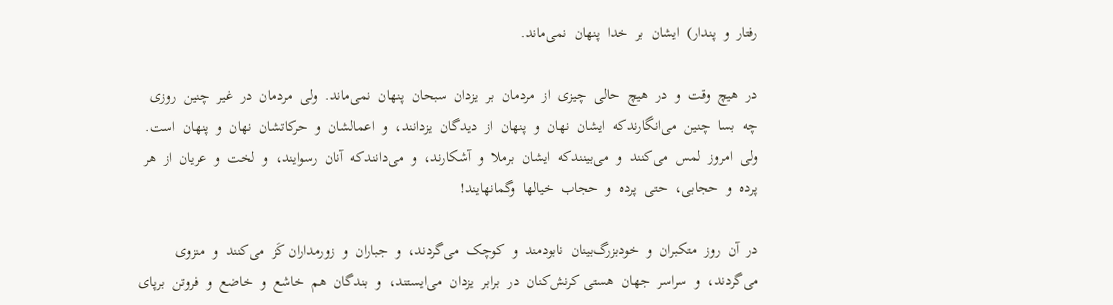رفتار  و  پندار)  ایشان  بر  خدا  پنهان  نمی‌ماند.

در  هیچ  وقت  و  در  هیچ  حالی  چیزی  از  مردمان  بر  یزدان  سبحان  پنهان  نمی‌ماند.  ولی  مردمان  در  غیر  چنین  روزی  چه  بسا  چنین  می‌انگارندکه  ایشان  نهان  و  پنهان  از  دیدگان  یزدانند،  و  اعمالشان  و  حرکاتشان  نهان  و  پنهان  است‌.  ولی  امروز  لمس  می‌کنند  و  می‌بینندکه  ایشان  برملا  و  آشکارند،  و  می‌دانندکه  آنان  رسوایند،  و  لخت  و  عریان  از  هر  پرده  و  حجابی،  حتی  پرده  و  حجاب  خیالها  وگمانهایند!

در  آن  روز  متکبران  و  خودبزرگ‌بینان  نابودمند  و  کوچک  می‌گردند،  و  جباران  و  زورمداران‌ کَز  می‌کنند  و  منزوی  می‌گردند،  و  سراسر  جهان  هستی‌ کرنش‌کنان  در  برابر  یزدان  می‌ایستند،  و  بندگان  هم  خاشع  و  خاضع  و  فروتن  برپای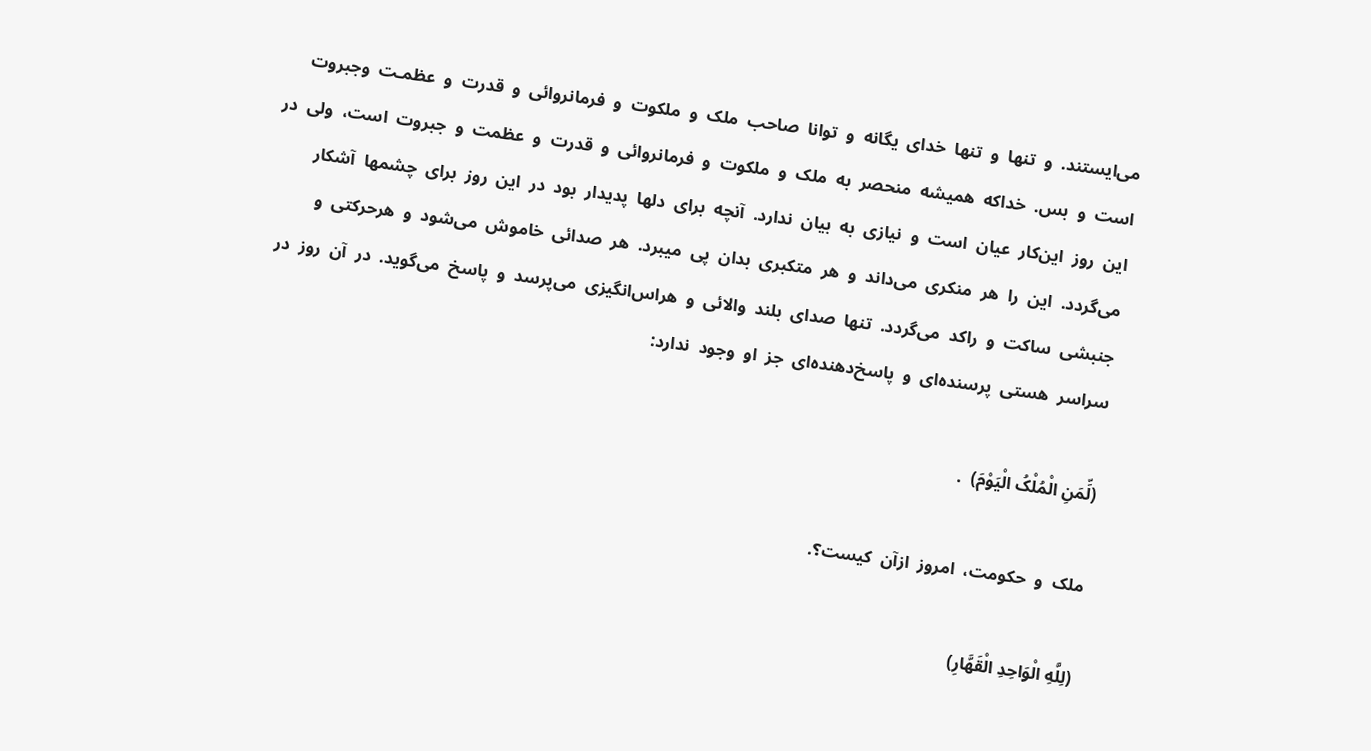می‌ایستند.  و  تنها  و  تنها  خدای  یگانه  و  توانا  صاحب  ملک  و  ملکو‌ت  و  فرمانروائی  و  قدرت  و  عظمـت  وجبروت  است  و  بس.  خداکه  همیشه  منحصر  به  ملک  و  ملکوت  و  فرمانروائی  و  قدرت  و  عظمت  و  جبروت  است‌،  ولی  در  این  روز  این‌کار  عیان  است  و  نیازی  به  بیان  ندارد.  آنچه  برای  دلها  پدیدار  بود  در  این  روز  برای  چشمها  آشکار  می‌گردد.  این  را  هر  منکری  می‌داند  و  هر  متکبری  بدان  پی  میبرد.  هر  صدائی  خاموش  می‌شود  و  هرحرکتی  و  جنبشی  ساکت  و  راکد  می‌گردد.  تنها  صدای  بلند  والائی  و  هراس‌انگیزی  می‌پرسد  و  پاسخ  می‌گوید.  در  آن  روز  در  سراسر  هستی  پرسنده‌ای  و  پاسخ‌دهنده‌ای  جز  او  وجود  ندارد:

(لِّمَنِ الْمُلْکُ الْیَوْمَ)  .

ملک  و  حکومت‌،  امروز  ازآن  کیست‌؟‌.

(لِلَّهِ الْوَاحِدِ الْقَهَّارِ)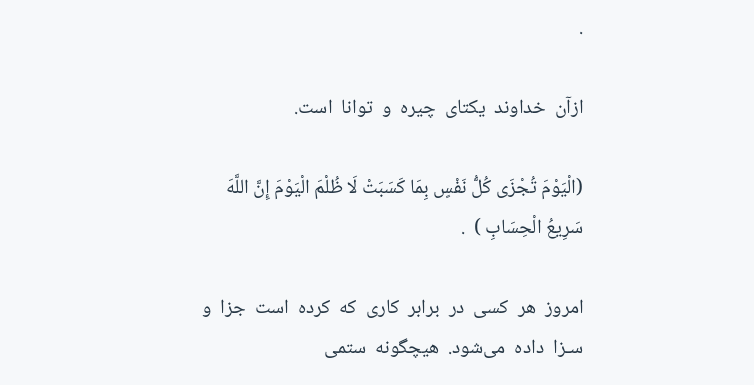.

ازآن  خداوند  یکتای  چیره  و  توانا  است‌.

(الْیَوْمَ تُجْزَى کُلُّ نَفْسٍ بِمَا کَسَبَتْ لَا ظُلْمَ الْیَوْمَ إِنَّ اللَّهَ سَرِیعُ الْحِسَابِ )  .

امروز  هر  کسی  در  برابر  کاری  که  کرده  است  جزا  و  سـزا  داده  می‌شود.  هیچگونه  ستمی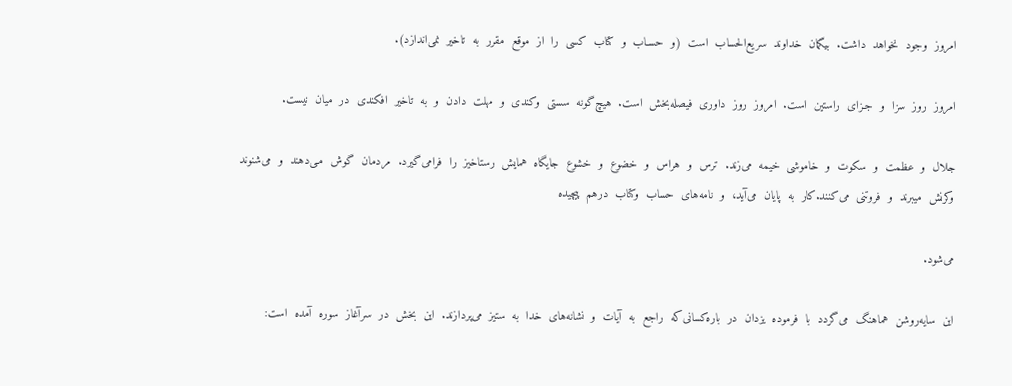امروز  وجود  نخواهد  داشت‌.  بیگمان  خداوند  سریع‌الحساب  است  (و  حسـاب  و  کتاب  کسی  را  از  موقع  مقرر  به  تاخیر  نمی‌اندازد).

امروز  روز  سزا  و  جـزای  راستین  است‌.  امروز  روز  داوری  فیصله‌بخش  است‌.  هیچ‌گونه  سستی  وکندی  و  مهلت  دادن  و  به  تاخیر  افکندی  در  میان  نیست‌.

جلال  و  عظمت  و  سکوت  و  خاموشی  خیمه  می‌زند.  ترس  و  هراس  و  خضوع  و  خشوع  جایگاه  همایش  رستاخیز  را  فرامی‌گیرد.  مردمان  گوش  مـی‌دهند  و  می‌شنوند  وکرنش  میبرند  و  فروتنی  می‌کنند.کار  به  پایان  می‌آید،  و  نامه‌های  حساب  وکتاب  درهم  پیچیده

می‌شود.

این  سایه‌روشن  هماهنگ  می‌گردد  با  فرموده  یزدان  در  باره‌کسانی‌که  راجع  به  آیات  و  نشانه‌های  خدا  به  ستیز  می‌پردازند.  این  بخش  در  سرآغاز  سوره  آمده  است‌: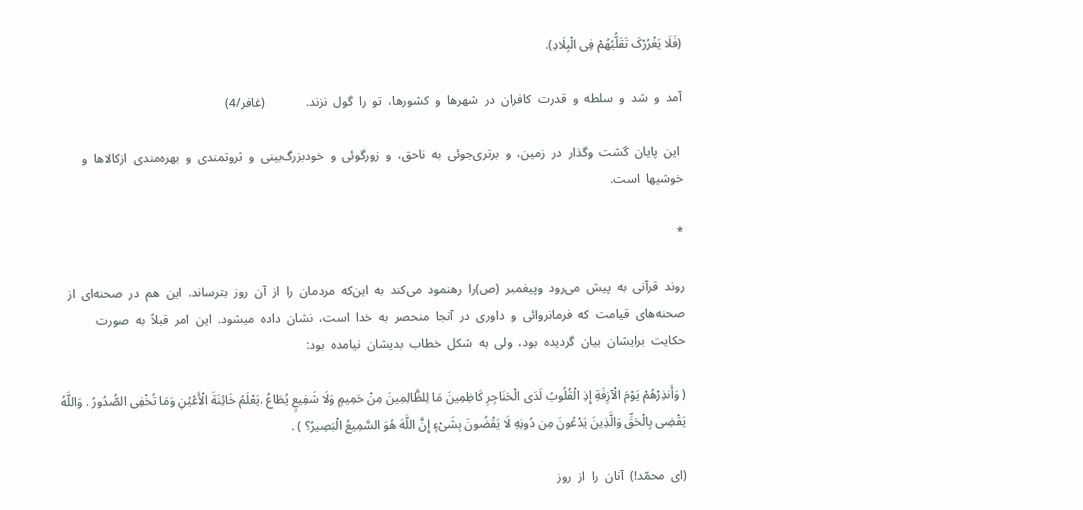(فَلَا یَغْرُرْکَ تَقَلُّبُهُمْ فِی الْبِلَادِ).

آمد  و  شد  و  سلطه  و  قدرت  کافران  در  شهرها  و  کشورها،  تو  را  گول  نزند.             (غافر/4)

 این  پایان  گشت  وگذار  در  زمین‌،  و  برتری‌جوئی  به  ناحق‌،  و  زورگوئی  و  خودبزرگ‌بینی  و  ثروتمندی  و  بهره‌مندی  ازکالاها  و  خوشیها  است‌.

*

روند  قرآنی  به  پیش  می‌رود  وپیغمبر  (ص)را  رهنمود  می‌کند  به  این‌که  مردمان  را  از  آن  روز  بترساند.  این  هم  در  صحنه‌ای  از  صحنه‌های  قیامت  که  فرمانروائی  و  داوری  در  آنجا  منحصر  به  خدا  است‌،  نشان  داده  میشود.  این  امر  قبلاً  به  صورت  حکایت  برایشان  بیان  گردیده  بود،  ولی  به  شکل  خطاب  بدیشان  نیامده  بود:

( وَأَنذِرْهُمْ یَوْمَ الْآزِفَةِ إِذِ الْقُلُوبُ لَدَى الْحَنَاجِرِ کَاظِمِینَ مَا لِلظَّالِمِینَ مِنْ حَمِیمٍ وَلَا شَفِیعٍ یُطَاعُ .یَعْلَمُ خَائِنَةَ الْأَعْیُنِ وَمَا تُخْفِی الصُّدُورُ . وَاللَّهُ یَقْضِی بِالْحَقِّ وَالَّذِینَ یَدْعُونَ مِن دُونِهِ لَا یَقْضُونَ بِشَیْءٍ إِنَّ اللَّهَ هُوَ السَّمِیعُ الْبَصِیرُ؟ ) .

(ای  محمّد!)  آنان  را  از  روز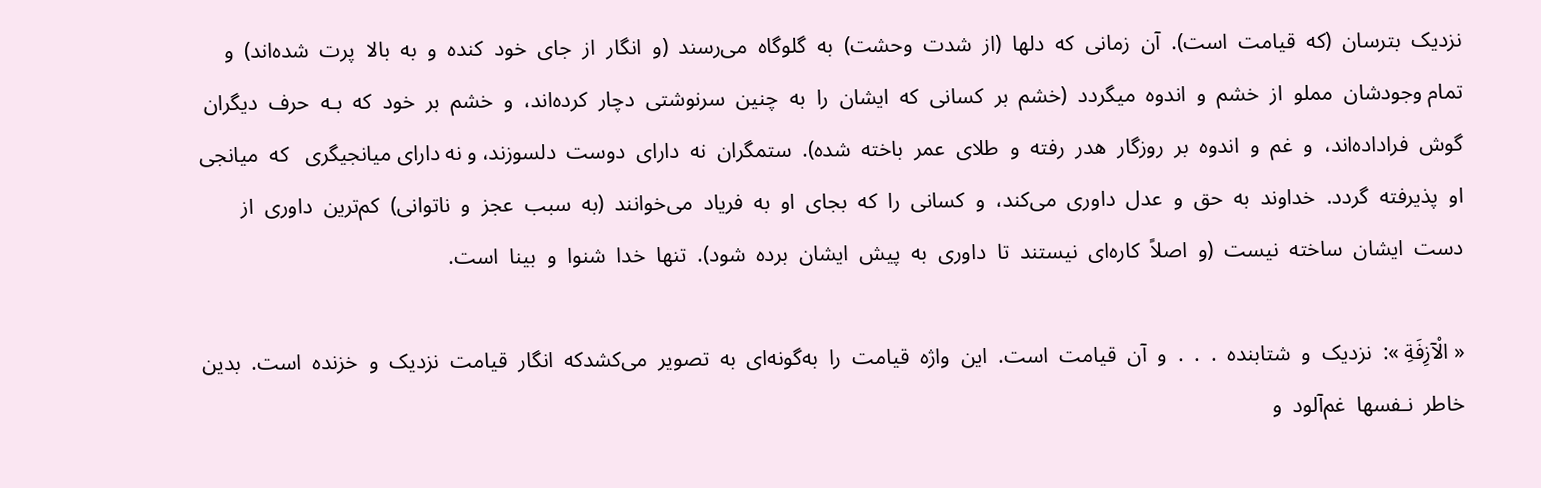نزدیک  بترسان  (که  قیامت  است‌).  آن  زمانی  که  دلها  (از  شدت  وحشت‌)  به  گلوگاه  می‌رسند  (و  انگار  از  جای  خود  کنده  و  به  بالا  پرت  شده‌اند)  و  تمام وجودشان  مملو  از  خشم  و  اندوه  میگردد  (خشم  بر  کسانی  که  ایشان  را  به  چنین  سرنوشتی  دچار  کرده‌اند،  و  خشم  بر  خود  که  بـه  حرف  دیگران  گوش  فراداده‌اند،  و  غم  و  اندوه  بر  روزگار  هدر  رفته  و  طلای  عمر  باخته  شده‌).  ستمگران  نه  دارای  دوست  دلسوزند، و نه دارای میانجیگری   که  میانجی  او  پذیرفته  گردد.  خداوند  به  حق  و  عدل  داوری  می‌کند،  و  کسانی  را  که  بجای  او  به  فریاد  می‌خوانند  (به  سبب  عجز  و  ناتوانی‌)  کم‌ترین  داوری  از  دست  ایشان  ساخته  نیست  (و  اصلاً  کاره‌ای  نیستند  تا  داوری  به  پیش  ایشان  برده  شود).  تنها  خدا  شنوا  و  بینا  است‌.

« الْآزِفَةِ »:  نزدیک  و  شتابنده  .  .  .  و  آن  قیامت  است‌.  این  واژه  قیامت  را  به‌گونه‌ای  به  تصویر  می‌کشدکه  انگار  قیامت  نزدیک  و  خزنده  است‌.  بدین  خاطر  نـفسها  غم‌آلود  و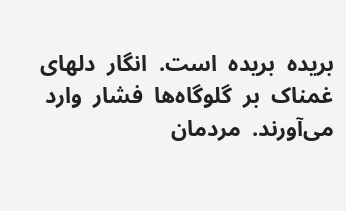بریده  بریده  است‌.  انگار  دلهای  غمناک  بر  گلوگاه‌ها  فشار  وارد  می‌آورند.  مردمان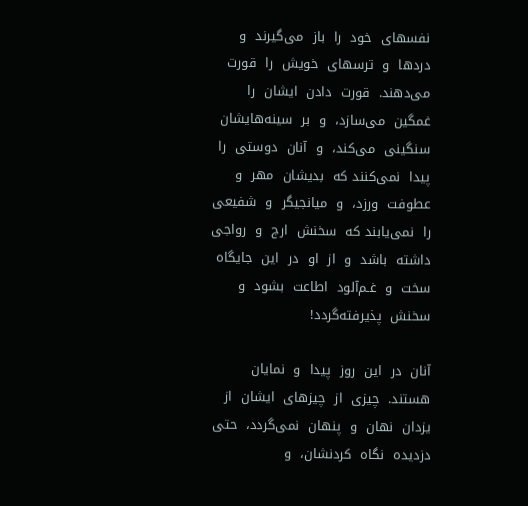نفسهای  خود  را  باز  می‌گیرند  و  دردها  و  ترسهای  خویش  را  قورت  می‌دهند.  قورت  دادن  ایشان  را  غمگین  می‌سازد،  و  بر  سینه‌هایشان  سنگینی  می‌کند،  و  آنان  دوستی  را  پیدا  نمی‌کنند که  بدیشان  مهر  و  عطوفت  ورزد،  و  میانجیگر  و  شفیعی  را  نمی‌یابند که  سخنش  ارج  و  رواجی  داشته  باشد  و  از  او  در  این  جایگاه  سخت  و  غـم‌آلود  اطاعت  بشود  و  سخنش  پذیرفته‌گردد!

آنان  در  این  روز  پیدا  و  نمایان  هستند.  چیزی  از  چیزهای  ایشان  از  یزدان  نهان  و  پنهان  نمی‌گردد،  حتی  دزدیده  نگاه  کردنشان‌،  و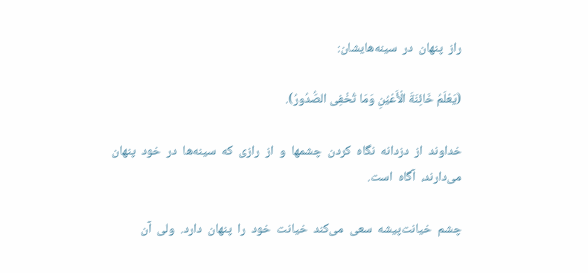راز  پنهان  در  سینه‌هایشان‌:

(یَعْلَمُ خَائِنَةَ الْأَعْیُنِ وَمَا تُخْفِی الصُّدُورُ).

خداوند  از  دزدانه  نگاه  کردن  چشمها  و  از  رازی  که  سینه‌ها  در  خود  پنهان  می‌دارند،  آگاه  است‌.

چشم  خیانت‌پیشه  سعی  می‌کند  خیانت  خود  را  پنهان  دارد.  ولی  آن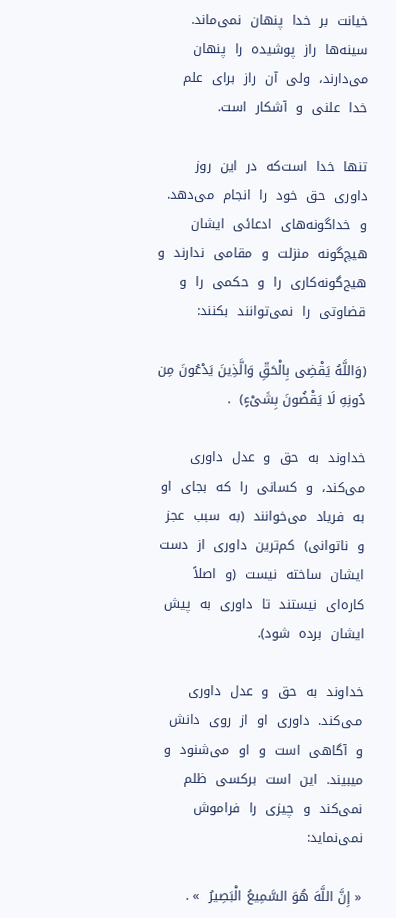خیانت  بر  خدا  پنهان  نمی‌ماند.  سینه‌ها  راز  پوشیده  را  پنهان  می‌دارند،  ولی  آن  راز  برای  علم  خدا  علنی  و  آشکار  است‌.

تنها  خدا  است‌که  در  این  روز  داوری  حق  خود  را  انجام  می‌دهد.  و  خداگونه‌های  ادعائی  ایشان  هیچ‌گونه  منزلت  و  مقامی  ندارند  و  هیج‌گونه‌کاری  را  و  حکمی  را  و  قضاوتی  را  نمی‌توانند  بکنند:

(وَاللَّهُ یَقْضِی بِالْحَقِّ وَالَّذِینَ یَدْعُونَ مِن دُونِهِ لَا یَقْضُونَ بِشَیْءٍ)  .

خداوند  به  حق  و  عدل  داوری  می‌کند،  و  کسانی  را  که  بجای  او  به  فریاد  می‌خوانند  (به  سبب  عجز  و  ناتوانی‌)  کم‌ترین  داوری  از  دست  ایشان  ساخته  نیست  (و  اصلاً  کاره‌ای  نیستند  تا  داوری  به  پیش  ایشان  برده  شود).

خداوند  به  حق  و  عدل  داوری  مـی‌کند.  داوری  او  از  روی  دانش  و  آگاهی  است  و  او  می‌شنود  و  میبیند.  این  است  برکسی  ظلم  نمی‌کند  و  چیزی  را  فراموش  نمی‌نماید:

« إِنَّ اللَّهَ هُوَ السَّمِیعُ الْبَصِیرُ  » .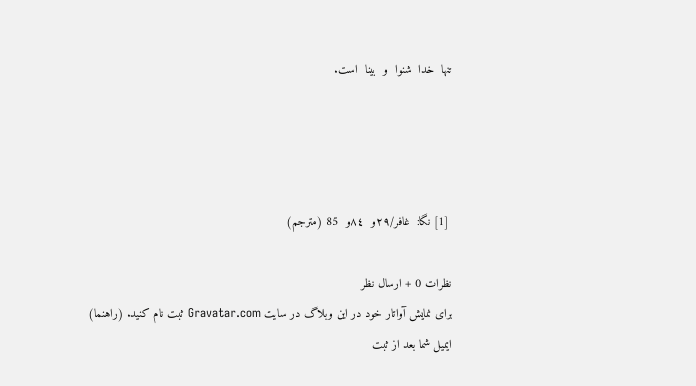تنها  خدا  شنوا  و  بینا  است‌.




 [1] نگا:  غافر/٢٩و  ٨٤و  85 (مترجم‌)

نظرات 0 + ارسال نظر
برای نمایش آواتار خود در این وبلاگ در سایت Gravatar.com ثبت نام کنید. (راهنما)
ایمیل شما بعد از ثبت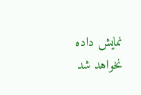نمایش داده نخواهد شد